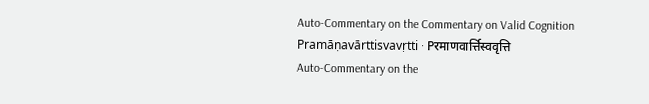Auto-Commentary on the Commentary on Valid Cognition
Pramāṇavārttisvavṛtti · Pरमाणवार्त्तिस्ववृत्ति
Auto-Commentary on the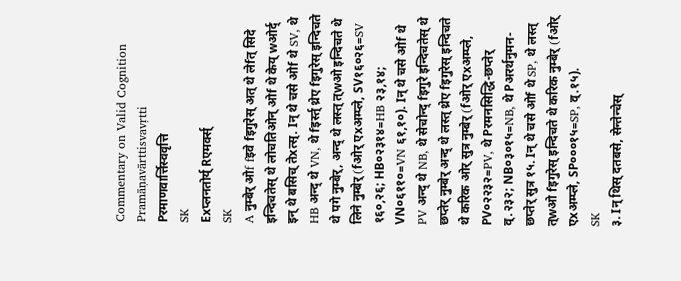Commentary on Valid Cognition
Pramāṇavārttisvavṛtti
Pरमाणवार्त्तिस्ववृत्ति
SK
Exप्लनतोर्य् Rएमर्क्स्
SK
A नुम्बेर् ओf fइवे fइगुरेस् अत् थे लेfत् सिदे इन्दिचतेस् थे लोचतिओन् ओf थे केय् wओर्द् इन् थे बसिच् तेxत्स्. Iन् थे चसे ओf थे SV, थे HB अन्द् थे VN, थे fइर्स्त् थ्रेए fइगुरेस् इन्दिचते थे पगे नुम्बेर्, अन्द् थे लस्त् त्wओ इन्दिचते थे लिने नुम्बेर् (fओर् एxअम्प्ले, SV१६०२६=SV १६०,२६; HB०२३१४=HB २३,१४; VN०६११०=VN ६१,१०). Iन् थे चसे ओf थे PV अन्द् थे NB, थे सेचोन्द् fइगुरे इन्दिचतेस् थे छप्तेर् नुम्बेर् अन्द् थे लस्त् थ्रेए fइगुरेस् इन्दिचते थे करिक ओर् सुत्र नुम्बेर् (fओर् एxअम्प्ले, PV०२२३२=PV, थे Pरमनसिद्धि-छप्तेर् व्.२३२; NB०३०१५=NB, थे Pअरर्थनुमन-छप्तेर् सुत्र १५. Iन् थे चसे ओf थे SP, थे लस्त् त्wओ fइगुरेस् इन्दिचते थे करिक नुम्बेर् (fओर् एxअम्प्ले, SP०००१५=SP, व्.१५).
SK
३. Iन् थिस् दतबसे, सेन्तेन्चेस्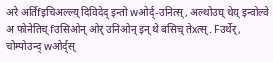अरे अर्तिfइचिअल्ल्य् दिविदेद् इन्तो wओर्द्-उनित्स्, अल्थोउघ् थेय् इन्वोल्वे अ फोनेतिच् fउसिओन् ओर् उनिओन् इन् थे बसिच् तेxत्स्. Fउर्थेर्, चोम्पोउन्द् wओर्द्स्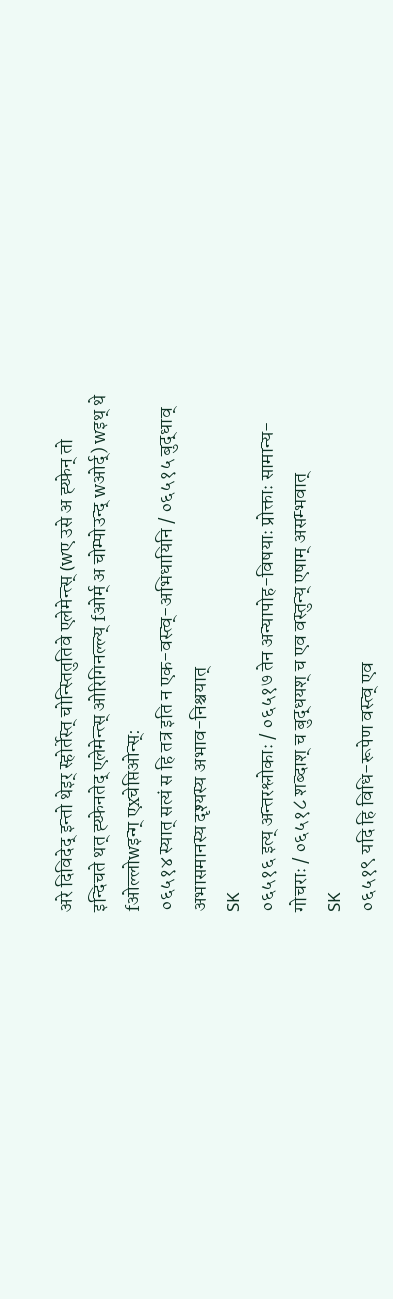अरे दिविदेद् इन्तो थेइर् स्होर्तेस्त् चोन्स्तितुतिवे एलेमेन्त्स् (wए उसे अ ह्य्फेन् तो इन्दिचते थत् ह्य्फेनतेद् एलेमेन्त्स् ओरिगिनल्ल्य् fओर्म् अ चोम्पोउन्द् wओर्द्) wइथ् थे fओल्लोwइन्ग् एxचेप्तिओन्स्:
०६५१४ स्यात् सत्यं स हि तत्र इति न एक-वस्त्व्-अभिधायिनि / ०६५१५ बुद्धाव् अभासमानस्य दृश्यस्य अभाव-निश्चयात्
SK
०६५१६ इत्य् अन्तरश्लोकाः / ०६५१७ तेन अन्यापोह-विषयाः प्रोक्ताः सामान्य-गोचराः / ०६५१८ शब्दाश् च बुद्धयश् च एव वस्तुन्य् एषाम् असम्भवात्
SK
०६५१९ यदि हि विधि-रूपेण वस्त्व् एव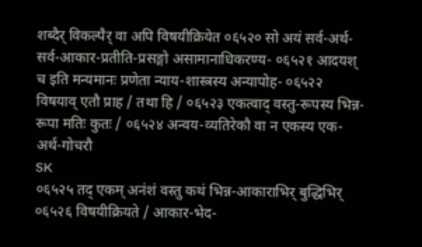शब्दैर् विकल्पैर् वा अपि विषयीक्रियेत ०६५२० सो अयं सर्व-अर्थ-सर्व-आकार-प्रतीति-प्रसङ्गो असामानाधिकरण्य- ०६५२१ आदयश् च इति मन्यमानः प्रणेता न्याय-शास्त्रस्य अन्यापोह- ०६५२२ विषयाव् एतौ प्राह / तथा हि / ०६५२३ एकत्वाद् वस्तु-रूपस्य भिन्न-रूपा मतिः कुतः / ०६५२४ अन्वय-व्यतिरेकौ वा न एकस्य एक-अर्थ-गोचरौ
SK
०६५२५ तद् एकम् अनंशं वस्तु कथं भिन्न-आकाराभिर् बुद्धिभिर् ०६५२६ विषयीक्रियते / आकार-भेद-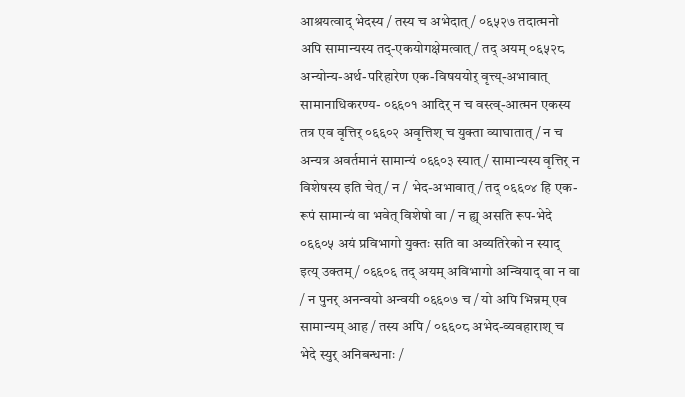आश्रयत्वाद् भेदस्य / तस्य च अभेदात् / ०६५२७ तदात्मनो अपि सामान्यस्य तद्-एकयोगक्षेमत्वात् / तद् अयम् ०६५२८ अन्योन्य-अर्थ-परिहारेण एक-विषययोर् वृत्त्य्-अभावात् सामानाधिकरण्य- ०६६०१ आदिर् न च वस्त्व्-आत्मन एकस्य तत्र एव वृत्तिर् ०६६०२ अवृत्तिश् च युक्ता व्याघातात् / न च अन्यत्र अवर्तमानं सामान्यं ०६६०३ स्यात् / सामान्यस्य वृत्तिर् न विशेषस्य इति चेत् / न / भेद-अभावात् / तद् ०६६०४ हि एक-रूपं सामान्यं वा भवेत् विशेषो वा / न ह्य् असति रूप-भेदे ०६६०५ अयं प्रविभागो युक्तः सति वा अव्यतिरेको न स्याद् इत्य् उक्तम् / ०६६०६ तद् अयम् अविभागो अन्वियाद् वा न वा / न पुनर् अनन्वयो अन्वयी ०६६०७ च / यो अपि भिन्नम् एव सामान्यम् आह / तस्य अपि / ०६६०८ अभेद-व्यवहाराश् च भेदे स्युर् अनिबन्धनाः /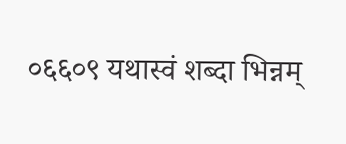०६६०९ यथास्वं शब्दा भिन्नम्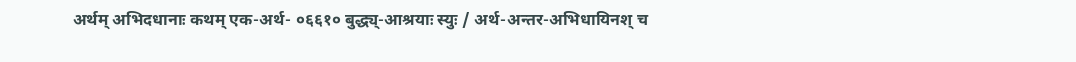अर्थम् अभिदधानाः कथम् एक-अर्थ- ०६६१० बुद्ध्य्-आश्रयाः स्युः / अर्थ-अन्तर-अभिधायिनश् च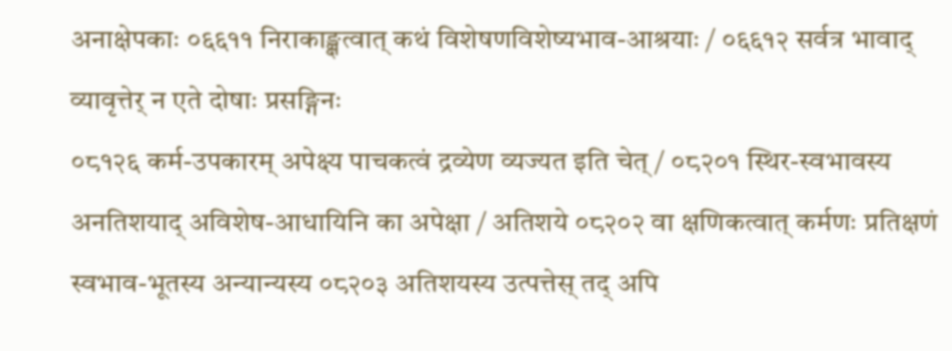अनाक्षेपकाः ०६६११ निराकाङ्क्षत्वात् कथं विशेषणविशेष्यभाव-आश्रयाः / ०६६१२ सर्वत्र भावाद् व्यावृत्तेर् न एते दोषाः प्रसङ्गिनः
०८१२६ कर्म-उपकारम् अपेक्ष्य पाचकत्वं द्रव्येण व्यज्यत इति चेत् / ०८२०१ स्थिर-स्वभावस्य अनतिशयाद् अविशेष-आधायिनि का अपेक्षा / अतिशये ०८२०२ वा क्षणिकत्वात् कर्मणः प्रतिक्षणं स्वभाव-भूतस्य अन्यान्यस्य ०८२०३ अतिशयस्य उत्पत्तेस् तद् अपि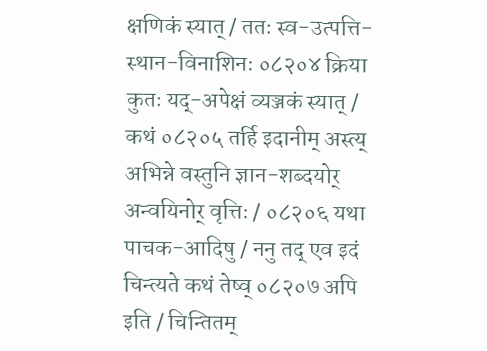क्षणिकं स्यात् / ततः स्व-उत्पत्ति-स्थान-विनाशिनः ०८२०४ क्रिया कुतः यद्-अपेक्षं व्यञ्जकं स्यात् / कथं ०८२०५ तर्हि इदानीम् अस्त्य् अभिन्ने वस्तुनि ज्ञान-शब्दयोर् अन्वयिनोर् वृत्तिः / ०८२०६ यथा पाचक-आदिषु / ननु तद् एव इदं चिन्त्यते कथं तेष्व् ०८२०७ अपि इति / चिन्तितम्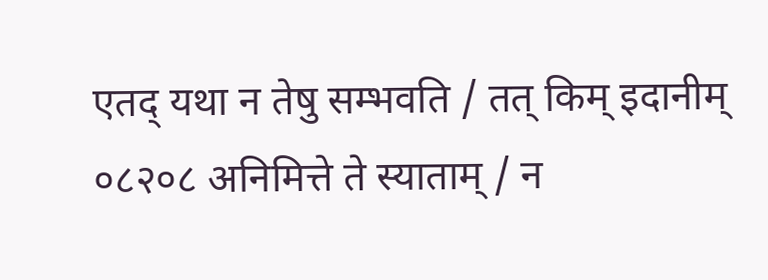एतद् यथा न तेषु सम्भवति / तत् किम् इदानीम् ०८२०८ अनिमित्ते ते स्याताम् / न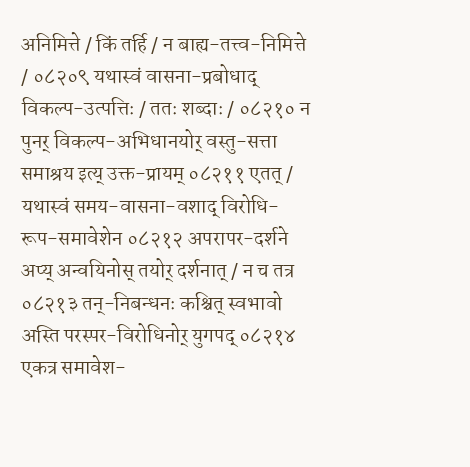अनिमित्ते / किं तर्हि / न बाह्य-तत्त्व-निमित्ते / ०८२०९ यथास्वं वासना-प्रबोधाद् विकल्प-उत्पत्तिः / ततः शब्दाः / ०८२१० न पुनर् विकल्प-अभिधानयोर् वस्तु-सत्ता समाश्रय इत्य् उक्त-प्रायम् ०८२११ एतत् / यथास्वं समय-वासना-वशाद् विरोधि-रूप-समावेशेन ०८२१२ अपरापर-दर्शने अप्य् अन्वयिनोस् तयोर् दर्शनात् / न च तत्र ०८२१३ तन्-निबन्धनः कश्चित् स्वभावो अस्ति परस्पर-विरोधिनोर् युगपद् ०८२१४ एकत्र समावेश-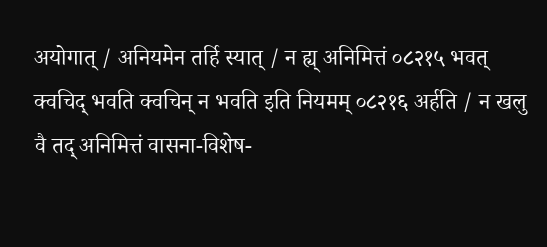अयोगात् / अनियमेन तर्हि स्यात् / न ह्य् अनिमित्तं ०८२१५ भवत् क्वचिद् भवति क्वचिन् न भवति इति नियमम् ०८२१६ अर्हति / न खलु वै तद् अनिमित्तं वासना-विशेष-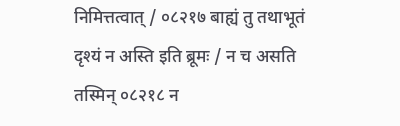निमित्तत्वात् / ०८२१७ बाह्यं तु तथाभूतं दृश्यं न अस्ति इति ब्रूमः / न च असति तस्मिन् ०८२१८ न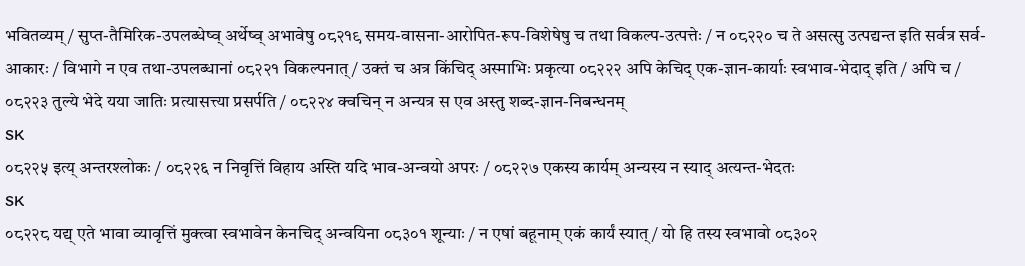भवितव्यम् / सुप्त-तैमिरिक-उपलब्धेष्व् अर्थेष्व् अभावेषु ०८२१९ समय-वासना-आरोपित-रूप-विशेषेषु च तथा विकल्प-उत्पत्तेः / न ०८२२० च ते असत्सु उत्पद्यन्त इति सर्वत्र सर्व-आकारः / विभागे न एव तथा-उपलब्धानां ०८२२१ विकल्पनात् / उक्तं च अत्र किंचिद् अस्माभिः प्रकृत्या ०८२२२ अपि केचिद् एक-ज्ञान-कार्याः स्वभाव-भेदाद् इति / अपि च / ०८२२३ तुल्ये भेदे यया जातिः प्रत्यासत्त्या प्रसर्पति / ०८२२४ क्वचिन् न अन्यत्र स एव अस्तु शब्द-ज्ञान-निबन्धनम्
SK
०८२२५ इत्य् अन्तरश्लोकः / ०८२२६ न निवृत्तिं विहाय अस्ति यदि भाव-अन्वयो अपरः / ०८२२७ एकस्य कार्यम् अन्यस्य न स्याद् अत्यन्त-भेदतः
SK
०८२२८ यद्य् एते भावा व्यावृत्तिं मुक्त्वा स्वभावेन केनचिद् अन्वयिना ०८३०१ शून्याः / न एषां बहूनाम् एकं कार्यं स्यात् / यो हि तस्य स्वभावो ०८३०२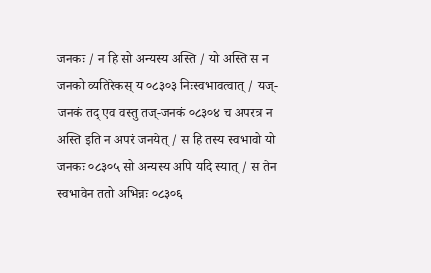जनकः / न हि सो अन्यस्य अस्ति / यो अस्ति स न जनको व्यतिरेकस् य ०८३०३ निःस्वभावत्वात् / यज्-जनकं तद् एव वस्तु तज्-जनकं ०८३०४ च अपरत्र न अस्ति इति न अपरं जनयेत् / स हि तस्य स्वभावो यो जनकः ०८३०५ सो अन्यस्य अपि यदि स्यात् / स तेन स्वभावेन ततो अभिन्नः ०८३०६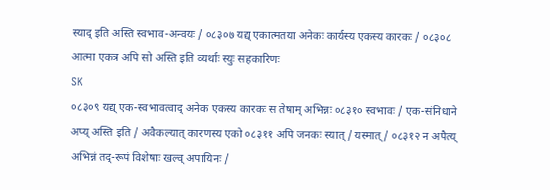स्याद् इति अस्ति स्वभाव-अन्वयः / ०८३०७ यद्य् एकात्मतया अनेकः कार्यस्य एकस्य कारकः / ०८३०८ आत्मा एकत्र अपि सो अस्ति इति व्यर्थाः स्युः सहकारिणः
SK
०८३०९ यद्य् एक-स्वभावत्वाद् अनेक एकस्य कारकः स तेषाम् अभिन्नः ०८३१० स्वभावः / एक-संनिधाने अप्य् अस्ति इति / अवैकल्यात् कारणस्य एको ०८३११ अपि जनकः स्यात् / यस्मात् / ०८३१२ न अपैत्य् अभिन्नं तद्-रूपं विशेषाः खल्व् अपायिनः /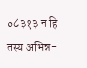०८३१३ न हि तस्य अभिन्न-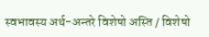स्वभावस्य अर्थ-अन्तरे विशेषो अस्ति / विशेषो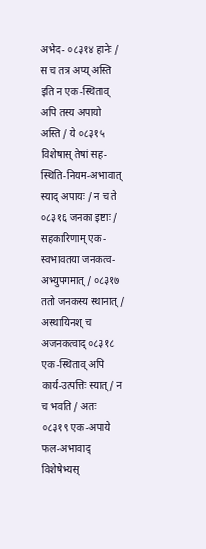अभेद- ०८३१४ हानेः / स च तत्र अप्य् अस्ति इति न एक-स्थिताव् अपि तस्य अपायो अस्ति / ये ०८३१५ विशेषास् तेषां सह-स्थिति-नियम-अभावात् स्याद् अपायः / न च ते ०८३१६ जनका इष्टाः / सहकारिणाम् एक-स्वभावतया जनकत्व-अभ्युपगमात् / ०८३१७ ततो जनकस्य स्थानात् / अस्थायिनश् च अजनकत्वाद् ०८३१८ एक-स्थिताव् अपि कार्य-उत्पत्तिः स्यात् / न च भवति / अतः ०८३१९ एक-अपाये फल-अभावाद् विशेषेभ्यस्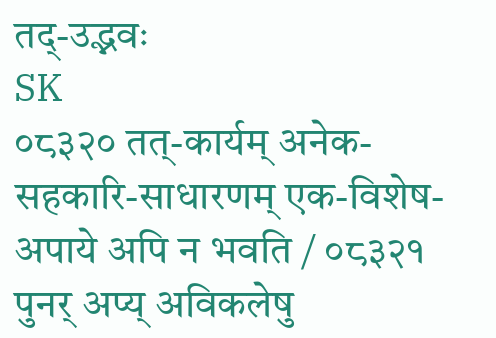तद्-उद्भवः
SK
०८३२० तत्-कार्यम् अनेक-सहकारि-साधारणम् एक-विशेष-अपाये अपि न भवति / ०८३२१ पुनर् अप्य् अविकलेषु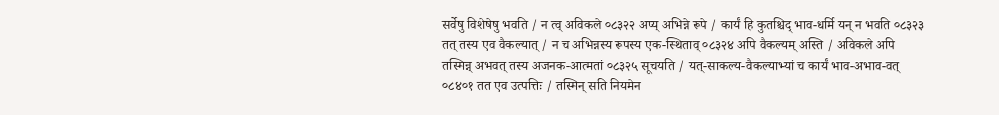सर्वेषु विशेषेषु भवति / न त्व् अविकले ०८३२२ अप्य् अभिन्ने रूपे / कार्यं हि कुतश्चिद् भाव-धर्मि यन् न भवति ०८३२३ तत् तस्य एव वैकल्यात् / न च अभिन्नस्य रूपस्य एक-स्थिताव् ०८३२४ अपि वैकल्यम् अस्ति / अविकले अपि तस्मिन्न् अभवत् तस्य अजनक-आत्मतां ०८३२५ सूचयति / यत्-साकल्य-वैकल्याभ्यां च कार्यं भाव-अभाव-वत् ०८४०१ तत एव उत्पत्तिः / तस्मिन् सति नियमेन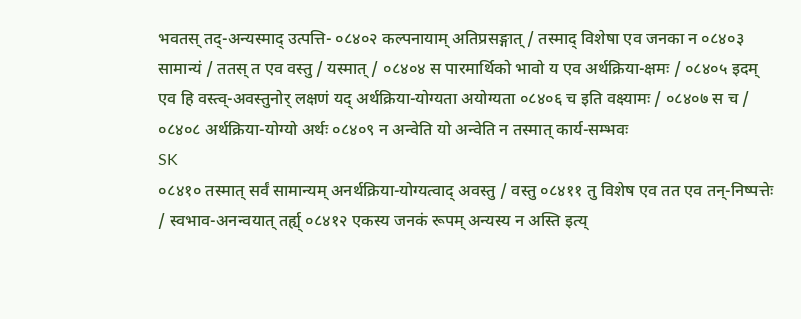भवतस् तद्-अन्यस्माद् उत्पत्ति- ०८४०२ कल्पनायाम् अतिप्रसङ्गात् / तस्माद् विशेषा एव जनका न ०८४०३ सामान्यं / ततस् त एव वस्तु / यस्मात् / ०८४०४ स पारमार्थिको भावो य एव अर्थक्रिया-क्षमः / ०८४०५ इदम् एव हि वस्त्व्-अवस्तुनोर् लक्षणं यद् अर्थक्रिया-योग्यता अयोग्यता ०८४०६ च इति वक्ष्यामः / ०८४०७ स च / ०८४०८ अर्थक्रिया-योग्यो अर्थः ०८४०९ न अन्वेति यो अन्वेति न तस्मात् कार्य-सम्भवः
SK
०८४१० तस्मात् सर्वं सामान्यम् अनर्थक्रिया-योग्यत्वाद् अवस्तु / वस्तु ०८४११ तु विशेष एव तत एव तन्-निष्पत्तेः / स्वभाव-अनन्वयात् तर्ह्य् ०८४१२ एकस्य जनकं रूपम् अन्यस्य न अस्ति इत्य्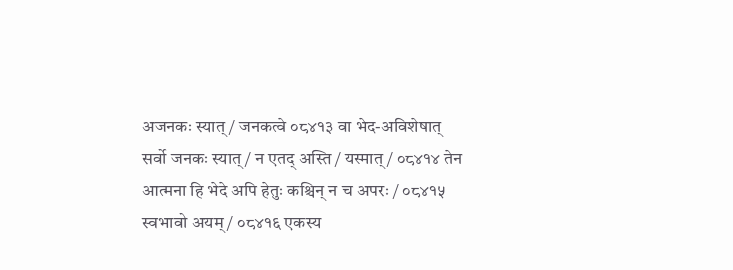अजनकः स्यात् / जनकत्वे ०८४१३ वा भेद-अविशेषात् सर्वो जनकः स्यात् / न एतद् अस्ति / यस्मात् / ०८४१४ तेन आत्मना हि भेदे अपि हेतुः कश्चिन् न च अपरः / ०८४१५ स्वभावो अयम् / ०८४१६ एकस्य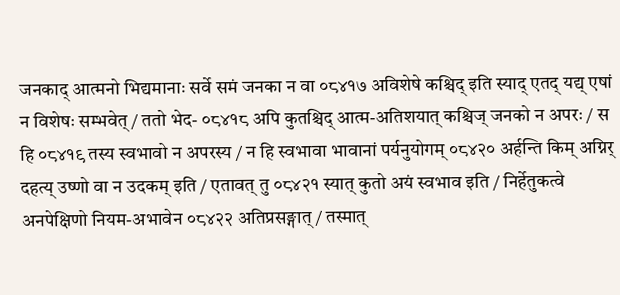जनकाद् आत्मनो भिद्यमानाः सर्वे समं जनका न वा ०८४१७ अविशेषे कश्चिद् इति स्याद् एतद् यद्य् एषां न विशेषः सम्भवेत् / ततो भेद- ०८४१८ अपि कुतश्चिद् आत्म-अतिशयात् कश्चिज् जनको न अपरः / स हि ०८४१९ तस्य स्वभावो न अपरस्य / न हि स्वभावा भावानां पर्यनुयोगम् ०८४२० अर्हन्ति किम् अग्निर् दहत्य् उष्णो वा न उदकम् इति / एतावत् तु ०८४२१ स्यात् कुतो अयं स्वभाव इति / निर्हेतुकत्वे अनपेक्षिणो नियम-अभावेन ०८४२२ अतिप्रसङ्गात् / तस्मात्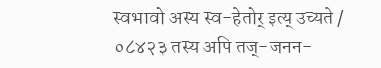स्वभावो अस्य स्व-हेतोर् इत्य् उच्यते / ०८४२३ तस्य अपि तज्-जनन-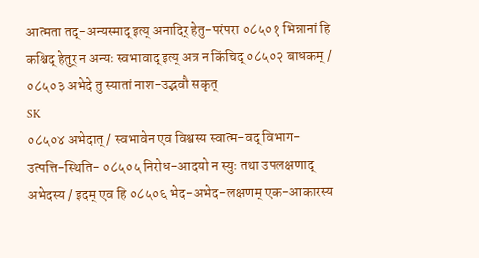आत्मता तद्-अन्यस्माद् इत्य् अनादिर् हेतु-परंपरा ०८५०१ भिन्नानां हि कश्चिद् हेतुर् न अन्यः स्वभावाद् इत्य् अत्र न किंचिद् ०८५०२ बाधकम् / ०८५०३ अभेदे तु स्यातां नाश-उद्भवौ सकृत्
SK
०८५०४ अभेदात् / स्वभावेन एव विश्वस्य स्वात्म-वद् विभाग-उत्पत्ति-स्थिति- ०८५०५ निरोध-आदयो न स्युः तथा उपलक्षणाद् अभेदस्य / इदम् एव हि ०८५०६ भेद-अभेद-लक्षणम् एक-आकारस्य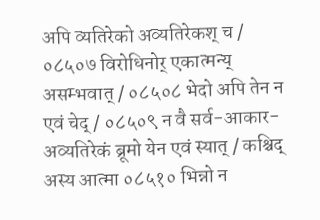अपि व्यतिरेको अव्यतिरेकश् च / ०८५०७ विरोधिनोर् एकात्मन्य् असम्भवात् / ०८५०८ भेदो अपि तेन न एवं चेद् / ०८५०९ न वै सर्व-आकार-अव्यतिरेकं ब्रूमो येन एवं स्यात् / कश्चिद् अस्य आत्मा ०८५१० भिन्नो न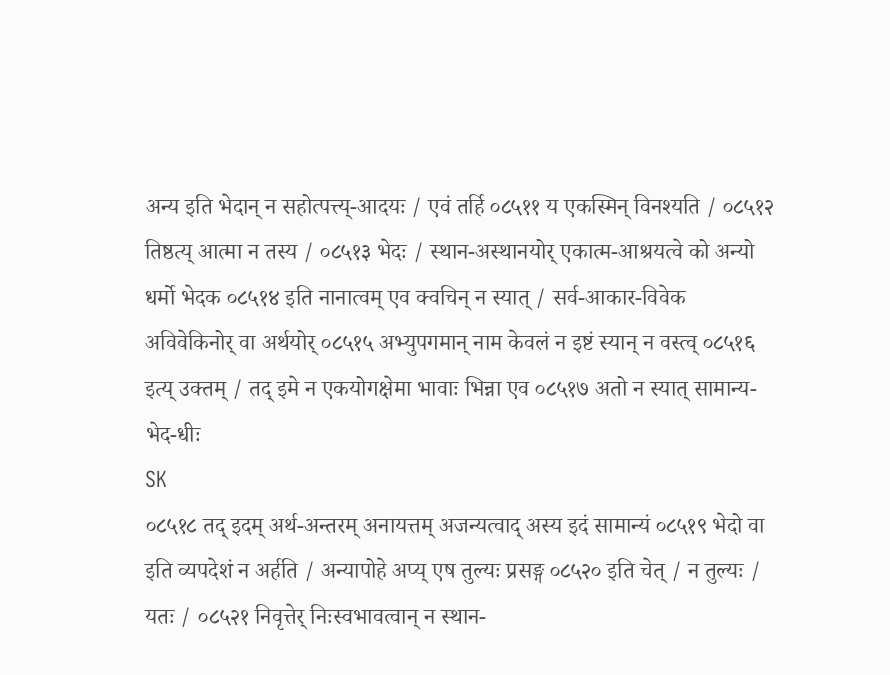अन्य इति भेदान् न सहोत्पत्त्य्-आदयः / एवं तर्हि ०८५११ य एकस्मिन् विनश्यति / ०८५१२ तिष्ठत्य् आत्मा न तस्य / ०८५१३ भेदः / स्थान-अस्थानयोर् एकात्म-आश्रयत्वे को अन्यो धर्मो भेदक ०८५१४ इति नानात्वम् एव क्वचिन् न स्यात् / सर्व-आकार-विवेक अविवेकिनोर् वा अर्थयोर् ०८५१५ अभ्युपगमान् नाम केवलं न इष्टं स्यान् न वस्त्व् ०८५१६ इत्य् उक्तम् / तद् इमे न एकयोगक्षेमा भावाः भिन्ना एव ०८५१७ अतो न स्यात् सामान्य-भेद-धीः
SK
०८५१८ तद् इदम् अर्थ-अन्तरम् अनायत्तम् अजन्यत्वाद् अस्य इदं सामान्यं ०८५१९ भेदो वा इति व्यपदेशं न अर्हति / अन्यापोहे अप्य् एष तुल्यः प्रसङ्ग ०८५२० इति चेत् / न तुल्यः / यतः / ०८५२१ निवृत्तेर् निःस्वभावत्वान् न स्थान-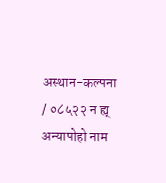अस्थान-कल्पना / ०८५२२ न ह्य् अन्यापोहो नाम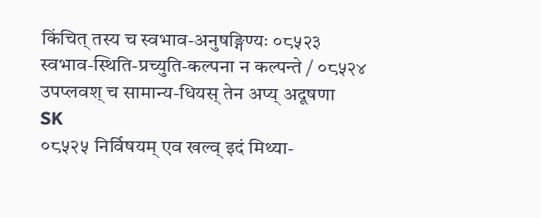किंचित् तस्य च स्वभाव-अनुषङ्गिण्यः ०८५२३ स्वभाव-स्थिति-प्रच्युति-कल्पना न कल्पन्ते / ०८५२४ उपप्लवश् च सामान्य-धियस् तेन अप्य् अदूषणा
SK
०८५२५ निर्विषयम् एव खल्व् इदं मिथ्या-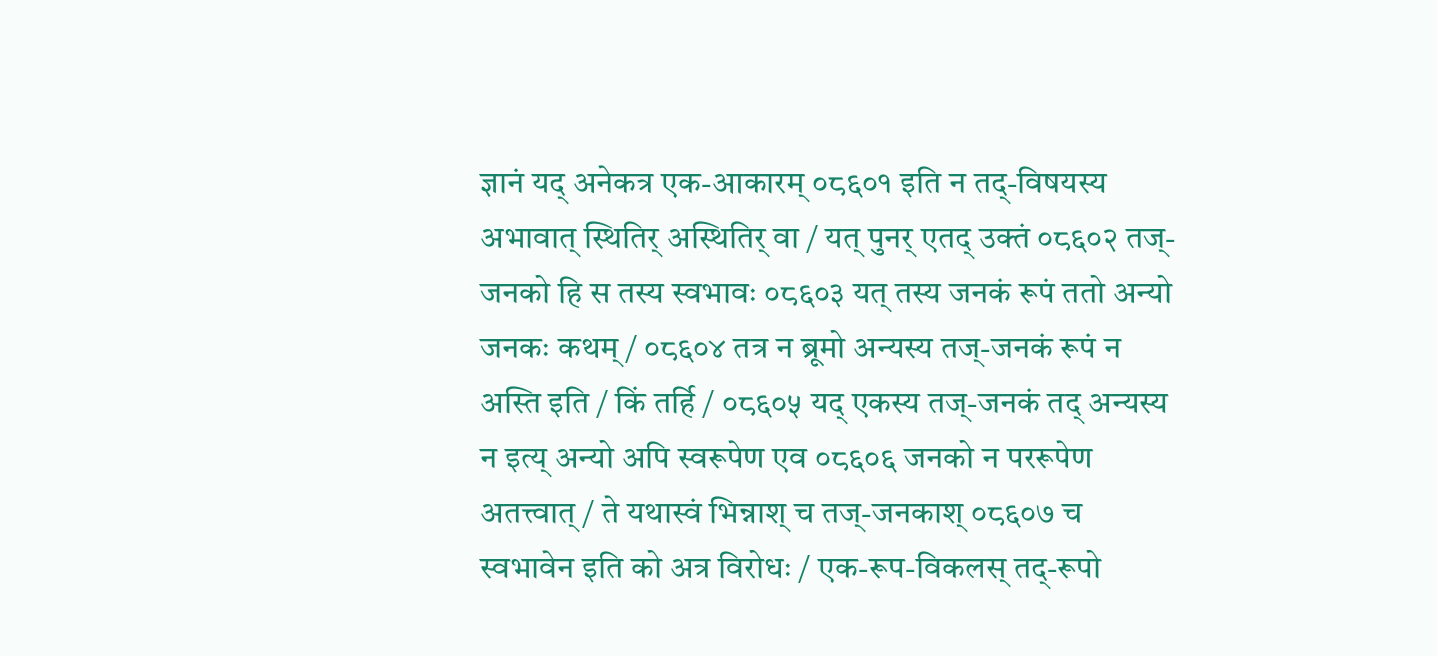ज्ञानं यद् अनेकत्र एक-आकारम् ०८६०१ इति न तद्-विषयस्य अभावात् स्थितिर् अस्थितिर् वा / यत् पुनर् एतद् उक्तं ०८६०२ तज्-जनको हि स तस्य स्वभावः ०८६०३ यत् तस्य जनकं रूपं ततो अन्यो जनकः कथम् / ०८६०४ तत्र न ब्रूमो अन्यस्य तज्-जनकं रूपं न अस्ति इति / किं तर्हि / ०८६०५ यद् एकस्य तज्-जनकं तद् अन्यस्य न इत्य् अन्यो अपि स्वरूपेण एव ०८६०६ जनको न पररूपेण अतत्त्वात् / ते यथास्वं भिन्नाश् च तज्-जनकाश् ०८६०७ च स्वभावेन इति को अत्र विरोधः / एक-रूप-विकलस् तद्-रूपो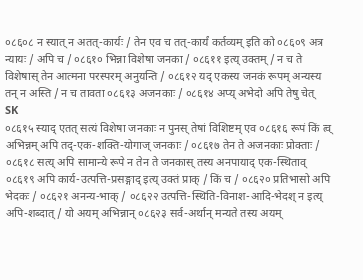०८६०८ न स्यात् न अतत्-कार्यः / तेन एव च तत्-कार्यं कर्तव्यम् इति को ०८६०९ अत्र न्यायः / अपि च / ०८६१० भिन्ना विशेषा जनका / ०८६११ इत्य् उक्तम् / न च ते विशेषास् तेन आत्मना परस्परम् अनुयन्ति / ०८६१२ यद् एकस्य जनकं रूपम् अन्यस्य तन् न अस्ति / न च तावता ०८६१३ अजनकाः / ०८६१४ अप्य् अभेदो अपि तेषु चेत्
SK
०८६१५ स्याद् एतत् सत्यं विशेषा जनकाः न पुनस् तेषां विशिष्टम् एव ०८६१६ रूपं किं त्व् अभिन्नम् अपि तद्-एक-शक्ति-योगाज् जनकाः / ०८६१७ तेन ते अजनकाः प्रोक्ताः / ०८६१८ सत्य् अपि सामान्ये रूपे न तेन ते जनकास् तस्य अनपायाद् एक-स्थिताव् ०८६१९ अपि कार्य-उत्पत्ति-प्रसङ्गाद् इत्य् उक्तं प्राक् / किं च / ०८६२० प्रतिभासो अपि भेदकः / ०८६२१ अनन्य-भाक् / ०८६२२ उत्पत्ति-स्थिति-विनाश-आदि-भेदश् न इत्य् अपि-शब्दात् / यो अयम् अभिन्नान् ०८६२३ सर्व-अर्थान् मन्यते तस्य अयम्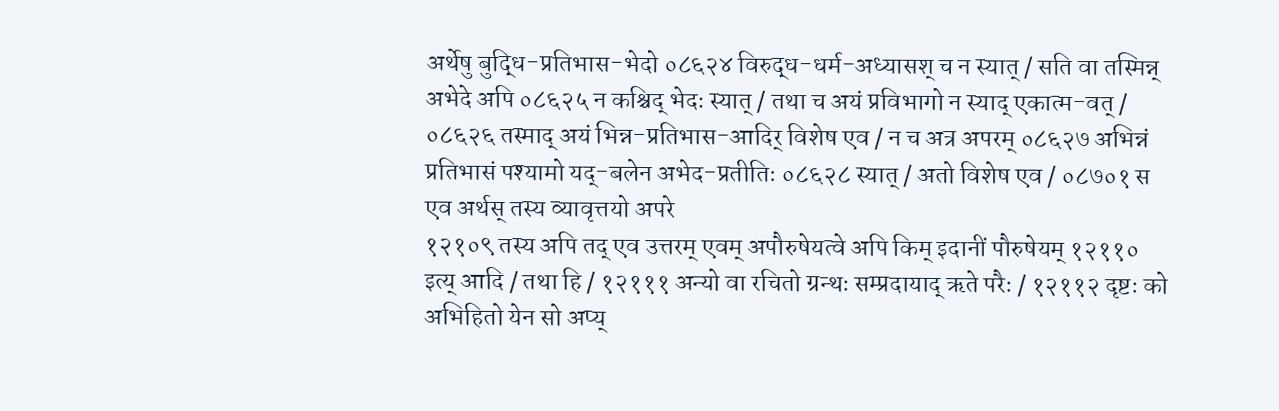अर्थेषु बुद्धि-प्रतिभास-भेदो ०८६२४ विरुद्ध-धर्म-अध्यासश् च न स्यात् / सति वा तस्मिन्न् अभेदे अपि ०८६२५ न कश्चिद् भेदः स्यात् / तथा च अयं प्रविभागो न स्याद् एकात्म-वत् / ०८६२६ तस्माद् अयं भिन्न-प्रतिभास-आदिर् विशेष एव / न च अत्र अपरम् ०८६२७ अभिन्नं प्रतिभासं पश्यामो यद्-बलेन अभेद-प्रतीतिः ०८६२८ स्यात् / अतो विशेष एव / ०८७०१ स एव अर्थस् तस्य व्यावृत्तयो अपरे
१२१०९ तस्य अपि तद् एव उत्तरम् एवम् अपौरुषेयत्वे अपि किम् इदानीं पौरुषेयम् १२११० इत्य् आदि / तथा हि / १२१११ अन्यो वा रचितो ग्रन्थः सम्प्रदायाद् ऋते परैः / १२११२ दृष्टः को अभिहितो येन सो अप्य्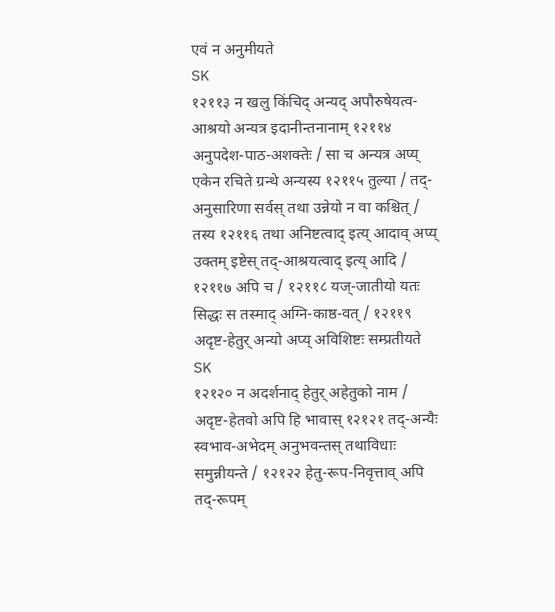एवं न अनुमीयते
SK
१२११३ न खलु किंचिद् अन्यद् अपौरुषेयत्व-आश्रयो अन्यत्र इदानीन्तनानाम् १२११४ अनुपदेश-पाठ-अशक्तेः / सा च अन्यत्र अप्य् एकेन रचिते ग्रन्थे अन्यस्य १२११५ तुल्या / तद्-अनुसारिणा सर्वस् तथा उन्नेयो न वा कश्चित् / तस्य १२११६ तथा अनिष्टत्वाद् इत्य् आदाव् अप्य् उक्तम् इष्टेस् तद्-आश्रयत्वाद् इत्य् आदि / १२११७ अपि च / १२११८ यज्-जातीयो यतः सिद्धः स तस्माद् अग्नि-काष्ठ-वत् / १२११९ अदृष्ट-हेतुर् अन्यो अप्य् अविशिष्टः सम्प्रतीयते
SK
१२१२० न अदर्शनाद् हेतुर् अहेतुको नाम / अदृष्ट-हेतवो अपि हि भावास् १२१२१ तद्-अन्यैः स्वभाव-अभेदम् अनुभवन्तस् तथाविधाः समुन्नीयन्ते / १२१२२ हेतु-रूप-निवृत्ताव् अपि तद्-रूपम्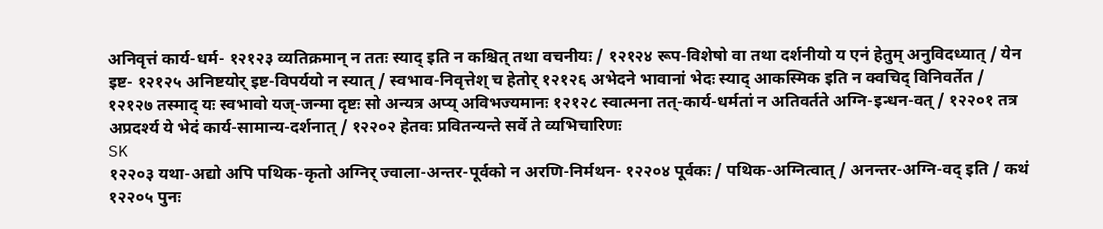अनिवृत्तं कार्य-धर्म- १२१२३ व्यतिक्रमान् न ततः स्याद् इति न कश्चित् तथा वचनीयः / १२१२४ रूप-विशेषो वा तथा दर्शनीयो य एनं हेतुम् अनुविदध्यात् / येन इष्ट- १२१२५ अनिष्टयोर् इष्ट-विपर्ययो न स्यात् / स्वभाव-निवृत्तेश् च हेतोर् १२१२६ अभेदने भावानां भेदः स्याद् आकस्मिक इति न क्वचिद् विनिवर्तेत / १२१२७ तस्माद् यः स्वभावो यज्-जन्मा दृष्टः सो अन्यत्र अप्य् अविभज्यमानः १२१२८ स्वात्मना तत्-कार्य-धर्मतां न अतिवर्तते अग्नि-इन्धन-वत् / १२२०१ तत्र अप्रदर्श्य ये भेदं कार्य-सामान्य-दर्शनात् / १२२०२ हेतवः प्रवितन्यन्ते सर्वे ते व्यभिचारिणः
SK
१२२०३ यथा-अद्यो अपि पथिक-कृतो अग्निर् ज्वाला-अन्तर-पूर्वको न अरणि-निर्मथन- १२२०४ पूर्वकः / पथिक-अग्नित्वात् / अनन्तर-अग्नि-वद् इति / कथं १२२०५ पुनः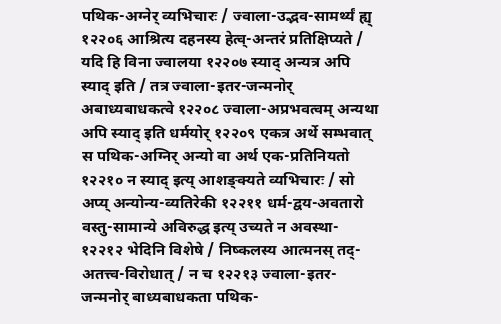पथिक-अग्नेर् व्यभिचारः / ज्वाला-उद्भव-सामर्थ्यं ह्य् १२२०६ आश्रित्य दहनस्य हेत्व्-अन्तरं प्रतिक्षिप्यते / यदि हि विना ज्वालया १२२०७ स्याद् अन्यत्र अपि स्याद् इति / तत्र ज्वाला-इतर-जन्मनोर् अबाध्यबाधकत्वे १२२०८ ज्वाला-अप्रभवत्वम् अन्यथा अपि स्याद् इति धर्मयोर् १२२०९ एकत्र अर्थे सम्भवात् स पथिक-अग्निर् अन्यो वा अर्थ एक-प्रतिनियतो १२२१० न स्याद् इत्य् आशङ्क्यते व्यभिचारः / सो अप्य् अन्योन्य-व्यतिरेकी १२२११ धर्म-द्वय-अवतारो वस्तु-सामान्ये अविरुद्ध इत्य् उच्यते न अवस्था- १२२१२ भेदिनि विशेषे / निष्कलस्य आत्मनस् तद्-अतत्त्व-विरोधात् / न च १२२१३ ज्वाला-इतर-जन्मनोर् बाध्यबाधकता पथिक-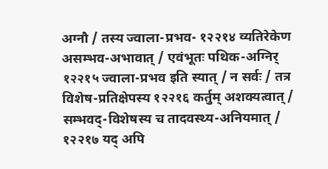अग्नौ / तस्य ज्वाला-प्रभव- १२२१४ व्यतिरेकेण असम्भव-अभावात् / एवंभूतः पथिक-अग्निर् १२२१५ ज्वाला-प्रभव इति स्यात् / न सर्वः / तत्र विशेष-प्रतिक्षेपस्य १२२१६ कर्तुम् अशक्यत्वात् / सम्भवद्-विशेषस्य च तादवस्थ्य-अनियमात् / १२२१७ यद् अपि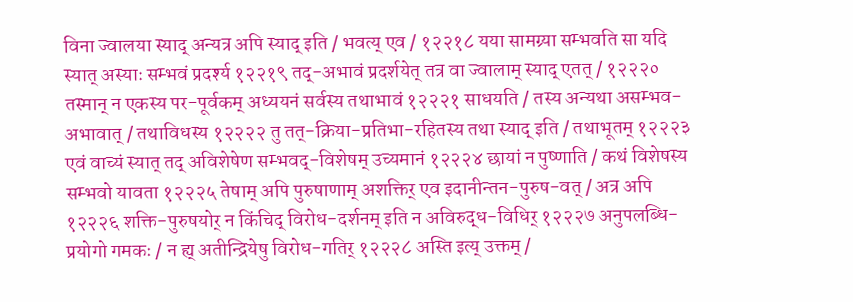विना ज्वालया स्याद् अन्यत्र अपि स्याद् इति / भवत्य् एव / १२२१८ यया सामग्र्या सम्भवति सा यदि स्यात् अस्याः सम्भवं प्रदर्श्य १२२१९ तद्-अभावं प्रदर्शयेत् तत्र वा ज्वालाम् स्याद् एतत् / १२२२० तस्मान् न एकस्य पर-पूर्वकम् अध्ययनं सर्वस्य तथाभावं १२२२१ साधयति / तस्य अन्यथा असम्भव-अभावात् / तथाविधस्य १२२२२ तु तत्-क्रिया-प्रतिभा-रहितस्य तथा स्याद् इति / तथाभूतम् १२२२३ एवं वाच्यं स्यात् तद् अविशेषेण सम्भवद्-विशेषम् उच्यमानं १२२२४ छायां न पुष्णाति / कथं विशेषस्य सम्भवो यावता १२२२५ तेषाम् अपि पुरुषाणाम् अशक्तिर् एव इदानीन्तन-पुरुष-वत् / अत्र अपि १२२२६ शक्ति-पुरुषयोर् न किंचिद् विरोध-दर्शनम् इति न अविरुद्ध-विधिर् १२२२७ अनुपलब्धि-प्रयोगो गमकः / न ह्य् अतीन्द्रियेषु विरोध-गतिर् १२२२८ अस्ति इत्य् उक्तम् /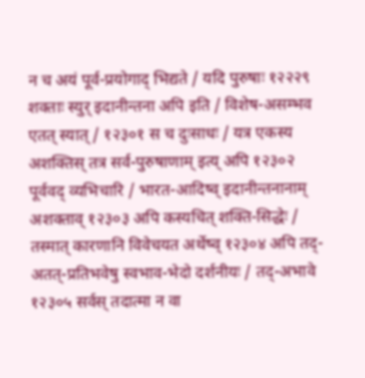न च अयं पूर्व-प्रयोगाद् भिद्यते / यदि पुरुषाः १२२२९ शक्ताः स्युर् इदानीन्तना अपि इति / विशेष-असम्भव एतत् स्यात् / १२३०१ स च दुःसाधः / यत्र एकस्य अशक्तिस् तत्र सर्व-पुरुषाणाम् इत्य् अपि १२३०२ पूर्ववद् व्यभिचारि / भारत-आदिष्व् इदानीन्तनानाम् अशक्ताव् १२३०३ अपि कस्यचित् शक्ति-सिद्धेः / तस्मात् कारणानि विवेचयत अर्थेष्व् १२३०४ अपि तद्-अतत्-प्रतिभवेषु स्वभाव-भेदो दर्शनीयः / तद्-अभावे १२३०५ सर्वस् तदात्मा न वा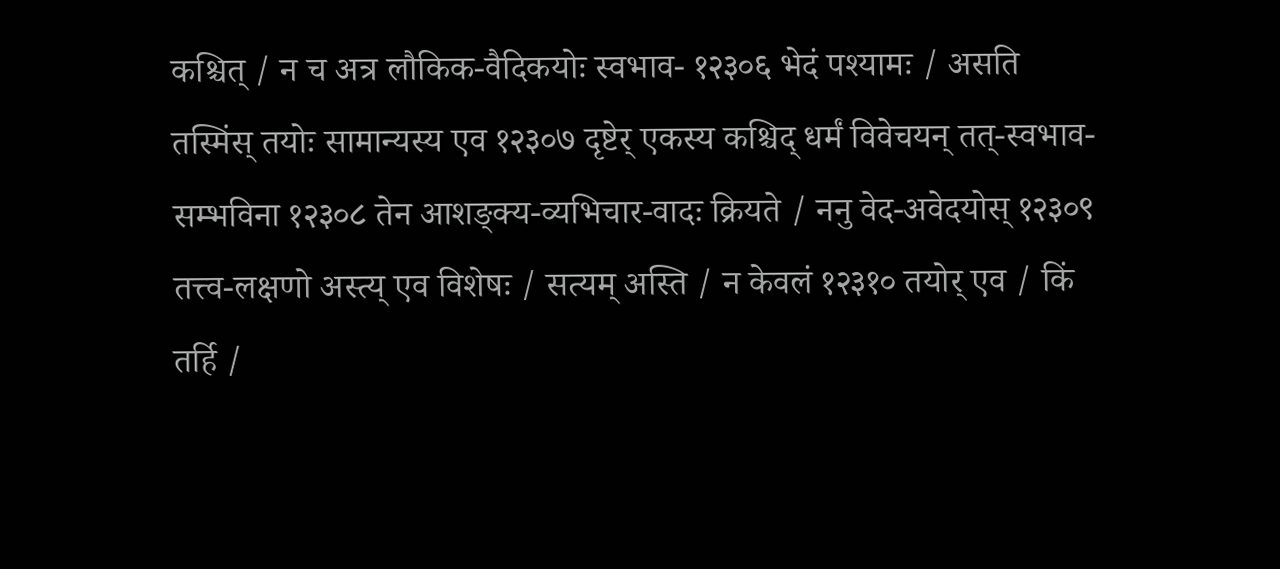कश्चित् / न च अत्र लौकिक-वैदिकयोः स्वभाव- १२३०६ भेदं पश्यामः / असति तस्मिंस् तयोः सामान्यस्य एव १२३०७ दृष्टेर् एकस्य कश्चिद् धर्मं विवेचयन् तत्-स्वभाव-सम्भविना १२३०८ तेन आशङ्क्य-व्यभिचार-वादः क्रियते / ननु वेद-अवेदयोस् १२३०९ तत्त्व-लक्षणो अस्त्य् एव विशेषः / सत्यम् अस्ति / न केवलं १२३१० तयोर् एव / किं तर्हि /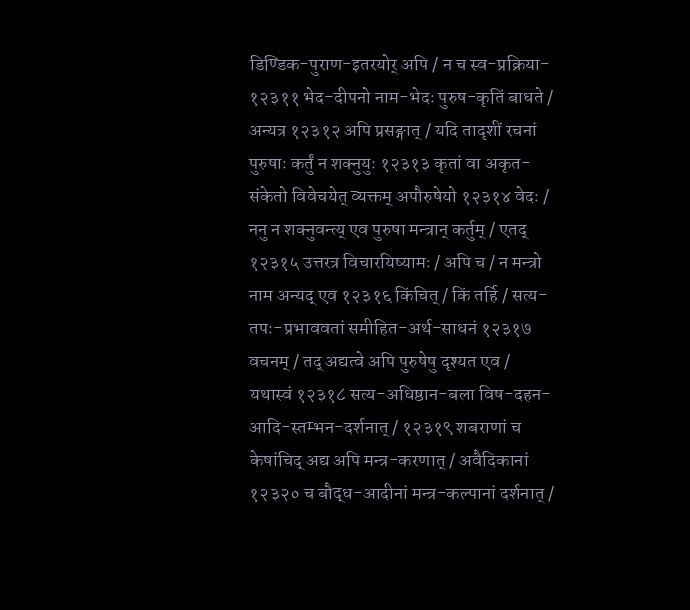डिण्डिक-पुराण-इतरयोर् अपि / न च स्व-प्रक्रिया- १२३११ भेद-दीपनो नाम-भेदः पुरुष-कृतिं बाधते / अन्यत्र १२३१२ अपि प्रसङ्गात् / यदि तादृशीं रचनां पुरुषाः कर्तुं न शक्नुयुः १२३१३ कृतां वा अकृत-संकेतो विवेचयेत् व्यक्तम् अपौरुषेयो १२३१४ वेदः / ननु न शक्नुवन्त्य् एव पुरुषा मन्त्रान् कर्तुम् / एतद् १२३१५ उत्तरत्र विचारयिष्यामः / अपि च / न मन्त्रो नाम अन्यद् एव १२३१६ किंचित् / किं तर्हि / सत्य-तपः-प्रभाववतां समीहित-अर्थ-साधनं १२३१७ वचनम् / तद् अद्यत्वे अपि पुरुषेषु दृश्यत एव / यथास्वं १२३१८ सत्य-अधिष्ठान-बला विष-दहन-आदि-स्तम्भन-दर्शनात् / १२३१९ शबराणां च केषांचिद् अद्य अपि मन्त्र-करणात् / अवैदिकानां १२३२० च बौद्ध-आदीनां मन्त्र-कल्पानां दर्शनात् /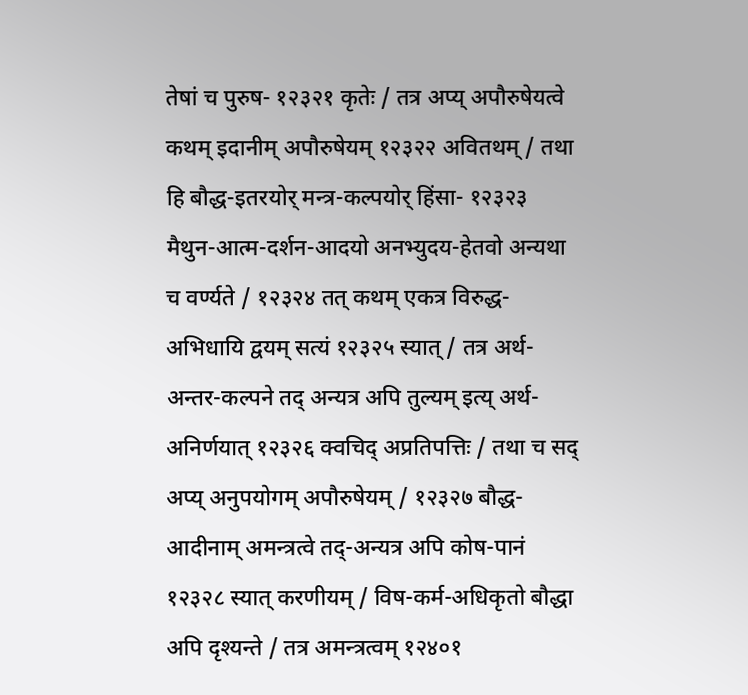तेषां च पुरुष- १२३२१ कृतेः / तत्र अप्य् अपौरुषेयत्वे कथम् इदानीम् अपौरुषेयम् १२३२२ अवितथम् / तथा हि बौद्ध-इतरयोर् मन्त्र-कल्पयोर् हिंसा- १२३२३ मैथुन-आत्म-दर्शन-आदयो अनभ्युदय-हेतवो अन्यथा च वर्ण्यते / १२३२४ तत् कथम् एकत्र विरुद्ध-अभिधायि द्वयम् सत्यं १२३२५ स्यात् / तत्र अर्थ-अन्तर-कल्पने तद् अन्यत्र अपि तुल्यम् इत्य् अर्थ-अनिर्णयात् १२३२६ क्वचिद् अप्रतिपत्तिः / तथा च सद् अप्य् अनुपयोगम् अपौरुषेयम् / १२३२७ बौद्ध-आदीनाम् अमन्त्रत्वे तद्-अन्यत्र अपि कोष-पानं १२३२८ स्यात् करणीयम् / विष-कर्म-अधिकृतो बौद्धा अपि दृश्यन्ते / तत्र अमन्त्रत्वम् १२४०१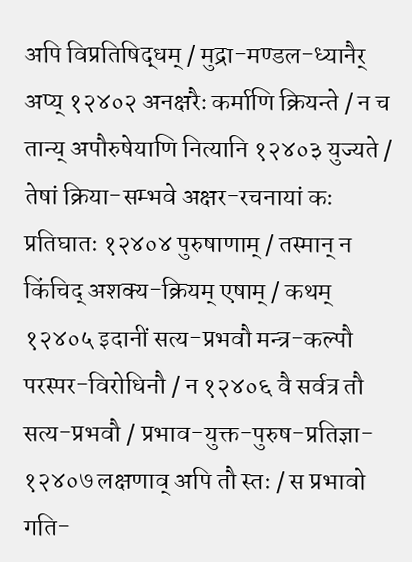अपि विप्रतिषिद्धम् / मुद्रा-मण्डल-ध्यानैर् अप्य् १२४०२ अनक्षरैः कर्माणि क्रियन्ते / न च तान्य् अपौरुषेयाणि नित्यानि १२४०३ युज्यते / तेषां क्रिया-सम्भवे अक्षर-रचनायां कः प्रतिघातः १२४०४ पुरुषाणाम् / तस्मान् न किंचिद् अशक्य-क्रियम् एषाम् / कथम् १२४०५ इदानीं सत्य-प्रभवौ मन्त्र-कल्पौ परस्पर-विरोधिनौ / न १२४०६ वै सर्वत्र तौ सत्य-प्रभवौ / प्रभाव-युक्त-पुरुष-प्रतिज्ञा- १२४०७ लक्षणाव् अपि तौ स्तः / स प्रभावो गति-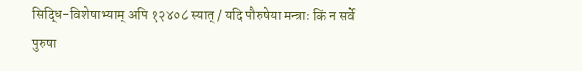सिद्धि-विशेषाभ्याम् अपि १२४०८ स्यात् / यदि पौरुषेया मन्त्राः किं न सर्वे पुरुषा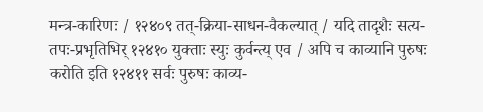मन्त्र-कारिणः / १२४०९ तत्-क्रिया-साधन-वैकल्यात् / यदि तादृशैः सत्य-तपः-प्रभृतिभिर् १२४१० युक्ताः स्युः कुर्वन्त्य् एव / अपि च काव्यानि पुरुषः करोति इति १२४११ सर्वः पुरुषः काव्य-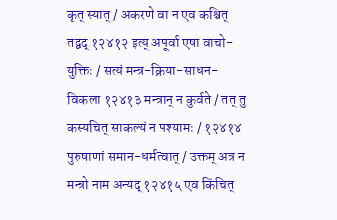कृत् स्यात् / अकरणे वा न एव कश्चित् तद्वद् १२४१२ इत्य् अपूर्वा एषा वाचो-युक्तिः / सत्यं मन्त्र-क्रिया-साधन-विकला १२४१३ मन्त्रान् न कुर्वते / तत् तु कस्यचित् साकल्यं न पश्यामः / १२४१४ पुरुषाणां समान-धर्मत्वात् / उक्तम् अत्र न मन्त्रो नाम अन्यद् १२४१५ एव किंचित्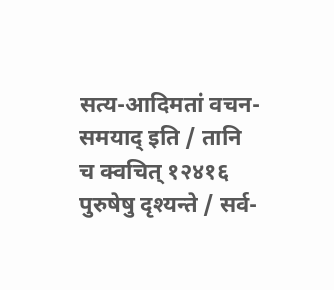सत्य-आदिमतां वचन-समयाद् इति / तानि च क्वचित् १२४१६ पुरुषेषु दृश्यन्ते / सर्व-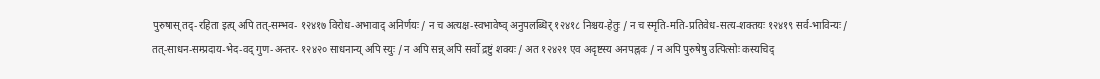पुरुषास् तद्-रहिता इत्य् अपि तत्-सम्भव- १२४१७ विरोध-अभावाद् अनिर्णयः / न च अत्यक्ष-स्वभावेष्व् अनुपलब्धिर् १२४१८ निश्चय-हेतुः / न च स्मृति-मति-प्रतिवेध-सत्य-शक्तयः १२४१९ सर्व-भाविन्यः / तत्-साधन-सम्प्रदाय-भेद-वद् गुण-अन्तर- १२४२० साधनान्य् अपि स्युः / न अपि सन्न् अपि सर्वो द्रष्टुं शक्यः / अत १२४२१ एव अदृष्टस्य अनपह्नवः / न अपि पुरुषेषु उत्पित्सोः कस्यचिद्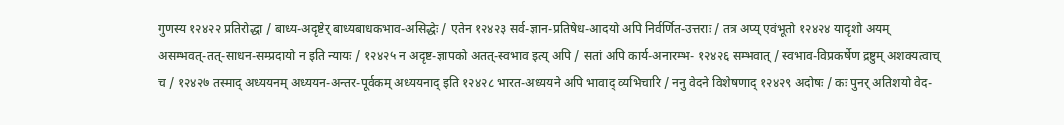गुणस्य १२४२२ प्रतिरोद्धा / बाध्य-अदृष्टेर् बाध्यबाधकभाव-असिद्धेः / एतेन १२४२३ सर्व-ज्ञान-प्रतिषेध-आदयो अपि निर्वर्णित-उत्तराः / तत्र अप्य् एवंभूतो १२४२४ यादृशो अयम् असम्भवत्-तत्-साधन-सम्प्रदायो न इति न्यायः / १२४२५ न अदृष्ट-ज्ञापको अतत्-स्वभाव इत्य् अपि / सतां अपि कार्य-अनारम्भ- १२४२६ सम्भवात् / स्वभाव-विप्रकर्षेण द्रष्टुम् अशक्यत्वाच् च / १२४२७ तस्माद् अध्ययनम् अध्ययन-अन्तर-पूर्वकम् अध्ययनाद् इति १२४२८ भारत-अध्ययने अपि भावाद् व्यभिचारि / ननु वेदने विशेषणाद् १२४२९ अदोषः / कः पुनर् अतिशयो वेद-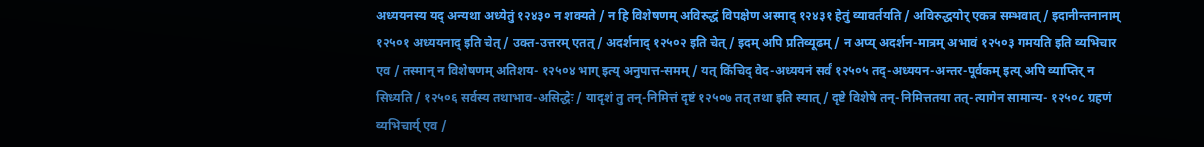अध्ययनस्य यद् अन्यथा अध्येतुं १२४३० न शक्यते / न हि विशेषणम् अविरुद्धं विपक्षेण अस्माद् १२४३१ हेतुं व्यावर्तयति / अविरुद्धयोर् एकत्र सम्भवात् / इदानीन्तनानाम् १२५०१ अध्ययनाद् इति चेत् / उक्त-उत्तरम् एतत् / अदर्शनाद् १२५०२ इति चेत् / इदम् अपि प्रतिव्यूढम् / न अप्य् अदर्शन-मात्रम् अभावं १२५०३ गमयति इति व्यभिचार एव / तस्मान् न विशेषणम् अतिशय- १२५०४ भाग् इत्य् अनुपात्त-समम् / यत् किंचिद् वेद-अध्ययनं सर्वं १२५०५ तद्-अध्ययन-अन्तर-पूर्वकम् इत्य् अपि व्याप्तिर् न सिध्यति / १२५०६ सर्वस्य तथाभाव-असिद्धेः / यादृशं तु तन्-निमित्तं दृष्टं १२५०७ तत् तथा इति स्यात् / दृष्टे विशेषे तन्-निमित्ततया तत्-त्यागेन सामान्य- १२५०८ ग्रहणं व्यभिचार्य् एव /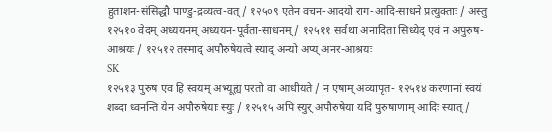हुताशन-संसिद्धौ पाण्डु-द्रव्यत्व-वत् / १२५०९ एतेन वचन-आदयो राग-आदि-साधने प्रत्युक्ताः / अस्तु १२५१० वेदम् अध्ययनम् अध्ययन-पूर्वता-साधनम् / १२५११ सर्वथा अनादिता सिध्येद् एवं न अपुरुष-आश्रयः / १२५१२ तस्माद् अपौरुषेयत्वे स्याद् अन्यो अप्य् अनर-आश्रयः
SK
१२५१३ पुरुष एव हि स्वयम् अभ्यूह्य परतो वा आधीयते / न एषाम् अव्यापृत- १२५१४ करणानां स्वयं शब्दा ध्वनन्ति येन अपौरुषेयाः स्युः / १२५१५ अपि स्युर् अपौरुषेया यदि पुरुषाणाम् आदिः स्यात् /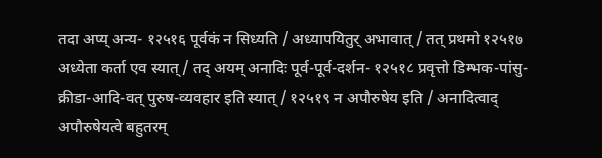तदा अप्य् अन्य- १२५१६ पूर्वकं न सिध्यति / अध्यापयितुर् अभावात् / तत् प्रथमो १२५१७ अध्येता कर्ता एव स्यात् / तद् अयम् अनादिः पूर्व-पूर्व-दर्शन- १२५१८ प्रवृत्तो डिम्भक-पांसु-क्रीडा-आदि-वत् पुरुष-व्यवहार इति स्यात् / १२५१९ न अपौरुषेय इति / अनादित्वाद् अपौरुषेयत्वे बहुतरम्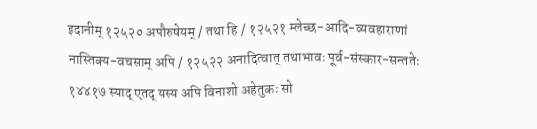इदानीम् १२५२० अपौरुषेयम् / तथा हि / १२५२१ म्लेच्छ-आदि-व्यवहाराणां नास्तिक्य-वचसाम् अपि / १२५२२ अनादित्वात् तथाभावः पूर्व-संस्कार-सन्ततेः
१४४१७ स्याद् एतद् यस्य अपि विनाशो अहेतुकः सो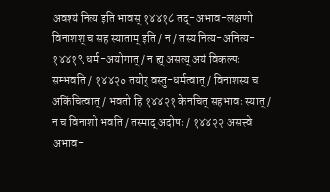अवश्यं नित्य इति भावस् १४४१८ तद्-अभाव-लक्षणो विनाशश् च सह स्याताम् इति / न / तस्य नित्य-अनित्य- १४४१९ धर्म-अयोगात् / न ह्य् असत्य् अयं विकल्पः सम्भवति / १४४२० तयोर् वस्तु-धर्मत्वात् / विनाशस्य च अकिंचित्वात् / भवतो हि १४४२१ केनचित् सहभावः स्यात् / न च विनाशो भवति / तस्माद् अदोषः / १४४२२ असत्त्वे अभाव-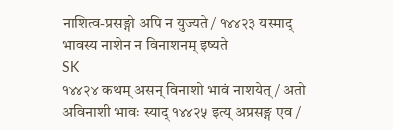नाशित्व-प्रसङ्गो अपि न युज्यते / १४४२३ यस्माद् भावस्य नाशेन न विनाशनम् इष्यते
SK
१४४२४ कथम् असन् विनाशो भावं नाशयेत् / अतो अविनाशी भावः स्याद् १४४२५ इत्य् अप्रसङ्ग एव /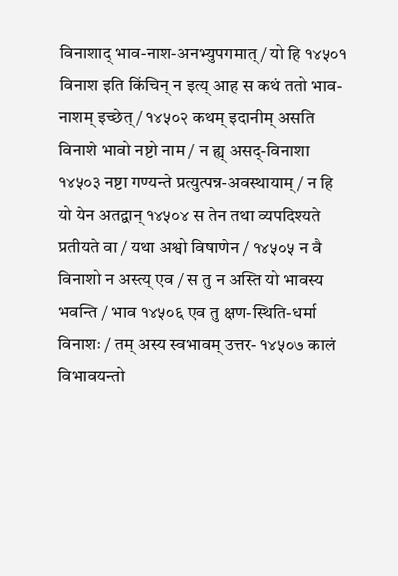विनाशाद् भाव-नाश-अनभ्युपगमात् / यो हि १४५०१ विनाश इति किंचिन् न इत्य् आह स कथं ततो भाव-नाशम् इच्छेत् / १४५०२ कथम् इदानीम् असति विनाशे भावो नष्टो नाम / न ह्य् असद्-विनाशा १४५०३ नष्टा गण्यन्ते प्रत्युत्पन्न-अवस्थायाम् / न हि यो येन अतद्वान् १४५०४ स तेन तथा व्यपदिश्यते प्रतीयते वा / यथा अश्वो विषाणेन / १४५०५ न वै विनाशो न अस्त्य् एव / स तु न अस्ति यो भावस्य भवन्ति / भाव १४५०६ एव तु क्षण-स्थिति-धर्मा विनाशः / तम् अस्य स्वभावम् उत्तर- १४५०७ कालं विभावयन्तो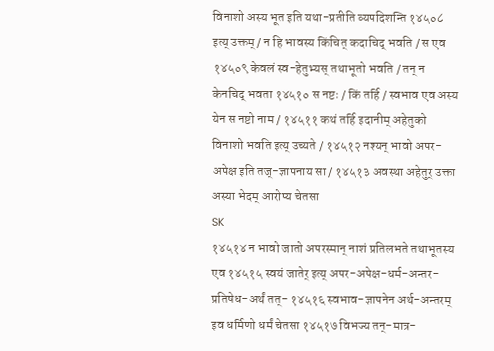विनाशो अस्य भूत इति यथा-प्रतीति व्यपदिशन्ति १४५०८ इत्य् उक्तम् / न हि भावस्य किंचित् कदाचिद् भवति / स एव १४५०९ केवलं स्व-हेतुभ्यस् तथाभूतो भवति / तन् न केनचिद् भवता १४५१० स नष्टः / किं तर्हि / स्वभाव एव अस्य येन स नष्टो नाम / १४५११ कथं तर्हि इदानीम् अहेतुको विनाशो भवति इत्य् उच्यते / १४५१२ नश्यन् भावो अपर-अपेक्ष इति तज्-ज्ञापनाय सा / १४५१३ अवस्था अहेतुर् उक्ता अस्या भेदम् आरोप्य चेतसा
SK
१४५१४ न भावो जातो अपरस्मान् नाशं प्रतिलभते तथाभूतस्य एव १४५१५ स्वयं जातेर् इत्य् अपर-अपेक्ष-धर्म-अन्तर-प्रतिषेध-अर्थं तत्- १४५१६ स्वभाव-ज्ञापनेन अर्थ-अन्तरम् इव धर्मिणो धर्मं चेतसा १४५१७ विभज्य तन्-मात्र-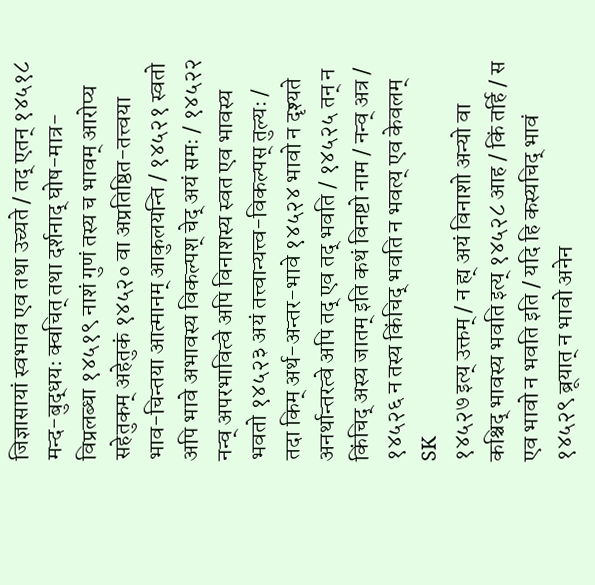जिज्ञासायां स्वभाव एव तथा उच्यते / तद् एतन् १४५१८ मन्द-बुद्धयः क्वचित् तथा दर्शनाद् घोष-मात्र-विप्रलब्धा १४५१९ नाशं गुणं तस्य च भावम् आरोप्य सहेतुकम् अहेतुकं १४५२० वा अप्रतिष्ठित-तत्त्वया भाव-चिन्तया आत्मानम् आकुलयन्ति / १४५२१ स्वतो अपि भावे अभावस्य विकल्पश् चेद् अयं समः / १४५२२ नन्व् अपरभावित्वे अपि विनाशस्य स्वत एव भावस्य भवतो १४५२३ अयं तत्त्वान्यत्त्व-विकल्पस् तुल्यः / तदा किम् अर्थ-अन्तर-भावे १४५२४ भावो न दृश्यते अनर्थान्तरत्वे अपि तद् एव तद् भवति / १४५२५ तन् न किंचिद् अस्य जातम् इति कथं विनष्टो नाम / नन्व् अत्र / १४५२६ न तस्य किंचिद् भवति न भवत्य् एव केवलम्
SK
१४५२७ इत्य् उक्तम् / न ह्य् अयं विनाशो अन्यो वा कश्चिद् भावस्य भवति इत्य् १४५२८ आह / किं तर्हि / स एव भावो न भवति इति / यदि हि कस्यचिद् भावं १४५२९ ब्रूयात् न भावो अनेन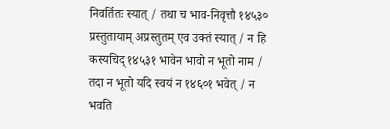निवर्तितः स्यात् / तथा च भाव-निवृत्तौ १४५३० प्रस्तुतायाम् अप्रस्तुतम् एव उक्तं स्यात् / न हि कस्यचिद् १४५३१ भावेन भावो न भूतो नाम / तदा न भूतो यदि स्वयं न १४६०१ भवेत् / न भवति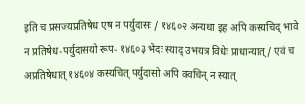इति च प्रसज्यप्रतिषेध एष न पर्युदासः / १४६०२ अन्यथा इह अपि कस्यचिद् भावे न प्रतिषेध-पर्युदासयो रूप- १४६०३ भेदः स्याद् उभयत्र विधेः प्राधान्यात् / एवं च अप्रतिषेधात् १४६०४ कस्यचित् पर्युदासो अपि क्वचिन् न स्यात्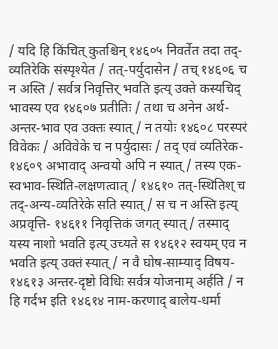/ यदि हि किंचित् कुतश्चिन् १४६०५ निवर्तेत तदा तद्-व्यतिरेकि संस्पृश्येत / तत्-पर्युदासेन / तच् १४६०६ च न अस्ति / सर्वत्र निवृत्तिर् भवति इत्य् उक्ते कस्यचिद् भावस्य एव १४६०७ प्रतीतिः / तथा च अनेन अर्थ-अन्तर-भाव एव उक्तः स्यात् / न तयोः १४६०८ परस्परं विवेकः / अविवेके च न पर्युदासः / तद् एवं व्यतिरेक- १४६०९ अभावाद् अन्वयो अपि न स्यात् / तस्य एक-स्वभाव-स्थिति-लक्षणत्वात् / १४६१० तत्-स्थितिश् च तद्-अन्य-व्यतिरेके सति स्यात् / स च न अस्ति इत्य् अप्रवृत्ति- १४६११ निवृत्तिकं जगत् स्यात् / तस्माद् यस्य नाशो भवति इत्य् उच्यते स १४६१२ स्वयम् एव न भवति इत्य् उक्तं स्यात् / न वै घोष-साम्याद् विषय- १४६१३ अन्तर-दृष्टो विधिः सर्वत्र योजनाम् अर्हति / न हि गर्दभ इति १४६१४ नाम-करणाद् बालेय-धर्मा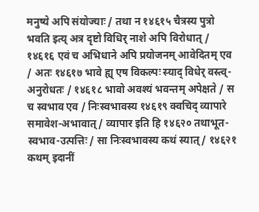मनुष्ये अपि संयोज्याः / तथा न १४६१५ चैत्रस्य पुत्रो भवति इत्य् अत्र दृष्टो विधिर् नाशे अपि विरोधात् / १४६१६ एवं च अभिधाने अपि प्रयोजनम् आवेदितम् एव / अतः १४६१७ भावे ह्य् एष विकल्पः स्याद् विधेर् वस्त्व्-अनुरोधतः / १४६१८ भावो अवश्यं भवन्तम् अपेक्षते / स च स्वभाव एव / निःस्वभावस्य १४६१९ क्वचिद् व्यापारे समावेश-अभावात् / व्यापार इति हि १४६२० तथाभूत-स्वभाव-उत्पत्तिः / सा निःस्वभावस्य कथं स्यात् / १४६२१ कथम् इदानीं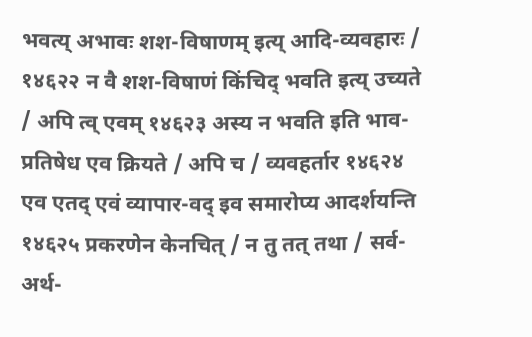भवत्य् अभावः शश-विषाणम् इत्य् आदि-व्यवहारः / १४६२२ न वै शश-विषाणं किंचिद् भवति इत्य् उच्यते / अपि त्व् एवम् १४६२३ अस्य न भवति इति भाव-प्रतिषेध एव क्रियते / अपि च / व्यवहर्तार १४६२४ एव एतद् एवं व्यापार-वद् इव समारोप्य आदर्शयन्ति १४६२५ प्रकरणेन केनचित् / न तु तत् तथा / सर्व-अर्थ-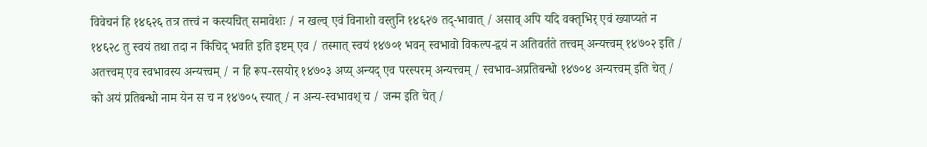विवेचनं हि १४६२६ तत्र तत्त्वं न कस्यचित् समावेशः / न खल्व् एवं विनाशो वस्तुनि १४६२७ तद्-भावात् / असाव् अपि यदि वक्तृभिर् एवं ख्याप्यते न १४६२८ तु स्वयं तथा तदा न किंचिद् भवति इति इष्टम् एव / तस्मात् स्वयं १४७०१ भवन् स्वभावो विकल्प-द्वयं न अतिवर्तते तत्त्वम् अन्यत्त्वम् १४७०२ इति / अतत्त्वम् एव स्वभावस्य अन्यत्त्वम् / न हि रूप-रसयोर् १४७०३ अप्य् अन्यद् एव परस्परम् अन्यत्त्वम् / स्वभाव-अप्रतिबन्धो १४७०४ अन्यत्त्वम् इति चेत् / को अयं प्रतिबन्धो नाम येन स च न १४७०५ स्यात् / न अन्य-स्वभावश् च / जन्म इति चेत् /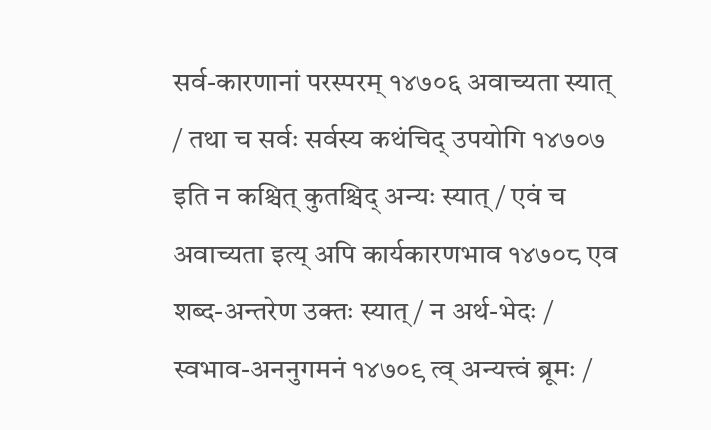सर्व-कारणानां परस्परम् १४७०६ अवाच्यता स्यात् / तथा च सर्वः सर्वस्य कथंचिद् उपयोगि १४७०७ इति न कश्चित् कुतश्चिद् अन्यः स्यात् / एवं च अवाच्यता इत्य् अपि कार्यकारणभाव १४७०८ एव शब्द-अन्तरेण उक्तः स्यात् / न अर्थ-भेदः / स्वभाव-अननुगमनं १४७०९ त्व् अन्यत्त्वं ब्रूमः /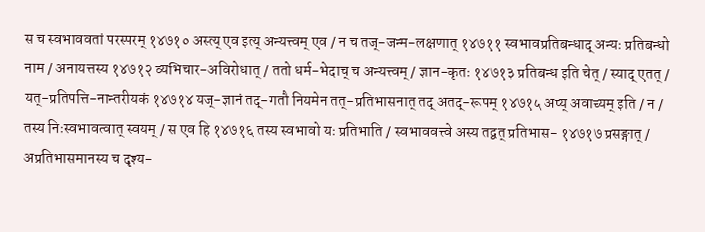स च स्वभाववतां परस्परम् १४७१० अस्त्य् एव इत्य् अन्यत्त्वम् एव / न च तज्-जन्म-लक्षणात् १४७११ स्वभावप्रतिबन्धाद् अन्यः प्रतिबन्धो नाम / अनायत्तस्य १४७१२ व्यभिचार-अविरोधात् / ततो धर्म-भेदाच् च अन्यत्त्वम् / ज्ञान-कृतः १४७१३ प्रतिबन्ध इति चेत् / स्याद् एतत् / यत्-प्रतिपत्ति-नान्तरीयकं १४७१४ यज्-ज्ञानं तद्-गतौ नियमेन तत्-प्रतिभासनात् तद् अतद्-रूपम् १४७१५ अप्य् अवाच्यम् इति / न / तस्य निःस्वभावत्वात् स्वयम् / स एव हि १४७१६ तस्य स्वभावो यः प्रतिभाति / स्वभाववत्त्वे अस्य तद्वत् प्रतिभास- १४७१७ प्रसङ्गात् / अप्रतिभासमानस्य च दृश्य-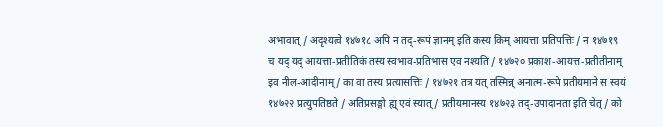अभावात् / अदृश्यत्वे १४७१८ अपि न तद्-रूपं ज्ञानम् इति कस्य किम् आयत्ता प्रतिपत्तिः / न १४७१९ च यद् यद् आयत्ता-प्रतीतिकं तस्य स्वभाव-प्रतिभास एव नश्यति / १४७२० प्रकाश-आयत्त-प्रतीतीनाम् इव नील-आदीनाम् / का वा तस्य प्रत्यासत्तिः / १४७२१ तत्र यत् तस्मिन्न् अनात्म-रूपे प्रतीयमाने स स्वयं १४७२२ प्रत्युपतिष्ठते / अतिप्रसङ्गो ह्य् एवं स्यात् / प्रतीयमानस्य १४७२३ तद्-उपादानता इति चेत् / को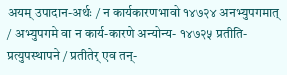अयम् उपादान-अर्थः / न कार्यकारणभावो १४७२४ अनभ्युपगमात् / अभ्युपगमे वा न कार्य-कारणे अन्योन्य- १४७२५ प्रतीति-प्रत्युपस्थापने / प्रतीतेर् एव तन्-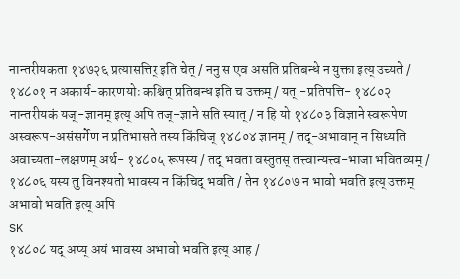नान्तरीयकता १४७२६ प्रत्यासत्तिर् इति चेत् / ननु स एव असति प्रतिबन्धे न युक्ता इत्य् उच्यते / १४८०१ न अकार्य-कारणयोः कश्चित् प्रतिबन्ध इति च उक्तम् / यत् -प्रतिपत्ति- १४८०२ नान्तरीयकं यज्-ज्ञानम् इत्य् अपि तज्-ज्ञाने सति स्यात् / न हि यो १४८०३ विज्ञाने स्वरूपेण अस्वरूप-असंसर्गेण न प्रतिभासते तस्य किंचिज् १४८०४ ज्ञानम् / तद्-अभावान् न सिध्यति अवाच्यता-लक्षणम् अर्थ- १४८०५ रूपस्य / तद् भवता वस्तुतस् तत्त्वान्यत्त्व-भाजा भवितव्यम् / १४८०६ यस्य तु विनश्यतो भावस्य न किंचिद् भवति / तेन १४८०७ न भावो भवति इत्य् उक्तम् अभावो भवति इत्य् अपि
SK
१४८०८ यद् अप्य् अयं भावस्य अभावो भवति इत्य् आह /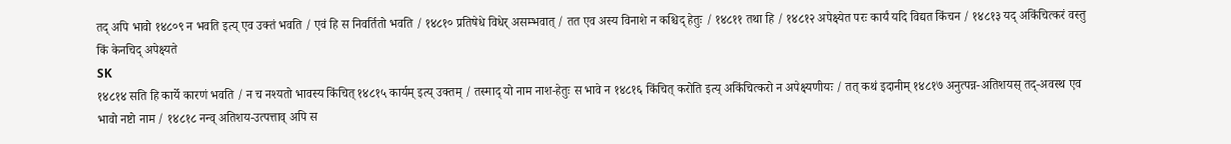तद् अपि भावो १४८०९ न भवति इत्य् एव उक्तं भवति / एवं हि स निवर्तितो भवति / १४८१० प्रतिषेधे विधेर् असम्भवात् / तत एव अस्य विनाशे न कश्चिद् हेतुः / १४८११ तथा हि / १४८१२ अपेक्ष्येत परः कार्यं यदि विद्यत किंचन / १४८१३ यद् अकिंचित्करं वस्तु किं केनचिद् अपेक्ष्यते
SK
१४८१४ सति हि कार्ये कारणं भवति / न च नश्यतो भावस्य किंचित् १४८१५ कार्यम् इत्य् उक्तम् / तस्माद् यो नाम नाश-हेतुः स भावे न १४८१६ किंचित् करोति इत्य् अकिंचित्करो न अपेक्ष्यणीयः / तत् कथं इदानीम् १४८१७ अनुत्पन्न-अतिशयस् तद्-अवस्थ एव भावो नष्टो नाम / १४८१८ नन्व् अतिशय-उत्पत्ताव् अपि स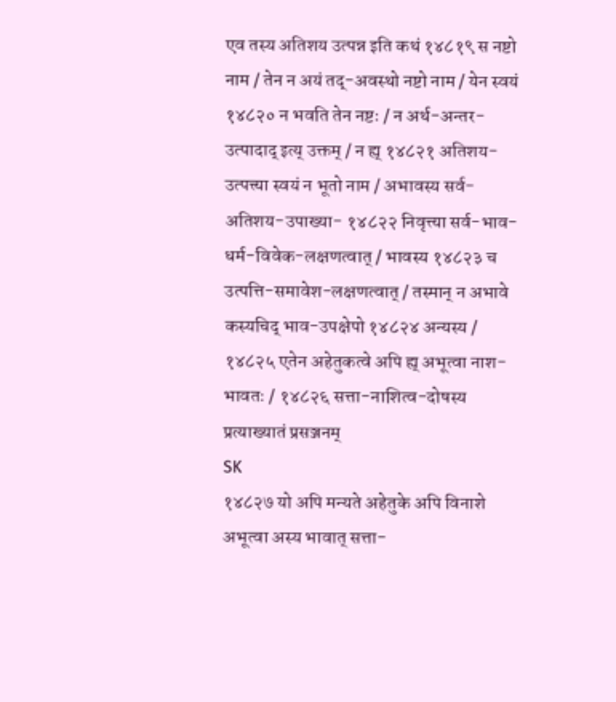एव तस्य अतिशय उत्पन्न इति कथं १४८१९ स नष्टो नाम / तेन न अयं तद्-अवस्थो नष्टो नाम / येन स्वयं १४८२० न भवति तेन नष्टः / न अर्थ-अन्तर-उत्पादाद् इत्य् उक्तम् / न ह्य् १४८२१ अतिशय-उत्पत्त्या स्वयं न भूतो नाम / अभावस्य सर्व-अतिशय-उपाख्या- १४८२२ निवृत्त्या सर्व-भाव-धर्म-विवेक-लक्षणत्वात् / भावस्य १४८२३ च उत्पत्ति-समावेश-लक्षणत्वात् / तस्मान् न अभावे कस्यचिद् भाव-उपक्षेपो १४८२४ अन्यस्य / १४८२५ एतेन अहेतुकत्वे अपि ह्य् अभूत्वा नाश-भावतः / १४८२६ सत्ता-नाशित्व-दोषस्य प्रत्याख्यातं प्रसञ्जनम्
SK
१४८२७ यो अपि मन्यते अहेतुके अपि विनाशे अभूत्वा अस्य भावात् सत्ता-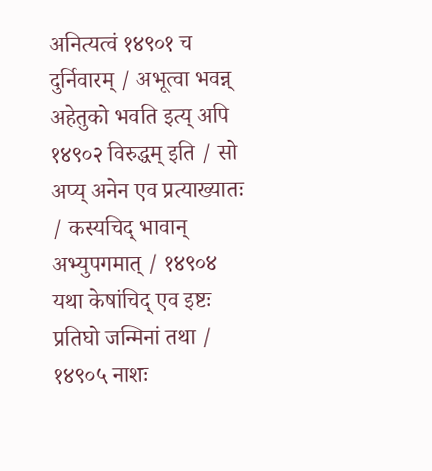अनित्यत्वं १४९०१ च दुर्निवारम् / अभूत्वा भवन्न् अहेतुको भवति इत्य् अपि १४९०२ विरुद्धम् इति / सो अप्य् अनेन एव प्रत्याख्यातः / कस्यचिद् भावान् अभ्युपगमात् / १४९०४ यथा केषांचिद् एव इष्टः प्रतिघो जन्मिनां तथा / १४९०५ नाशः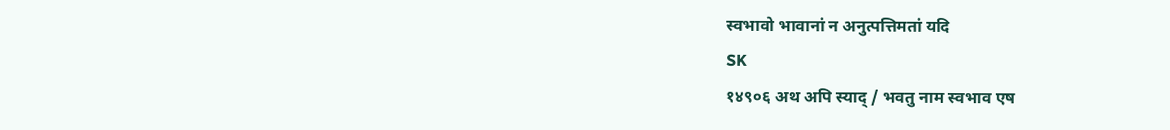स्वभावो भावानां न अनुत्पत्तिमतां यदि
SK
१४९०६ अथ अपि स्याद् / भवतु नाम स्वभाव एष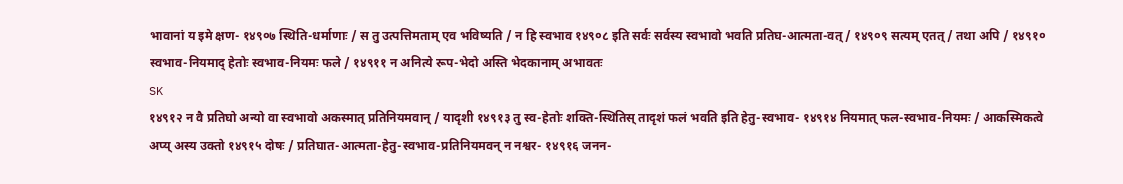भावानां य इमे क्षण- १४९०७ स्थिति-धर्माणाः / स तु उत्पत्तिमताम् एव भविष्यति / न हि स्वभाव १४९०८ इति सर्वः सर्वस्य स्वभावो भवति प्रतिघ-आत्मता-वत् / १४९०९ सत्यम् एतत् / तथा अपि / १४९१० स्वभाव-नियमाद् हेतोः स्वभाव-नियमः फले / १४९११ न अनित्ये रूप-भेदो अस्ति भेदकानाम् अभावतः
SK
१४९१२ न वै प्रतिघो अन्यो वा स्वभावो अकस्मात् प्रतिनियमवान् / यादृशी १४९१३ तु स्व-हेतोः शक्ति-स्थितिस् तादृशं फलं भवति इति हेतु-स्वभाव- १४९१४ नियमात् फल-स्वभाव-नियमः / आकस्मिकत्वे अप्य् अस्य उक्तो १४९१५ दोषः / प्रतिघात-आत्मता-हेतु-स्वभाव-प्रतिनियमवन् न नश्वर- १४९१६ जनन-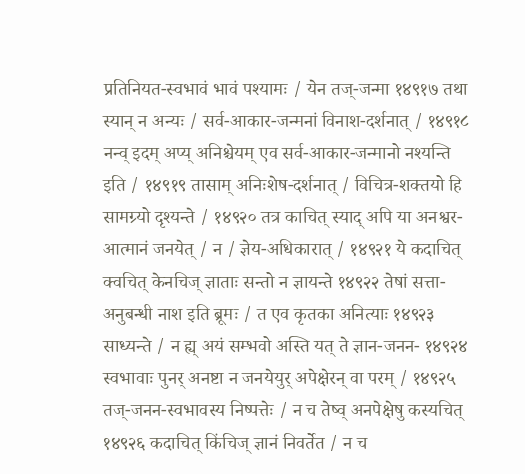प्रतिनियत-स्वभावं भावं पश्यामः / येन तज्-जन्मा १४९१७ तथा स्यान् न अन्यः / सर्व-आकार-जन्मनां विनाश-दर्शनात् / १४९१८ नन्व् इदम् अप्य् अनिश्चेयम् एव सर्व-आकार-जन्मानो नश्यन्ति इति / १४९१९ तासाम् अनिःशेष-दर्शनात् / विचित्र-शक्तयो हि सामग्र्यो दृश्यन्ते / १४९२० तत्र काचित् स्याद् अपि या अनश्वर-आत्मानं जनयेत् / न / ज्ञेय-अधिकारात् / १४९२१ ये कदाचित् क्वचित् केनचिज् ज्ञाताः सन्तो न ज्ञायन्ते १४९२२ तेषां सत्ता-अनुबन्धी नाश इति ब्रूमः / त एव कृतका अनित्याः १४९२३ साध्यन्ते / न ह्य् अयं सम्भवो अस्ति यत् ते ज्ञान-जनन- १४९२४ स्वभावाः पुनर् अनष्टा न जनयेयुर् अपेक्षेरन् वा परम् / १४९२५ तज्-जनन-स्वभावस्य निष्पत्तेः / न च तेष्व् अनपेक्षेषु कस्यचित् १४९२६ कदाचित् किंचिज् ज्ञानं निवर्तेत / न च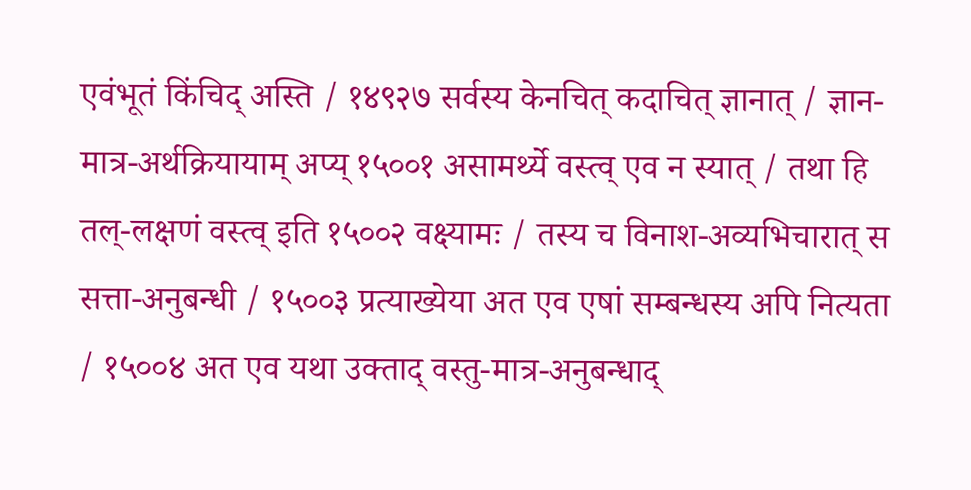एवंभूतं किंचिद् अस्ति / १४९२७ सर्वस्य केनचित् कदाचित् ज्ञानात् / ज्ञान-मात्र-अर्थक्रियायाम् अप्य् १५००१ असामर्थ्ये वस्त्व् एव न स्यात् / तथा हि तल्-लक्षणं वस्त्व् इति १५००२ वक्ष्यामः / तस्य च विनाश-अव्यभिचारात् स सत्ता-अनुबन्धी / १५००३ प्रत्याख्येया अत एव एषां सम्बन्धस्य अपि नित्यता / १५००४ अत एव यथा उक्ताद् वस्तु-मात्र-अनुबन्धाद्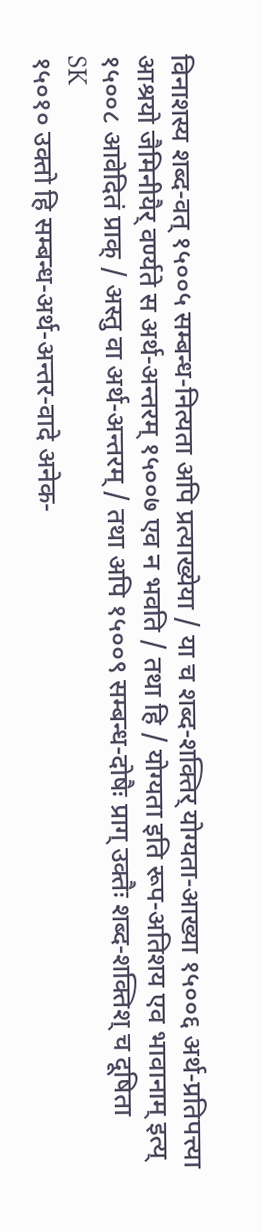विनाशस्य शब्द-वत् १५००५ सम्बन्ध-नित्यता अपि प्रत्याख्येया / या च शब्द-शक्तिर् योग्यता-आख्या १५००६ अर्थ-प्रतिपत्त्या आश्रयो जैमिनीयैर् वर्ण्यते स अर्थ-अन्तरम् १५००७ एव न भवति / तथा हि / योग्यता इति रूप-अतिशय एव भावानाम् इत्य् १५००८ आवेदितं प्राक् / अस्तु वा अर्थ-अन्तरम् / तथा अपि १५००९ सम्बन्ध-दोषैः प्राग् उक्तैः शब्द-शक्तिश् च दूषिता
SK
१५०१० उक्तो हि सम्बन्ध-अर्थ-अन्तर-वादे अनेक-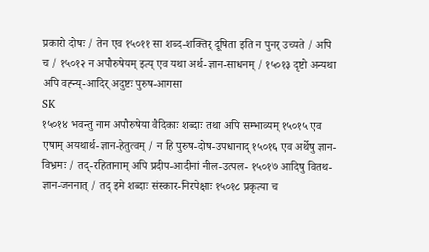प्रकारो दोषः / तेन एव १५०११ सा शब्द-शक्तिर् दूषिता इति न पुनर् उच्यते / अपि च / १५०१२ न अपौरुषेयम् इत्य् एव यथा अर्थ-ज्ञान-साधनम् / १५०१३ दृष्टो अन्यथा अपि वह्न्य्-आदिर् अदुष्टः पुरुष-आगसा
SK
१५०१४ भवन्तु नाम अपौरुषेया वैदिकाः शब्दाः तथा अपि सम्भाव्यम् १५०१५ एव एषाम् अयथार्थ-ज्ञान-हेतुत्वम् / न हि पुरुष-दोष-उपधानाद् १५०१६ एव अर्थेषु ज्ञान-विभ्रमः / तद्-रहितानाम् अपि प्रदीप-आदीनां नील-उत्पल- १५०१७ आदिषु वितथ-ज्ञान-जननात् / तद् इमे शब्दाः संस्कार-निरपेक्षाः १५०१८ प्रकृत्या च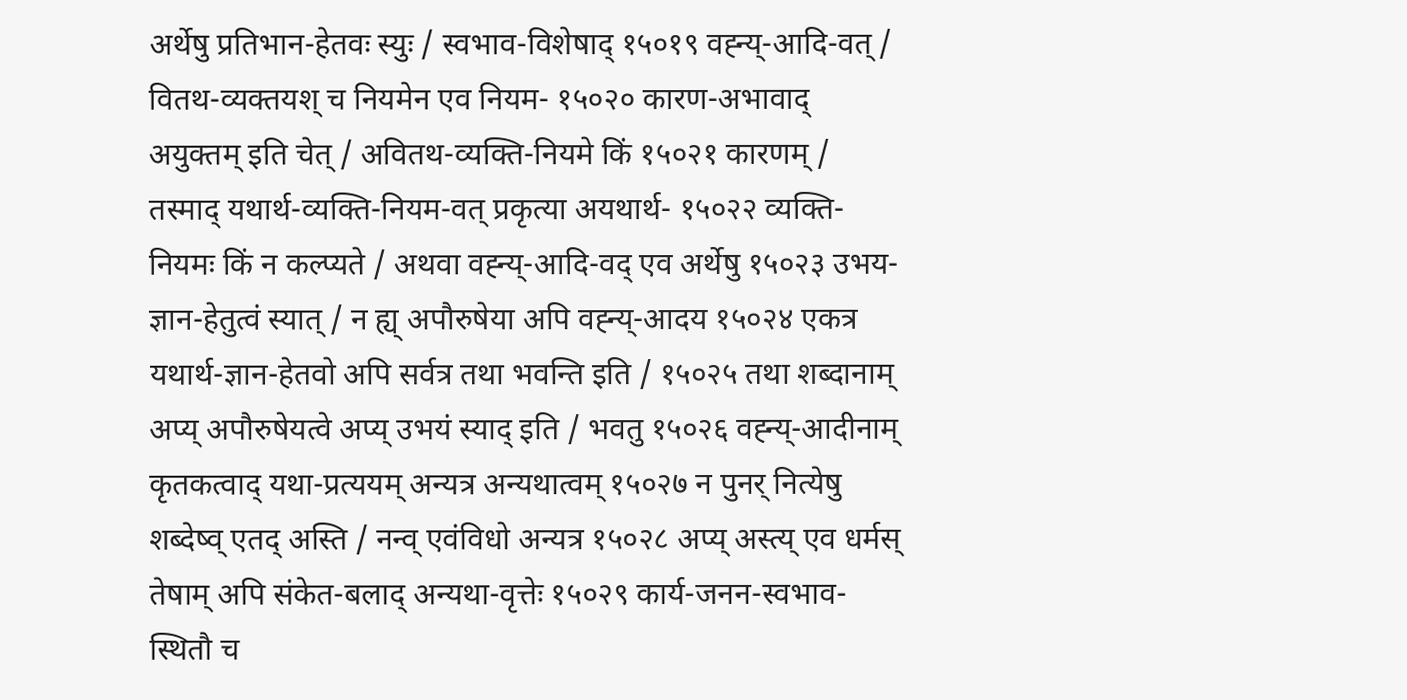अर्थेषु प्रतिभान-हेतवः स्युः / स्वभाव-विशेषाद् १५०१९ वह्न्य्-आदि-वत् / वितथ-व्यक्तयश् च नियमेन एव नियम- १५०२० कारण-अभावाद् अयुक्तम् इति चेत् / अवितथ-व्यक्ति-नियमे किं १५०२१ कारणम् / तस्माद् यथार्थ-व्यक्ति-नियम-वत् प्रकृत्या अयथार्थ- १५०२२ व्यक्ति-नियमः किं न कल्प्यते / अथवा वह्न्य्-आदि-वद् एव अर्थेषु १५०२३ उभय-ज्ञान-हेतुत्वं स्यात् / न ह्य् अपौरुषेया अपि वह्न्य्-आदय १५०२४ एकत्र यथार्थ-ज्ञान-हेतवो अपि सर्वत्र तथा भवन्ति इति / १५०२५ तथा शब्दानाम् अप्य् अपौरुषेयत्वे अप्य् उभयं स्याद् इति / भवतु १५०२६ वह्न्य्-आदीनाम् कृतकत्वाद् यथा-प्रत्ययम् अन्यत्र अन्यथात्वम् १५०२७ न पुनर् नित्येषु शब्देष्व् एतद् अस्ति / नन्व् एवंविधो अन्यत्र १५०२८ अप्य् अस्त्य् एव धर्मस् तेषाम् अपि संकेत-बलाद् अन्यथा-वृत्तेः १५०२९ कार्य-जनन-स्वभाव-स्थितौ च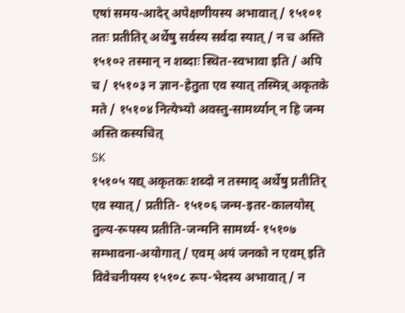एषां समय-आदेर् अपेक्षणीयस्य अभावात् / १५१०१ ततः प्रतीतिर् अर्थेषु सर्वस्य सर्वदा स्यात् / न च अस्ति १५१०२ तस्मान् न शब्दाः स्थित-स्वभावा इति / अपि च / १५१०३ न ज्ञान-हेतुता एव स्यात् तस्मिन्न् अकृतके मते / १५१०४ नित्येभ्यो अवस्तु-सामर्थ्यान् न हि जन्म अस्ति कस्यचित्
SK
१५१०५ यद्य् अकृतकः शब्दो न तस्माद् अर्थेषु प्रतीतिर् एव स्यात् / प्रतीति- १५१०६ जन्म-इतर-कालयोस् तुल्य-रूपस्य प्रतीति-जन्मनि सामर्थ्य- १५१०७ सम्भावना-अयोगात् / एवम् अयं जनको न एवम् इति विवेचनीयस्य १५१०८ रूप-भेदस्य अभावात् / न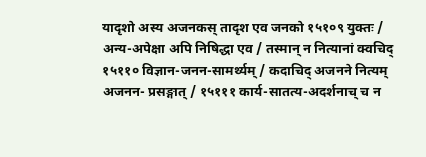यादृशो अस्य अजनकस् तादृश एव जनको १५१०९ युक्तः / अन्य-अपेक्षा अपि निषिद्धा एव / तस्मान् न नित्यानां क्वचिद् १५११० विज्ञान-जनन-सामर्थ्यम् / कदाचिद् अजनने नित्यम् अजनन- प्रसङ्गात् / १५१११ कार्य-सातत्य-अदर्शनाच् च न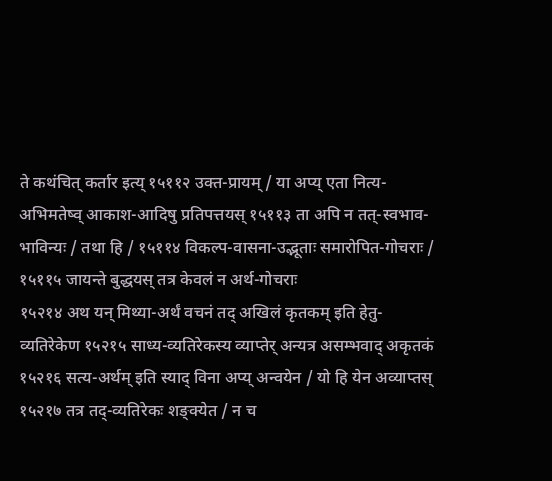ते कथंचित् कर्तार इत्य् १५११२ उक्त-प्रायम् / या अप्य् एता नित्य-अभिमतेष्व् आकाश-आदिषु प्रतिपत्तयस् १५११३ ता अपि न तत्-स्वभाव-भाविन्यः / तथा हि / १५११४ विकल्प-वासना-उद्भूताः समारोपित-गोचराः / १५११५ जायन्ते बुद्धयस् तत्र केवलं न अर्थ-गोचराः
१५२१४ अथ यन् मिथ्या-अर्थं वचनं तद् अखिलं कृतकम् इति हेतु-व्यतिरेकेण १५२१५ साध्य-व्यतिरेकस्य व्याप्तेर् अन्यत्र असम्भवाद् अकृतकं १५२१६ सत्य-अर्थम् इति स्याद् विना अप्य् अन्वयेन / यो हि येन अव्याप्तस् १५२१७ तत्र तद्-व्यतिरेकः शङ्क्येत / न च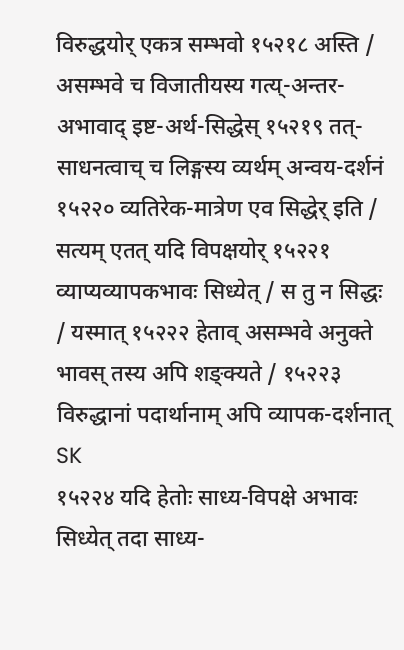विरुद्धयोर् एकत्र सम्भवो १५२१८ अस्ति / असम्भवे च विजातीयस्य गत्य्-अन्तर-अभावाद् इष्ट-अर्थ-सिद्धेस् १५२१९ तत्-साधनत्वाच् च लिङ्गस्य व्यर्थम् अन्वय-दर्शनं १५२२० व्यतिरेक-मात्रेण एव सिद्धेर् इति / सत्यम् एतत् यदि विपक्षयोर् १५२२१ व्याप्यव्यापकभावः सिध्येत् / स तु न सिद्धः / यस्मात् १५२२२ हेताव् असम्भवे अनुक्ते भावस् तस्य अपि शङ्क्यते / १५२२३ विरुद्धानां पदार्थानाम् अपि व्यापक-दर्शनात्
SK
१५२२४ यदि हेतोः साध्य-विपक्षे अभावः सिध्येत् तदा साध्य-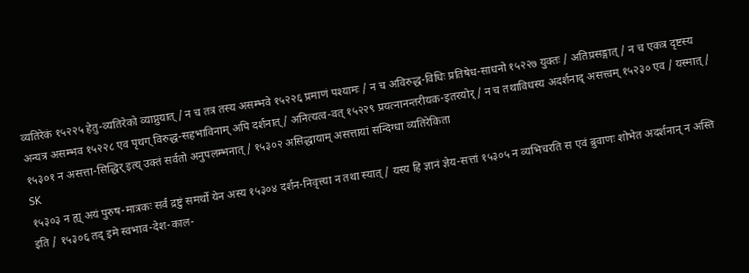व्यतिरेकं १५२२५ हेतु-व्यतिरेको व्याप्नुयात् / न च तत्र तस्य असम्भवे १५२२६ प्रमाणं पश्यामः / न च अविरुद्ध-विधिः प्रतिषेध-साधनो १५२२७ युक्तः / अतिप्रसङ्गात् / न च एकत्र दृष्टस्य अन्यत्र असम्भव १५२२८ एव पृथग् विरुद्ध-सहभाविनाम् अपि दर्शनात् / अनित्यत्व-वत् १५२२९ प्रयत्नानन्तरीयक-इतरयोर् / न च तथाविधस्य अदर्शनाद् असत्त्वम् १५२३० एव / यस्मात् / १५३०१ न असत्ता-सिद्धिर् इत्य् उक्तं सर्वतो अनुपलम्भनात् / १५३०२ असिद्धायाम् असत्तायां सन्दिग्धा व्यतिरेकिता
SK
१५३०३ न ह्य् अयं पुरुष-मात्रकः सर्वं द्रष्टुं समर्थो येन अस्य १५३०४ दर्शन-निवृत्त्या न तथा स्यात् / यस्य हि ज्ञानं ज्ञेय-सत्तां १५३०५ न व्यभिचरति स एवं ब्रुवाणः शोभेत अदर्शनान् न अस्ति इति / १५३०६ तद् इमे स्वभाव-देश-काल-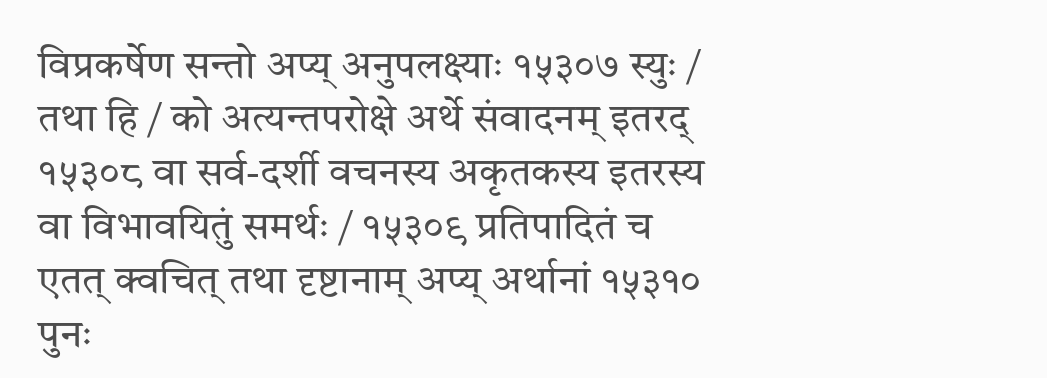विप्रकर्षेण सन्तो अप्य् अनुपलक्ष्याः १५३०७ स्युः / तथा हि / को अत्यन्तपरोक्षे अर्थे संवादनम् इतरद् १५३०८ वा सर्व-दर्शी वचनस्य अकृतकस्य इतरस्य वा विभावयितुं समर्थः / १५३०९ प्रतिपादितं च एतत् क्वचित् तथा दृष्टानाम् अप्य् अर्थानां १५३१० पुनः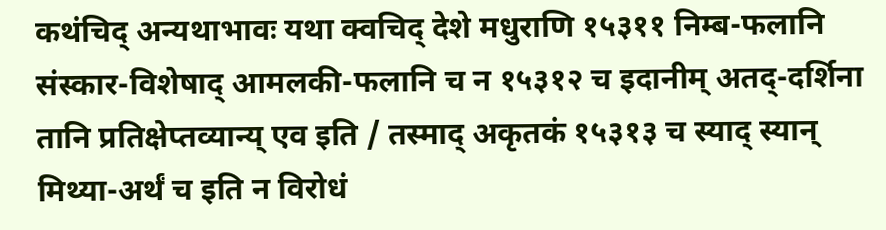कथंचिद् अन्यथाभावः यथा क्वचिद् देशे मधुराणि १५३११ निम्ब-फलानि संस्कार-विशेषाद् आमलकी-फलानि च न १५३१२ च इदानीम् अतद्-दर्शिना तानि प्रतिक्षेप्तव्यान्य् एव इति / तस्माद् अकृतकं १५३१३ च स्याद् स्यान् मिथ्या-अर्थं च इति न विरोधं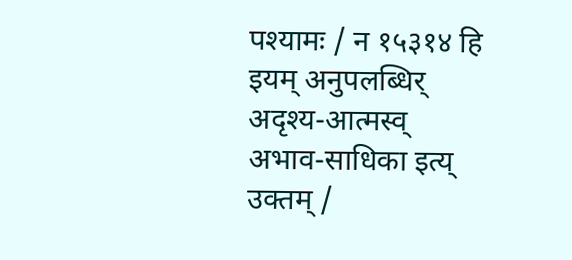पश्यामः / न १५३१४ हि इयम् अनुपलब्धिर् अदृश्य-आत्मस्व् अभाव-साधिका इत्य् उक्तम् /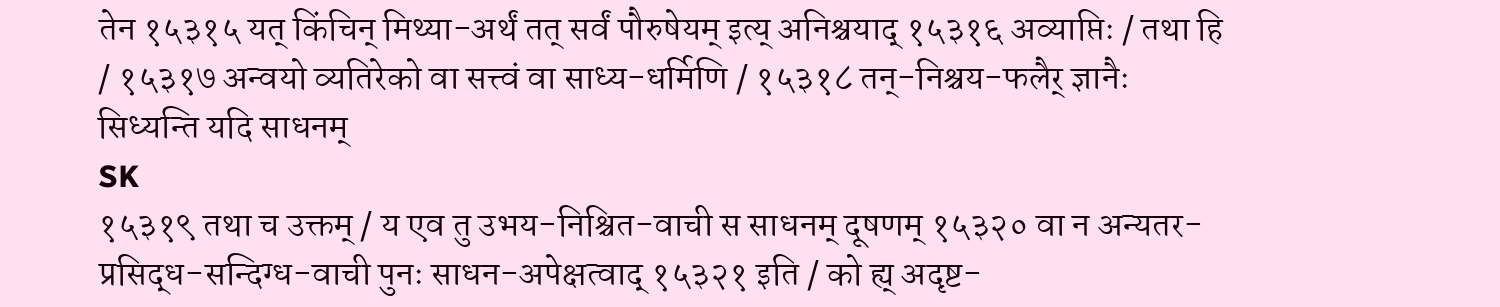तेन १५३१५ यत् किंचिन् मिथ्या-अर्थं तत् सर्वं पौरुषेयम् इत्य् अनिश्चयाद् १५३१६ अव्याप्तिः / तथा हि / १५३१७ अन्वयो व्यतिरेको वा सत्त्वं वा साध्य-धर्मिणि / १५३१८ तन्-निश्चय-फलैर् ज्ञानैः सिध्यन्ति यदि साधनम्
SK
१५३१९ तथा च उक्तम् / य एव तु उभय-निश्चित-वाची स साधनम् दूषणम् १५३२० वा न अन्यतर-प्रसिद्ध-सन्दिग्ध-वाची पुनः साधन-अपेक्षत्वाद् १५३२१ इति / को ह्य् अदृष्ट-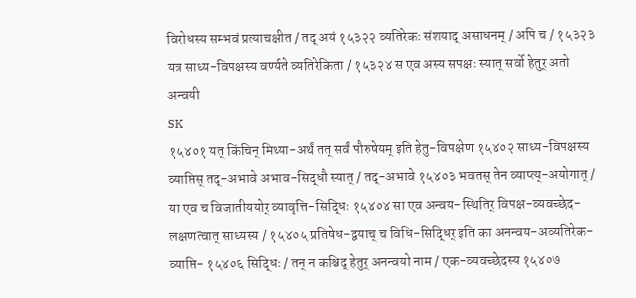विरोधस्य सम्भवं प्रत्याचक्षीत / तद् अयं १५३२२ व्यतिरेकः संशयाद् असाधनम् / अपि च / १५३२३ यत्र साध्य-विपक्षस्य वर्ण्यते व्यतिरेकिता / १५३२४ स एव अस्य सपक्षः स्यात् सर्वो हेतुर् अतो अन्वयी
SK
१५४०१ यत् किंचिन् मिथ्या-अर्थं तत् सर्वं पौरुषेयम् इति हेतु-विपक्षेण १५४०२ साध्य-विपक्षस्य व्याप्तिस् तद्-अभावे अभाव-सिद्धौ स्यात् / तद्-अभावे १५४०३ भवतस् तेन व्याप्त्य्-अयोगात् / या एव च विजातीययोर् व्यावृत्ति-सिद्धिः १५४०४ सा एव अन्वय-स्थितिर् विपक्ष-व्यवच्छेद-लक्षणत्वात् साध्यस्य / १५४०५ प्रतिषेध-द्वयाच् च विधि-सिद्धिर् इति का अनन्वय-अव्यतिरेक-व्याप्ति- १५४०६ सिद्धिः / तन् न कश्चिद् हेतुर् अनन्वयो नाम / एक-व्यवच्छेदस्य १५४०७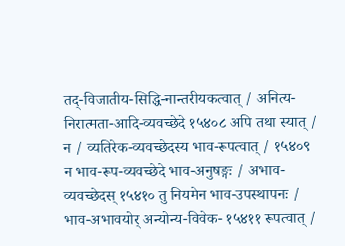तद्-विजातीय-सिद्धि-नान्तरीयकत्वात् / अनित्य-निरात्मता-आदि-व्यवच्छेदे १५४०८ अपि तथा स्यात् / न / व्यतिरेक-व्यवच्छेदस्य भाव-रूपत्वात् / १५४०९ न भाव-रूप-व्यवच्छेदे भाव-अनुषङ्गः / अभाव-व्यवच्छेदस् १५४१० तु नियमेन भाव-उपस्थापनः / भाव-अभावयोर् अन्योन्य-विवेक- १५४११ रूपत्वात् /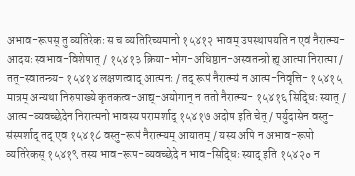अभाव-रूपस् तु व्यतिरेकः स च व्यतिरिच्यमानो १५४१२ भावम् उपस्थापयति न एवं नैरात्म्य-आदयः स्वभाव-विशेषात् / १५४१३ क्रिया-भोग-अधिष्ठान-अस्वतन्त्रो ह्य् आत्मा निरात्मा / तत्-स्वातन्त्र्य- १५४१४ लक्षणत्वाद् आत्मनः / तद् रूपं नैरात्म्यं न आत्म-निवृत्ति- १५४१५ मात्रम् अन्यथा निरुपाख्ये कृतकत्व-आद्य्-अयोगान् न ततो नैरात्म्य- १५४१६ सिद्धिः स्यात् / आत्म-व्यवच्छेदेन निरात्मनो भावस्य परामर्शाद् १५४१७ अदोष इति चेत् / पर्युदासेन वस्तु-संस्पर्शाद् तद् एव १५४१८ वस्तु-रूपं नैरात्म्यम् आयातम् / यस्य अपि न अभाव-रूपो व्यतिरेकस् १५४१९ तस्य भाव-रूप-व्यवच्छेदे न भाव-सिद्धिः स्याद् इति १५४२० न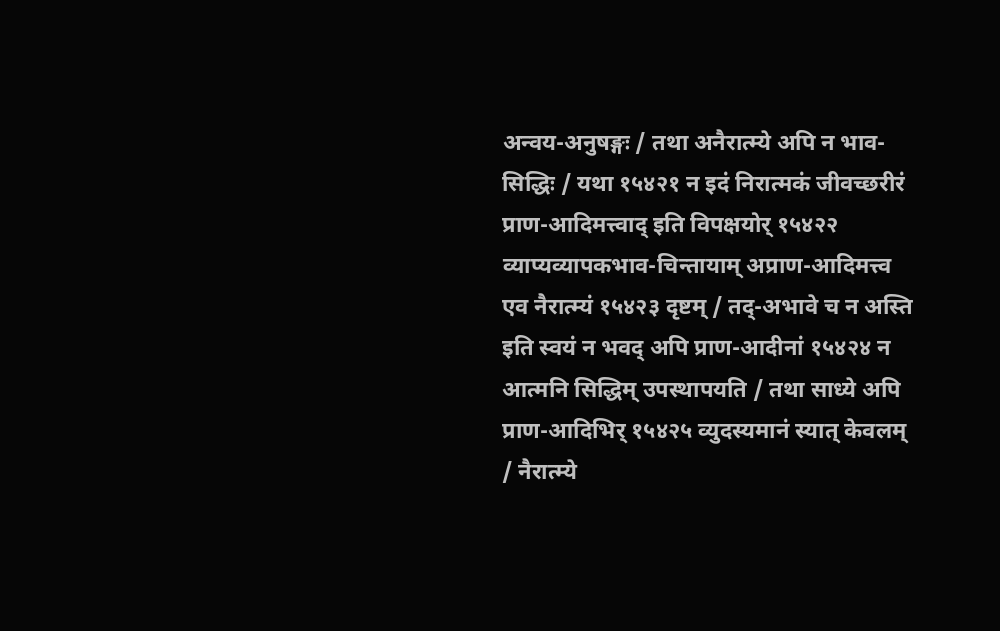अन्वय-अनुषङ्गः / तथा अनैरात्म्ये अपि न भाव-सिद्धिः / यथा १५४२१ न इदं निरात्मकं जीवच्छरीरं प्राण-आदिमत्त्वाद् इति विपक्षयोर् १५४२२ व्याप्यव्यापकभाव-चिन्तायाम् अप्राण-आदिमत्त्व एव नैरात्म्यं १५४२३ दृष्टम् / तद्-अभावे च न अस्ति इति स्वयं न भवद् अपि प्राण-आदीनां १५४२४ न आत्मनि सिद्धिम् उपस्थापयति / तथा साध्ये अपि प्राण-आदिभिर् १५४२५ व्युदस्यमानं स्यात् केवलम् / नैरात्म्ये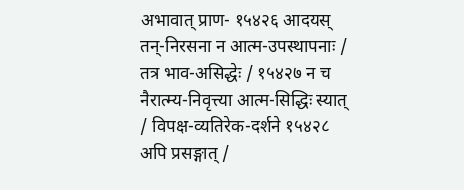अभावात् प्राण- १५४२६ आदयस् तन्-निरसना न आत्म-उपस्थापनाः / तत्र भाव-असिद्धेः / १५४२७ न च नैरात्म्य-निवृत्त्या आत्म-सिद्धिः स्यात् / विपक्ष-व्यतिरेक-दर्शने १५४२८ अपि प्रसङ्गात् /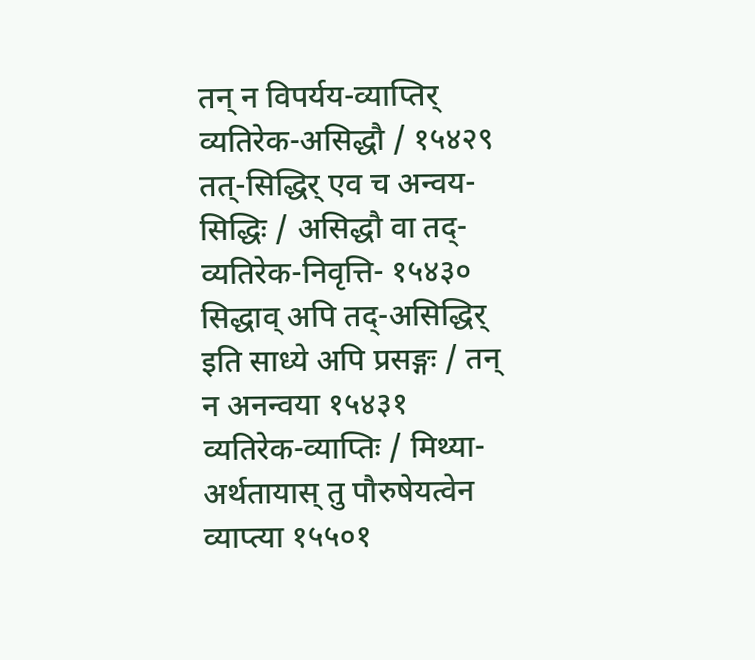तन् न विपर्यय-व्याप्तिर् व्यतिरेक-असिद्धौ / १५४२९ तत्-सिद्धिर् एव च अन्वय-सिद्धिः / असिद्धौ वा तद्-व्यतिरेक-निवृत्ति- १५४३० सिद्धाव् अपि तद्-असिद्धिर् इति साध्ये अपि प्रसङ्गः / तन् न अनन्वया १५४३१ व्यतिरेक-व्याप्तिः / मिथ्या-अर्थतायास् तु पौरुषेयत्वेन व्याप्त्या १५५०१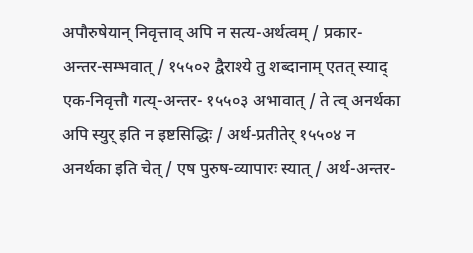अपौरुषेयान् निवृत्ताव् अपि न सत्य-अर्थत्वम् / प्रकार-अन्तर-सम्भवात् / १५५०२ द्वैराश्ये तु शब्दानाम् एतत् स्याद् एक-निवृत्तौ गत्य्-अन्तर- १५५०३ अभावात् / ते त्व् अनर्थका अपि स्युर् इति न इष्टसिद्धिः / अर्थ-प्रतीतेर् १५५०४ न अनर्थका इति चेत् / एष पुरुष-व्यापारः स्यात् / अर्थ-अन्तर-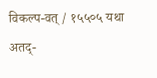विकल्प-वत् / १५५०५ यथा अतद्-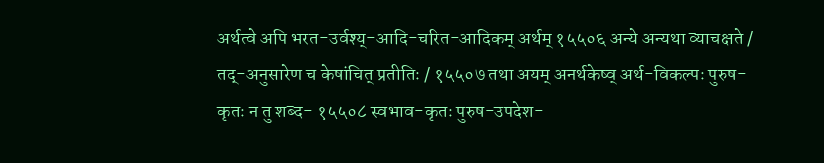अर्थत्वे अपि भरत-उर्वश्य्-आदि-चरित-आदिकम् अर्थम् १५५०६ अन्ये अन्यथा व्याचक्षते / तद्-अनुसारेण च केषांचित् प्रतीतिः / १५५०७ तथा अयम् अनर्थकेष्व् अर्थ-विकल्पः पुरुष-कृतः न तु शब्द- १५५०८ स्वभाव-कृतः पुरुष-उपदेश-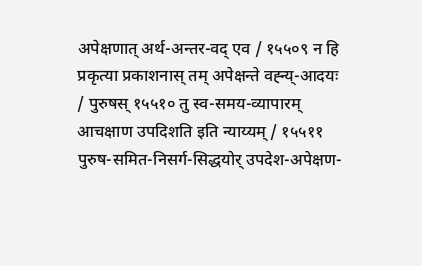अपेक्षणात् अर्थ-अन्तर-वद् एव / १५५०९ न हि प्रकृत्या प्रकाशनास् तम् अपेक्षन्ते वह्न्य्-आदयः / पुरुषस् १५५१० तु स्व-समय-व्यापारम् आचक्षाण उपदिशति इति न्याय्यम् / १५५११ पुरुष-समित-निसर्ग-सिद्धयोर् उपदेश-अपेक्षण-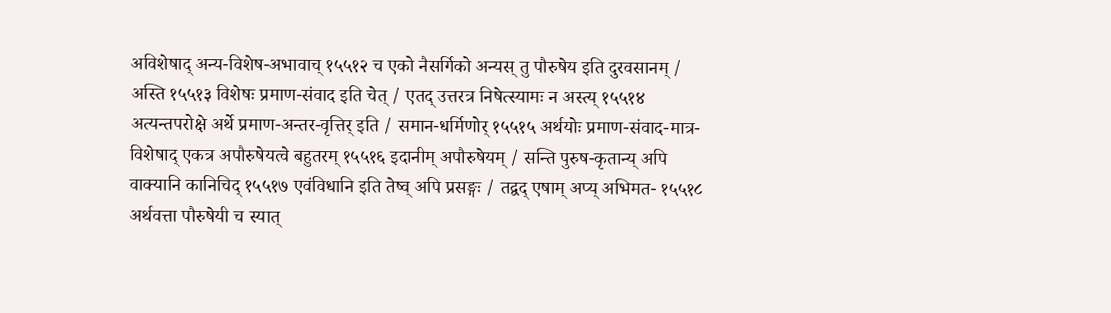अविशेषाद् अन्य-विशेष-अभावाच् १५५१२ च एको नैसर्गिको अन्यस् तु पौरुषेय इति दुरवसानम् / अस्ति १५५१३ विशेषः प्रमाण-संवाद इति चेत् / एतद् उत्तरत्र निषेत्स्यामः न अस्त्य् १५५१४ अत्यन्तपरोक्षे अर्थे प्रमाण-अन्तर-वृत्तिर् इति / समान-धर्मिणोर् १५५१५ अर्थयोः प्रमाण-संवाद-मात्र-विशेषाद् एकत्र अपौरुषेयत्वे बहुतरम् १५५१६ इदानीम् अपौरुषेयम् / सन्ति पुरुष-कृतान्य् अपि वाक्यानि कानिचिद् १५५१७ एवंविधानि इति तेष्व् अपि प्रसङ्गः / तद्वद् एषाम् अप्य् अभिमत- १५५१८ अर्थवत्ता पौरुषेयी च स्यात्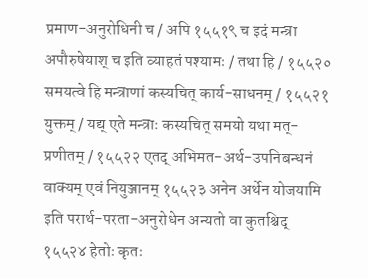प्रमाण-अनुरोधिनी च / अपि १५५१९ च इदं मन्त्रा अपौरुषेयाश् च इति व्याहतं पश्यामः / तथा हि / १५५२० समयत्वे हि मन्त्राणां कस्यचित् कार्य-साधनम् / १५५२१ युक्तम् / यद्य् एते मन्त्राः कस्यचित् समयो यथा मत्-प्रणीतम् / १५५२२ एतद् अभिमत-अर्थ-उपनिबन्धनं वाक्यम् एवं नियुञ्जानम् १५५२३ अनेन अर्थेन योजयामि इति परार्थ-परता-अनुरोधेन अन्यतो वा कुतश्चिद् १५५२४ हेतोः कृतः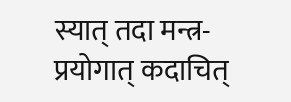स्यात् तदा मन्त्र-प्रयोगात् कदाचित्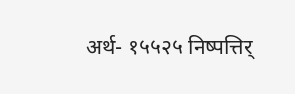अर्थ- १५५२५ निष्पत्तिर्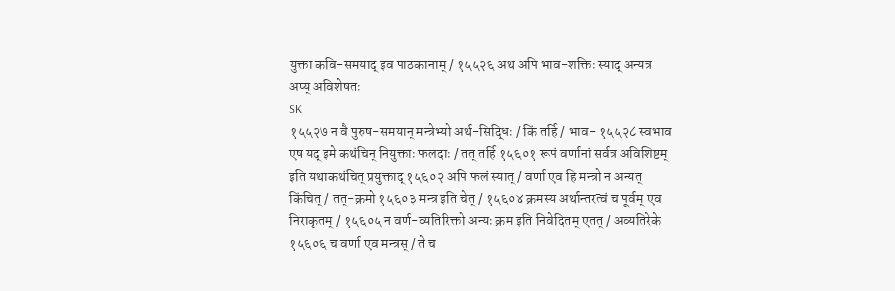युक्ता कवि-समयाद् इव पाठकानाम् / १५५२६ अथ अपि भाव-शक्तिः स्याद् अन्यत्र अप्य् अविशेषतः
SK
१५५२७ न वै पुरुष-समयान् मन्त्रेभ्यो अर्थ-सिद्धिः / किं तर्हि / भाव- १५५२८ स्वभाव एष यद् इमे कथंचिन् नियुक्ताः फलदाः / तत् तर्हि १५६०१ रूपं वर्णानां सर्वत्र अविशिष्टम् इति यथाकथंचित् प्रयुक्ताद् १५६०२ अपि फलं स्यात् / वर्णा एव हि मन्त्रो न अन्यत् किंचित् / तत्-क्रमो १५६०३ मन्त्र इति चेत् / १५६०४ क्रमस्य अर्थान्तरत्वं च पूर्वम् एव निराकृतम् / १५६०५ न वर्ण-व्यतिरिक्तो अन्यः क्रम इति निवेदितम् एतत् / अव्यतिरेके १५६०६ च वर्णा एव मन्त्रस् / ते च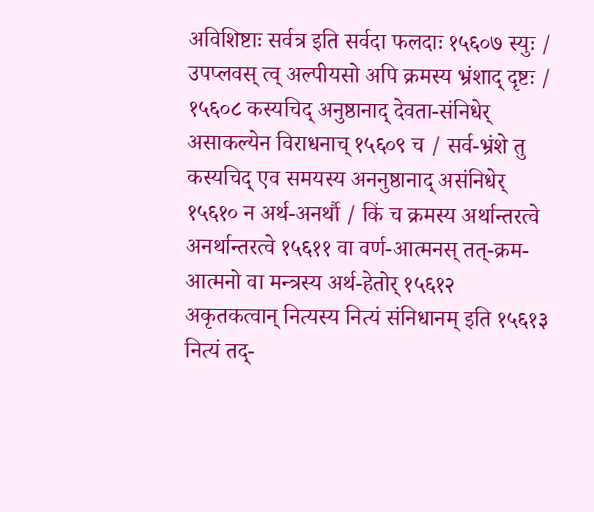अविशिष्टाः सर्वत्र इति सर्वदा फलदाः १५६०७ स्युः / उपप्लवस् त्व् अल्पीयसो अपि क्रमस्य भ्रंशाद् दृष्टः / १५६०८ कस्यचिद् अनुष्ठानाद् देवता-संनिधेर् असाकल्येन विराधनाच् १५६०९ च / सर्व-भ्रंशे तु कस्यचिद् एव समयस्य अननुष्ठानाद् असंनिधेर् १५६१० न अर्थ-अनर्थौ / किं च क्रमस्य अर्थान्तरत्वे अनर्थान्तरत्वे १५६११ वा वर्ण-आत्मनस् तत्-क्रम-आत्मनो वा मन्त्रस्य अर्थ-हेतोर् १५६१२ अकृतकत्वान् नित्यस्य नित्यं संनिधानम् इति १५६१३ नित्यं तद्-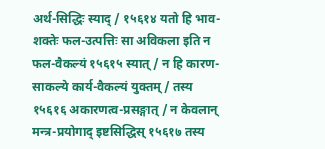अर्थ-सिद्धिः स्याद् / १५६१४ यतो हि भाव-शक्तेः फल-उत्पत्तिः सा अविकला इति न फल-वैकल्यं १५६१५ स्यात् / न हि कारण-साकल्ये कार्य-वैकल्यं युक्तम् / तस्य १५६१६ अकारणत्व-प्रसङ्गात् / न केवलान् मन्त्र-प्रयोगाद् इष्टसिद्धिस् १५६१७ तस्य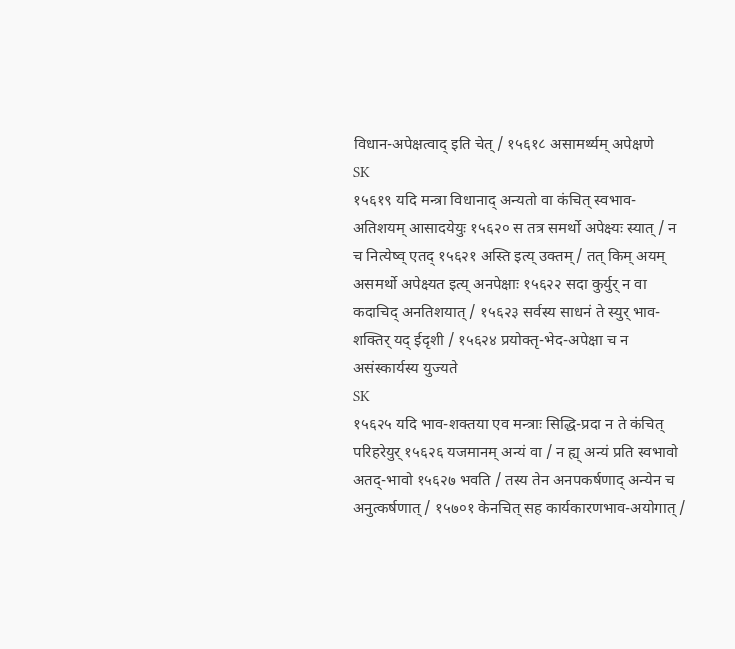विधान-अपेक्षत्वाद् इति चेत् / १५६१८ असामर्थ्यम् अपेक्षणे
SK
१५६१९ यदि मन्त्रा विधानाद् अन्यतो वा कंचित् स्वभाव-अतिशयम् आसादयेयुः १५६२० स तत्र समर्थो अपेक्ष्यः स्यात् / न च नित्येष्व् एतद् १५६२१ अस्ति इत्य् उक्तम् / तत् किम् अयम् असमर्थो अपेक्ष्यत इत्य् अनपेक्षाः १५६२२ सदा कुर्युर् न वा कदाचिद् अनतिशयात् / १५६२३ सर्वस्य साधनं ते स्युर् भाव-शक्तिर् यद् ईदृशी / १५६२४ प्रयोक्तृ-भेद-अपेक्षा च न असंस्कार्यस्य युज्यते
SK
१५६२५ यदि भाव-शक्तया एव मन्त्राः सिद्धि-प्रदा न ते कंचित् परिहरेयुर् १५६२६ यजमानम् अन्यं वा / न ह्य् अन्यं प्रति स्वभावो अतद्-भावो १५६२७ भवति / तस्य तेन अनपकर्षणाद् अन्येन च अनुत्कर्षणात् / १५७०१ केनचित् सह कार्यकारणभाव-अयोगात् /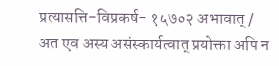प्रत्यासत्ति-विप्रकर्ष- १५७०२ अभावात् / अत एव अस्य असंस्कार्यत्वात् प्रयोक्ता अपि न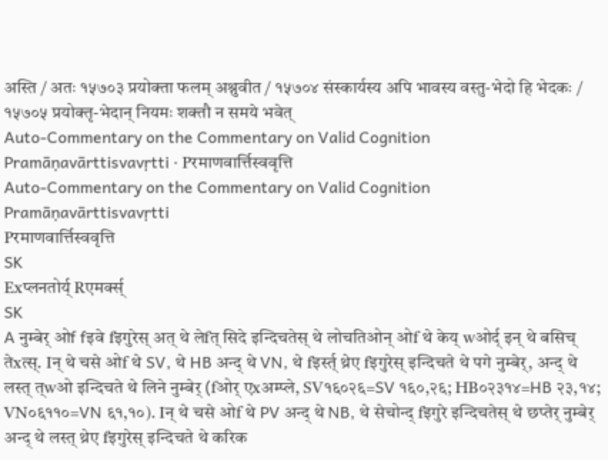अस्ति / अतः १५७०३ प्रयोक्ता फलम् अश्नुवीत / १५७०४ संस्कार्यस्य अपि भावस्य वस्तु-भेदो हि भेदकः / १५७०५ प्रयोक्तृ-भेदान् नियमः शक्तौ न समये भवेत्
Auto-Commentary on the Commentary on Valid Cognition
Pramāṇavārttisvavṛtti · Pरमाणवार्त्तिस्ववृत्ति
Auto-Commentary on the Commentary on Valid Cognition
Pramāṇavārttisvavṛtti
Pरमाणवार्त्तिस्ववृत्ति
SK
Exप्लनतोर्य् Rएमर्क्स्
SK
A नुम्बेर् ओf fइवे fइगुरेस् अत् थे लेfत् सिदे इन्दिचतेस् थे लोचतिओन् ओf थे केय् wओर्द् इन् थे बसिच् तेxत्स्. Iन् थे चसे ओf थे SV, थे HB अन्द् थे VN, थे fइर्स्त् थ्रेए fइगुरेस् इन्दिचते थे पगे नुम्बेर्, अन्द् थे लस्त् त्wओ इन्दिचते थे लिने नुम्बेर् (fओर् एxअम्प्ले, SV१६०२६=SV १६०,२६; HB०२३१४=HB २३,१४; VN०६११०=VN ६१,१०). Iन् थे चसे ओf थे PV अन्द् थे NB, थे सेचोन्द् fइगुरे इन्दिचतेस् थे छप्तेर् नुम्बेर् अन्द् थे लस्त् थ्रेए fइगुरेस् इन्दिचते थे करिक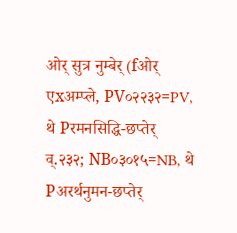ओर् सुत्र नुम्बेर् (fओर् एxअम्प्ले, PV०२२३२=PV, थे Pरमनसिद्धि-छप्तेर् व्.२३२; NB०३०१५=NB, थे Pअरर्थनुमन-छप्तेर्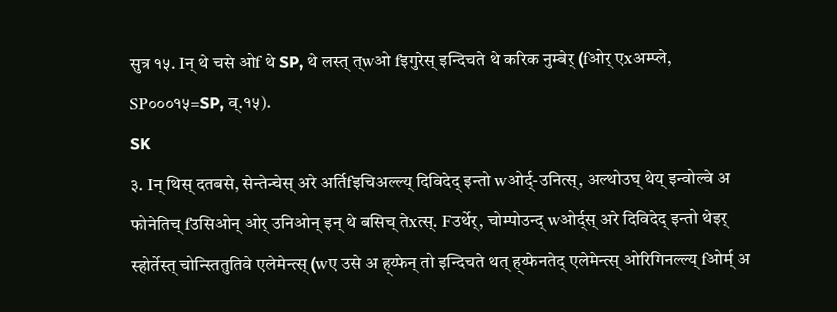सुत्र १५. Iन् थे चसे ओf थे SP, थे लस्त् त्wओ fइगुरेस् इन्दिचते थे करिक नुम्बेर् (fओर् एxअम्प्ले, SP०००१५=SP, व्.१५).
SK
३. Iन् थिस् दतबसे, सेन्तेन्चेस् अरे अर्तिfइचिअल्ल्य् दिविदेद् इन्तो wओर्द्-उनित्स्, अल्थोउघ् थेय् इन्वोल्वे अ फोनेतिच् fउसिओन् ओर् उनिओन् इन् थे बसिच् तेxत्स्. Fउर्थेर्, चोम्पोउन्द् wओर्द्स् अरे दिविदेद् इन्तो थेइर् स्होर्तेस्त् चोन्स्तितुतिवे एलेमेन्त्स् (wए उसे अ ह्य्फेन् तो इन्दिचते थत् ह्य्फेनतेद् एलेमेन्त्स् ओरिगिनल्ल्य् fओर्म् अ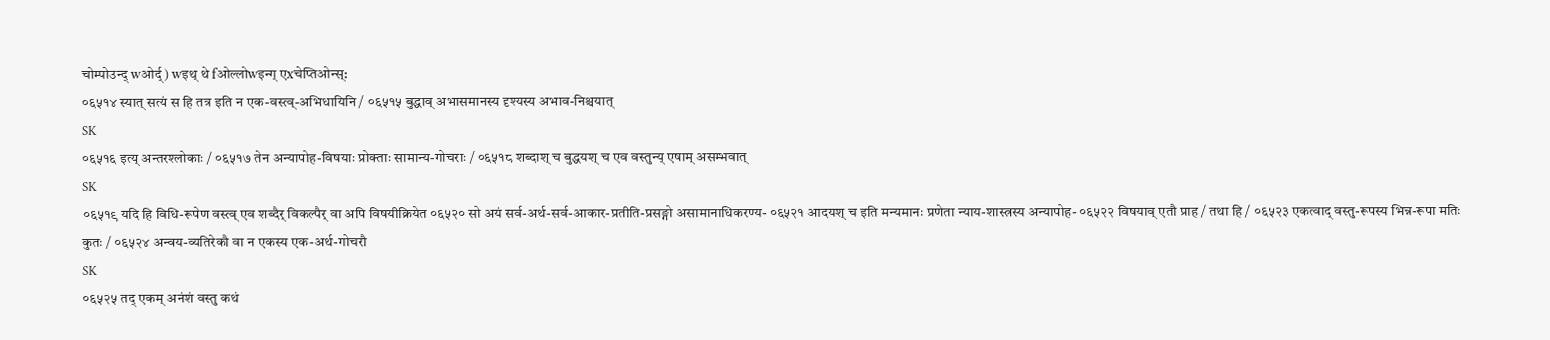चोम्पोउन्द् wओर्द्) wइथ् थे fओल्लोwइन्ग् एxचेप्तिओन्स्:
०६५१४ स्यात् सत्यं स हि तत्र इति न एक-वस्त्व्-अभिधायिनि / ०६५१५ बुद्धाव् अभासमानस्य दृश्यस्य अभाव-निश्चयात्
SK
०६५१६ इत्य् अन्तरश्लोकाः / ०६५१७ तेन अन्यापोह-विषयाः प्रोक्ताः सामान्य-गोचराः / ०६५१८ शब्दाश् च बुद्धयश् च एव वस्तुन्य् एषाम् असम्भवात्
SK
०६५१९ यदि हि विधि-रूपेण वस्त्व् एव शब्दैर् विकल्पैर् वा अपि विषयीक्रियेत ०६५२० सो अयं सर्व-अर्थ-सर्व-आकार-प्रतीति-प्रसङ्गो असामानाधिकरण्य- ०६५२१ आदयश् च इति मन्यमानः प्रणेता न्याय-शास्त्रस्य अन्यापोह- ०६५२२ विषयाव् एतौ प्राह / तथा हि / ०६५२३ एकत्वाद् वस्तु-रूपस्य भिन्न-रूपा मतिः कुतः / ०६५२४ अन्वय-व्यतिरेकौ वा न एकस्य एक-अर्थ-गोचरौ
SK
०६५२५ तद् एकम् अनंशं वस्तु कथं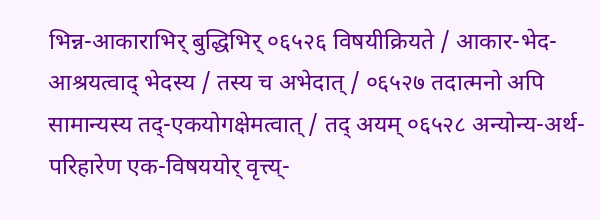भिन्न-आकाराभिर् बुद्धिभिर् ०६५२६ विषयीक्रियते / आकार-भेद-आश्रयत्वाद् भेदस्य / तस्य च अभेदात् / ०६५२७ तदात्मनो अपि सामान्यस्य तद्-एकयोगक्षेमत्वात् / तद् अयम् ०६५२८ अन्योन्य-अर्थ-परिहारेण एक-विषययोर् वृत्त्य्-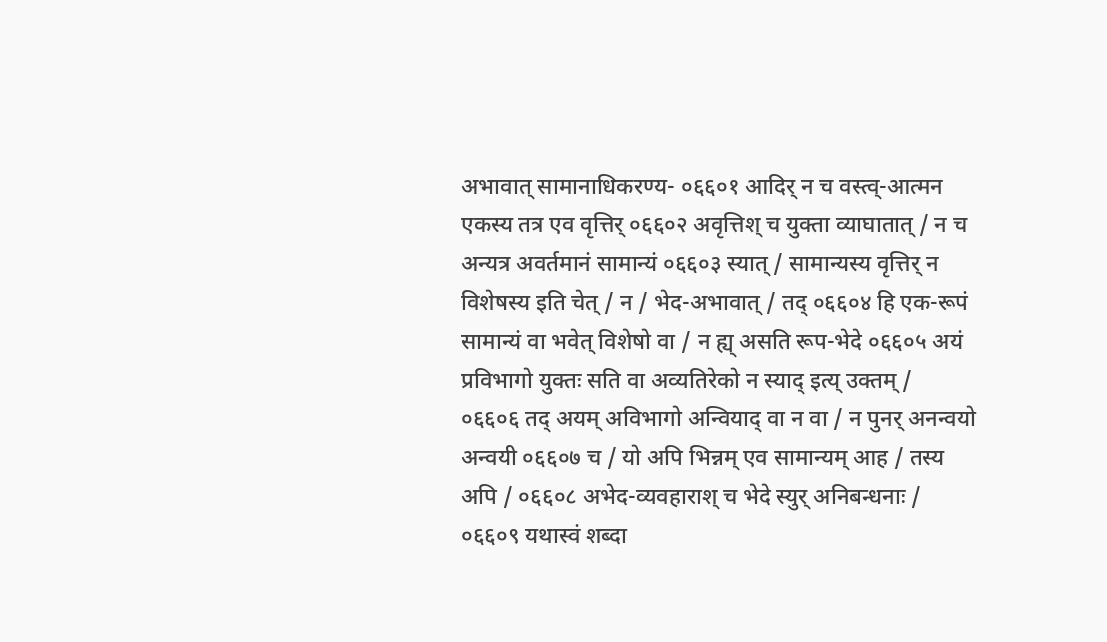अभावात् सामानाधिकरण्य- ०६६०१ आदिर् न च वस्त्व्-आत्मन एकस्य तत्र एव वृत्तिर् ०६६०२ अवृत्तिश् च युक्ता व्याघातात् / न च अन्यत्र अवर्तमानं सामान्यं ०६६०३ स्यात् / सामान्यस्य वृत्तिर् न विशेषस्य इति चेत् / न / भेद-अभावात् / तद् ०६६०४ हि एक-रूपं सामान्यं वा भवेत् विशेषो वा / न ह्य् असति रूप-भेदे ०६६०५ अयं प्रविभागो युक्तः सति वा अव्यतिरेको न स्याद् इत्य् उक्तम् / ०६६०६ तद् अयम् अविभागो अन्वियाद् वा न वा / न पुनर् अनन्वयो अन्वयी ०६६०७ च / यो अपि भिन्नम् एव सामान्यम् आह / तस्य अपि / ०६६०८ अभेद-व्यवहाराश् च भेदे स्युर् अनिबन्धनाः / ०६६०९ यथास्वं शब्दा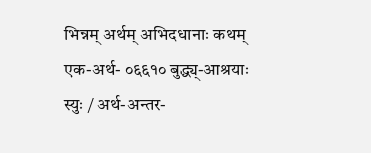भिन्नम् अर्थम् अभिदधानाः कथम् एक-अर्थ- ०६६१० बुद्ध्य्-आश्रयाः स्युः / अर्थ-अन्तर-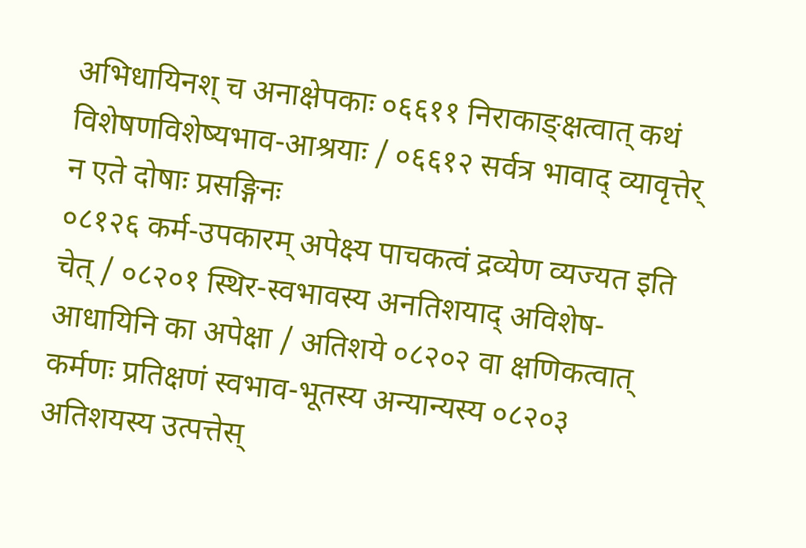अभिधायिनश् च अनाक्षेपकाः ०६६११ निराकाङ्क्षत्वात् कथं विशेषणविशेष्यभाव-आश्रयाः / ०६६१२ सर्वत्र भावाद् व्यावृत्तेर् न एते दोषाः प्रसङ्गिनः
०८१२६ कर्म-उपकारम् अपेक्ष्य पाचकत्वं द्रव्येण व्यज्यत इति चेत् / ०८२०१ स्थिर-स्वभावस्य अनतिशयाद् अविशेष-आधायिनि का अपेक्षा / अतिशये ०८२०२ वा क्षणिकत्वात् कर्मणः प्रतिक्षणं स्वभाव-भूतस्य अन्यान्यस्य ०८२०३ अतिशयस्य उत्पत्तेस्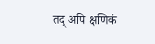तद् अपि क्षणिकं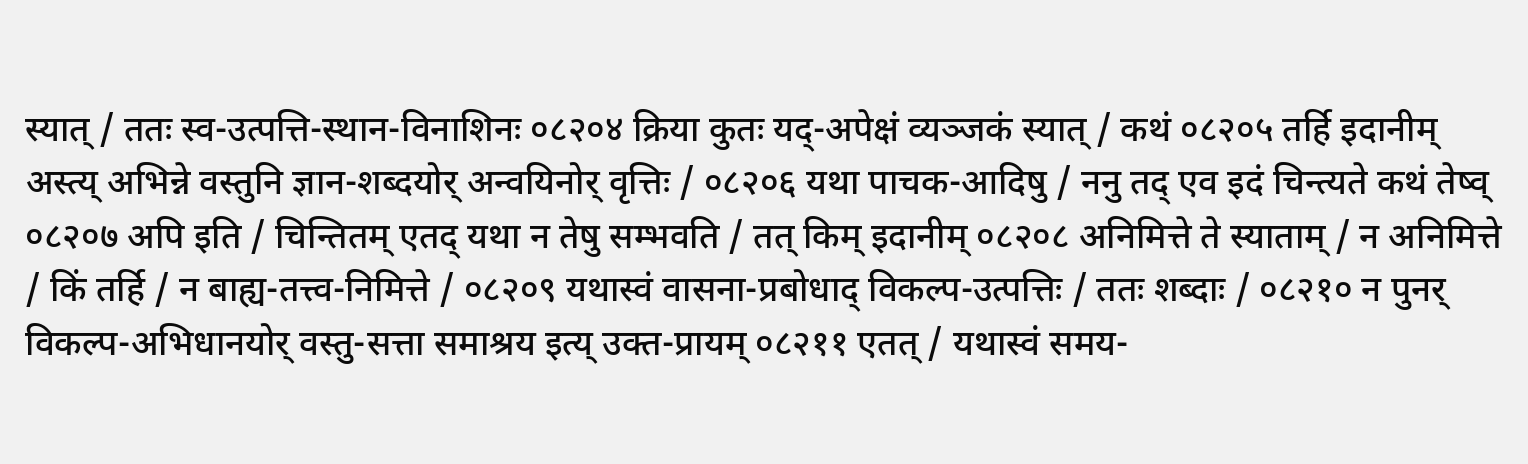स्यात् / ततः स्व-उत्पत्ति-स्थान-विनाशिनः ०८२०४ क्रिया कुतः यद्-अपेक्षं व्यञ्जकं स्यात् / कथं ०८२०५ तर्हि इदानीम् अस्त्य् अभिन्ने वस्तुनि ज्ञान-शब्दयोर् अन्वयिनोर् वृत्तिः / ०८२०६ यथा पाचक-आदिषु / ननु तद् एव इदं चिन्त्यते कथं तेष्व् ०८२०७ अपि इति / चिन्तितम् एतद् यथा न तेषु सम्भवति / तत् किम् इदानीम् ०८२०८ अनिमित्ते ते स्याताम् / न अनिमित्ते / किं तर्हि / न बाह्य-तत्त्व-निमित्ते / ०८२०९ यथास्वं वासना-प्रबोधाद् विकल्प-उत्पत्तिः / ततः शब्दाः / ०८२१० न पुनर् विकल्प-अभिधानयोर् वस्तु-सत्ता समाश्रय इत्य् उक्त-प्रायम् ०८२११ एतत् / यथास्वं समय-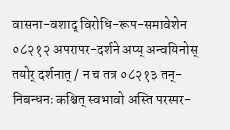वासना-वशाद् विरोधि-रूप-समावेशेन ०८२१२ अपरापर-दर्शने अप्य् अन्वयिनोस् तयोर् दर्शनात् / न च तत्र ०८२१३ तन्-निबन्धनः कश्चित् स्वभावो अस्ति परस्पर-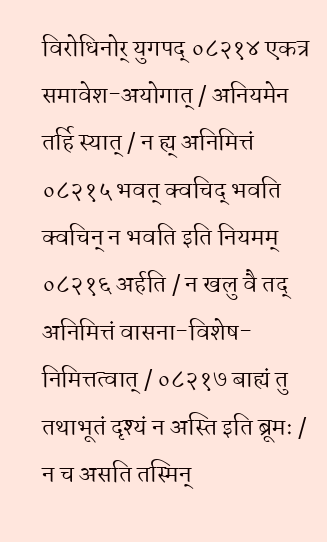विरोधिनोर् युगपद् ०८२१४ एकत्र समावेश-अयोगात् / अनियमेन तर्हि स्यात् / न ह्य् अनिमित्तं ०८२१५ भवत् क्वचिद् भवति क्वचिन् न भवति इति नियमम् ०८२१६ अर्हति / न खलु वै तद् अनिमित्तं वासना-विशेष-निमित्तत्वात् / ०८२१७ बाह्यं तु तथाभूतं दृश्यं न अस्ति इति ब्रूमः / न च असति तस्मिन्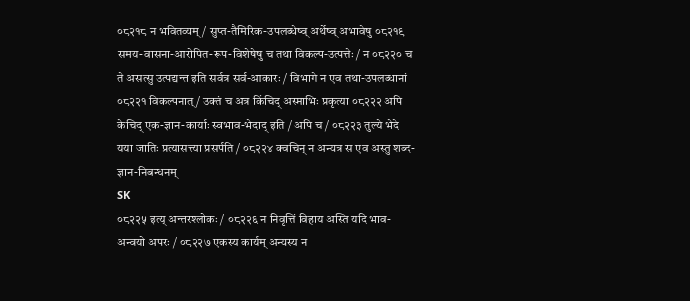०८२१८ न भवितव्यम् / सुप्त-तैमिरिक-उपलब्धेष्व् अर्थेष्व् अभावेषु ०८२१९ समय-वासना-आरोपित-रूप-विशेषेषु च तथा विकल्प-उत्पत्तेः / न ०८२२० च ते असत्सु उत्पद्यन्त इति सर्वत्र सर्व-आकारः / विभागे न एव तथा-उपलब्धानां ०८२२१ विकल्पनात् / उक्तं च अत्र किंचिद् अस्माभिः प्रकृत्या ०८२२२ अपि केचिद् एक-ज्ञान-कार्याः स्वभाव-भेदाद् इति / अपि च / ०८२२३ तुल्ये भेदे यया जातिः प्रत्यासत्त्या प्रसर्पति / ०८२२४ क्वचिन् न अन्यत्र स एव अस्तु शब्द-ज्ञान-निबन्धनम्
SK
०८२२५ इत्य् अन्तरश्लोकः / ०८२२६ न निवृत्तिं विहाय अस्ति यदि भाव-अन्वयो अपरः / ०८२२७ एकस्य कार्यम् अन्यस्य न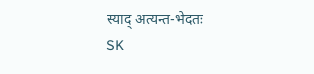स्याद् अत्यन्त-भेदतः
SK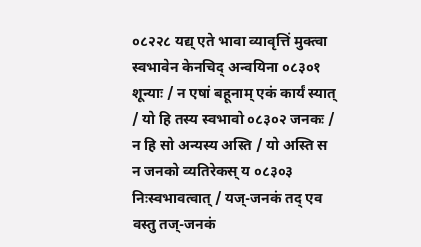०८२२८ यद्य् एते भावा व्यावृत्तिं मुक्त्वा स्वभावेन केनचिद् अन्वयिना ०८३०१ शून्याः / न एषां बहूनाम् एकं कार्यं स्यात् / यो हि तस्य स्वभावो ०८३०२ जनकः / न हि सो अन्यस्य अस्ति / यो अस्ति स न जनको व्यतिरेकस् य ०८३०३ निःस्वभावत्वात् / यज्-जनकं तद् एव वस्तु तज्-जनकं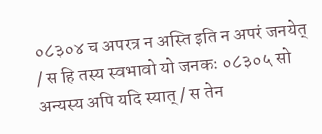०८३०४ च अपरत्र न अस्ति इति न अपरं जनयेत् / स हि तस्य स्वभावो यो जनकः ०८३०५ सो अन्यस्य अपि यदि स्यात् / स तेन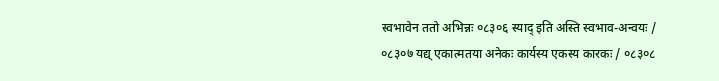स्वभावेन ततो अभिन्नः ०८३०६ स्याद् इति अस्ति स्वभाव-अन्वयः / ०८३०७ यद्य् एकात्मतया अनेकः कार्यस्य एकस्य कारकः / ०८३०८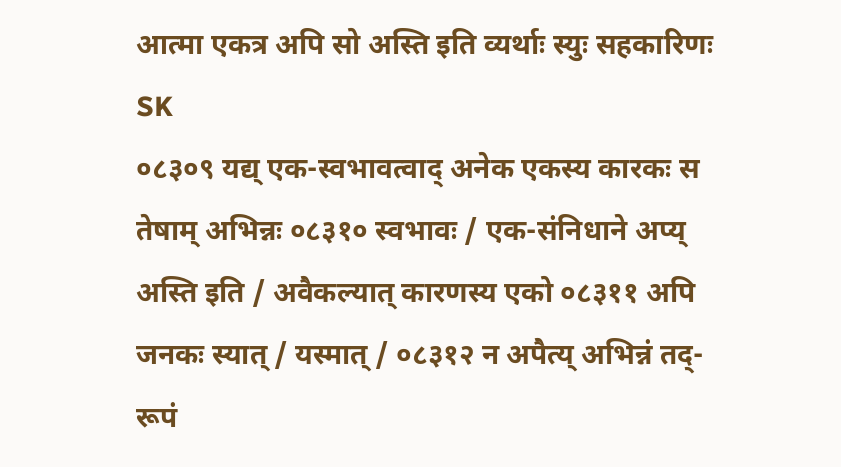आत्मा एकत्र अपि सो अस्ति इति व्यर्थाः स्युः सहकारिणः
SK
०८३०९ यद्य् एक-स्वभावत्वाद् अनेक एकस्य कारकः स तेषाम् अभिन्नः ०८३१० स्वभावः / एक-संनिधाने अप्य् अस्ति इति / अवैकल्यात् कारणस्य एको ०८३११ अपि जनकः स्यात् / यस्मात् / ०८३१२ न अपैत्य् अभिन्नं तद्-रूपं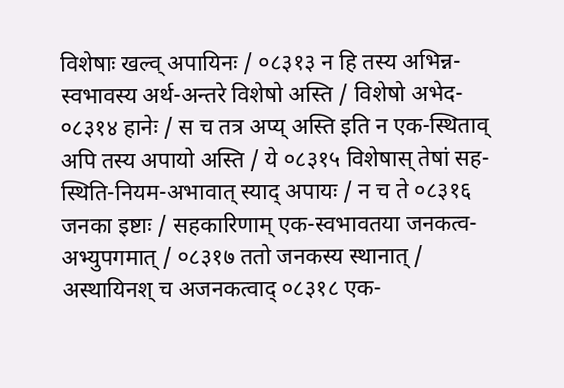विशेषाः खल्व् अपायिनः / ०८३१३ न हि तस्य अभिन्न-स्वभावस्य अर्थ-अन्तरे विशेषो अस्ति / विशेषो अभेद- ०८३१४ हानेः / स च तत्र अप्य् अस्ति इति न एक-स्थिताव् अपि तस्य अपायो अस्ति / ये ०८३१५ विशेषास् तेषां सह-स्थिति-नियम-अभावात् स्याद् अपायः / न च ते ०८३१६ जनका इष्टाः / सहकारिणाम् एक-स्वभावतया जनकत्व-अभ्युपगमात् / ०८३१७ ततो जनकस्य स्थानात् / अस्थायिनश् च अजनकत्वाद् ०८३१८ एक-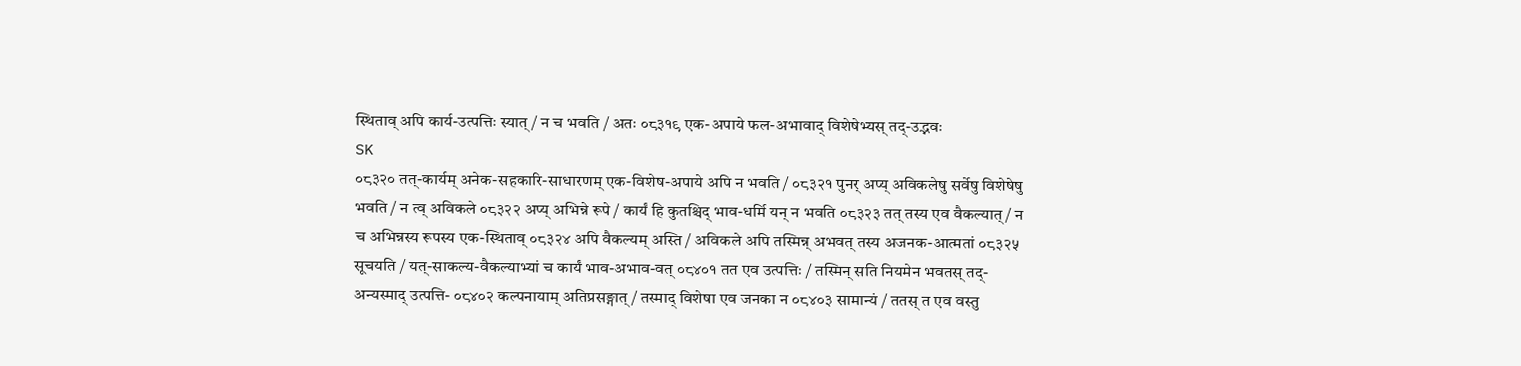स्थिताव् अपि कार्य-उत्पत्तिः स्यात् / न च भवति / अतः ०८३१९ एक-अपाये फल-अभावाद् विशेषेभ्यस् तद्-उद्भवः
SK
०८३२० तत्-कार्यम् अनेक-सहकारि-साधारणम् एक-विशेष-अपाये अपि न भवति / ०८३२१ पुनर् अप्य् अविकलेषु सर्वेषु विशेषेषु भवति / न त्व् अविकले ०८३२२ अप्य् अभिन्ने रूपे / कार्यं हि कुतश्चिद् भाव-धर्मि यन् न भवति ०८३२३ तत् तस्य एव वैकल्यात् / न च अभिन्नस्य रूपस्य एक-स्थिताव् ०८३२४ अपि वैकल्यम् अस्ति / अविकले अपि तस्मिन्न् अभवत् तस्य अजनक-आत्मतां ०८३२५ सूचयति / यत्-साकल्य-वैकल्याभ्यां च कार्यं भाव-अभाव-वत् ०८४०१ तत एव उत्पत्तिः / तस्मिन् सति नियमेन भवतस् तद्-अन्यस्माद् उत्पत्ति- ०८४०२ कल्पनायाम् अतिप्रसङ्गात् / तस्माद् विशेषा एव जनका न ०८४०३ सामान्यं / ततस् त एव वस्तु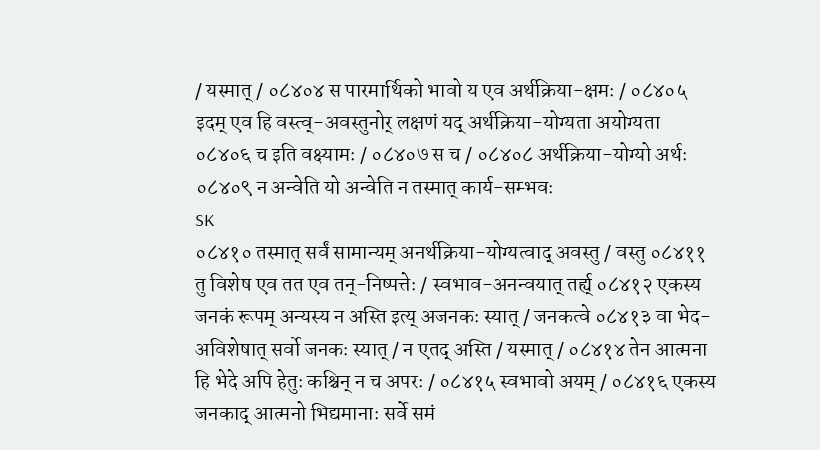/ यस्मात् / ०८४०४ स पारमार्थिको भावो य एव अर्थक्रिया-क्षमः / ०८४०५ इदम् एव हि वस्त्व्-अवस्तुनोर् लक्षणं यद् अर्थक्रिया-योग्यता अयोग्यता ०८४०६ च इति वक्ष्यामः / ०८४०७ स च / ०८४०८ अर्थक्रिया-योग्यो अर्थः ०८४०९ न अन्वेति यो अन्वेति न तस्मात् कार्य-सम्भवः
SK
०८४१० तस्मात् सर्वं सामान्यम् अनर्थक्रिया-योग्यत्वाद् अवस्तु / वस्तु ०८४११ तु विशेष एव तत एव तन्-निष्पत्तेः / स्वभाव-अनन्वयात् तर्ह्य् ०८४१२ एकस्य जनकं रूपम् अन्यस्य न अस्ति इत्य् अजनकः स्यात् / जनकत्वे ०८४१३ वा भेद-अविशेषात् सर्वो जनकः स्यात् / न एतद् अस्ति / यस्मात् / ०८४१४ तेन आत्मना हि भेदे अपि हेतुः कश्चिन् न च अपरः / ०८४१५ स्वभावो अयम् / ०८४१६ एकस्य जनकाद् आत्मनो भिद्यमानाः सर्वे समं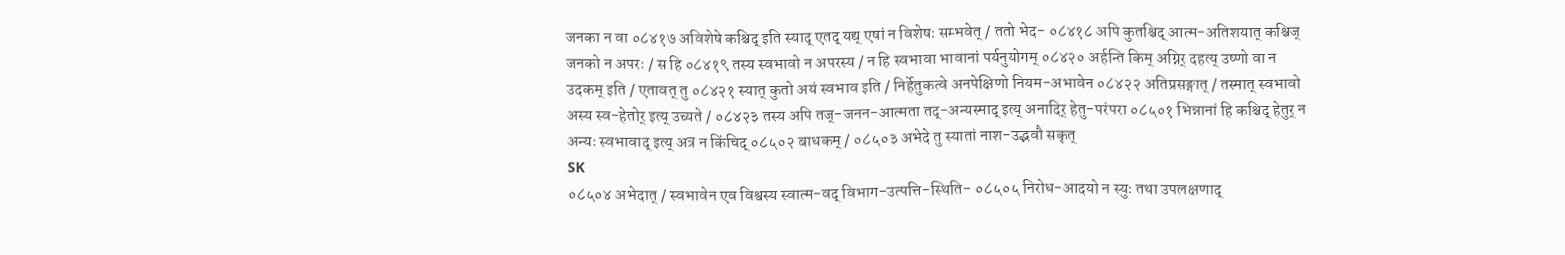जनका न वा ०८४१७ अविशेषे कश्चिद् इति स्याद् एतद् यद्य् एषां न विशेषः सम्भवेत् / ततो भेद- ०८४१८ अपि कुतश्चिद् आत्म-अतिशयात् कश्चिज् जनको न अपरः / स हि ०८४१९ तस्य स्वभावो न अपरस्य / न हि स्वभावा भावानां पर्यनुयोगम् ०८४२० अर्हन्ति किम् अग्निर् दहत्य् उष्णो वा न उदकम् इति / एतावत् तु ०८४२१ स्यात् कुतो अयं स्वभाव इति / निर्हेतुकत्वे अनपेक्षिणो नियम-अभावेन ०८४२२ अतिप्रसङ्गात् / तस्मात् स्वभावो अस्य स्व-हेतोर् इत्य् उच्यते / ०८४२३ तस्य अपि तज्-जनन-आत्मता तद्-अन्यस्माद् इत्य् अनादिर् हेतु-परंपरा ०८५०१ भिन्नानां हि कश्चिद् हेतुर् न अन्यः स्वभावाद् इत्य् अत्र न किंचिद् ०८५०२ बाधकम् / ०८५०३ अभेदे तु स्यातां नाश-उद्भवौ सकृत्
SK
०८५०४ अभेदात् / स्वभावेन एव विश्वस्य स्वात्म-वद् विभाग-उत्पत्ति-स्थिति- ०८५०५ निरोध-आदयो न स्युः तथा उपलक्षणाद्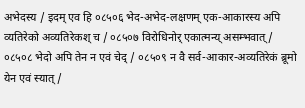अभेदस्य / इदम् एव हि ०८५०६ भेद-अभेद-लक्षणम् एक-आकारस्य अपि व्यतिरेको अव्यतिरेकश् च / ०८५०७ विरोधिनोर् एकात्मन्य् असम्भवात् / ०८५०८ भेदो अपि तेन न एवं चेद् / ०८५०९ न वै सर्व-आकार-अव्यतिरेकं ब्रूमो येन एवं स्यात् /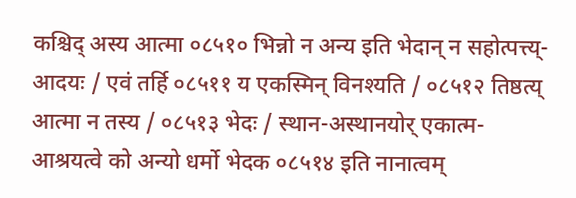कश्चिद् अस्य आत्मा ०८५१० भिन्नो न अन्य इति भेदान् न सहोत्पत्त्य्-आदयः / एवं तर्हि ०८५११ य एकस्मिन् विनश्यति / ०८५१२ तिष्ठत्य् आत्मा न तस्य / ०८५१३ भेदः / स्थान-अस्थानयोर् एकात्म-आश्रयत्वे को अन्यो धर्मो भेदक ०८५१४ इति नानात्वम्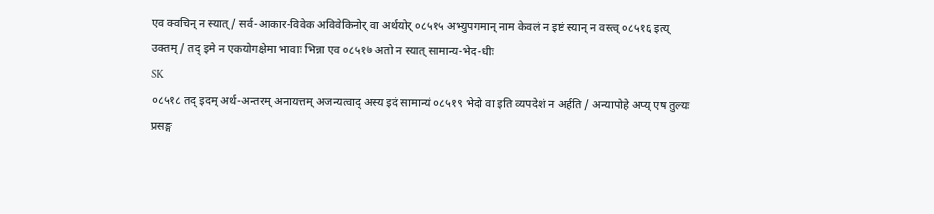एव क्वचिन् न स्यात् / सर्व-आकार-विवेक अविवेकिनोर् वा अर्थयोर् ०८५१५ अभ्युपगमान् नाम केवलं न इष्टं स्यान् न वस्त्व् ०८५१६ इत्य् उक्तम् / तद् इमे न एकयोगक्षेमा भावाः भिन्ना एव ०८५१७ अतो न स्यात् सामान्य-भेद-धीः
SK
०८५१८ तद् इदम् अर्थ-अन्तरम् अनायत्तम् अजन्यत्वाद् अस्य इदं सामान्यं ०८५१९ भेदो वा इति व्यपदेशं न अर्हति / अन्यापोहे अप्य् एष तुल्यः प्रसङ्ग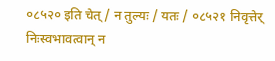०८५२० इति चेत् / न तुल्यः / यतः / ०८५२१ निवृत्तेर् निःस्वभावत्वान् न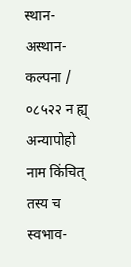स्थान-अस्थान-कल्पना / ०८५२२ न ह्य् अन्यापोहो नाम किंचित् तस्य च स्वभाव-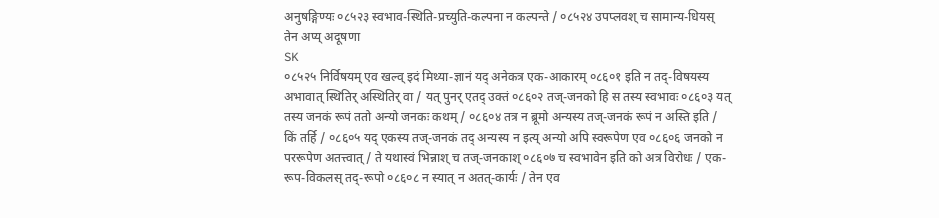अनुषङ्गिण्यः ०८५२३ स्वभाव-स्थिति-प्रच्युति-कल्पना न कल्पन्ते / ०८५२४ उपप्लवश् च सामान्य-धियस् तेन अप्य् अदूषणा
SK
०८५२५ निर्विषयम् एव खल्व् इदं मिथ्या-ज्ञानं यद् अनेकत्र एक-आकारम् ०८६०१ इति न तद्-विषयस्य अभावात् स्थितिर् अस्थितिर् वा / यत् पुनर् एतद् उक्तं ०८६०२ तज्-जनको हि स तस्य स्वभावः ०८६०३ यत् तस्य जनकं रूपं ततो अन्यो जनकः कथम् / ०८६०४ तत्र न ब्रूमो अन्यस्य तज्-जनकं रूपं न अस्ति इति / किं तर्हि / ०८६०५ यद् एकस्य तज्-जनकं तद् अन्यस्य न इत्य् अन्यो अपि स्वरूपेण एव ०८६०६ जनको न पररूपेण अतत्त्वात् / ते यथास्वं भिन्नाश् च तज्-जनकाश् ०८६०७ च स्वभावेन इति को अत्र विरोधः / एक-रूप-विकलस् तद्-रूपो ०८६०८ न स्यात् न अतत्-कार्यः / तेन एव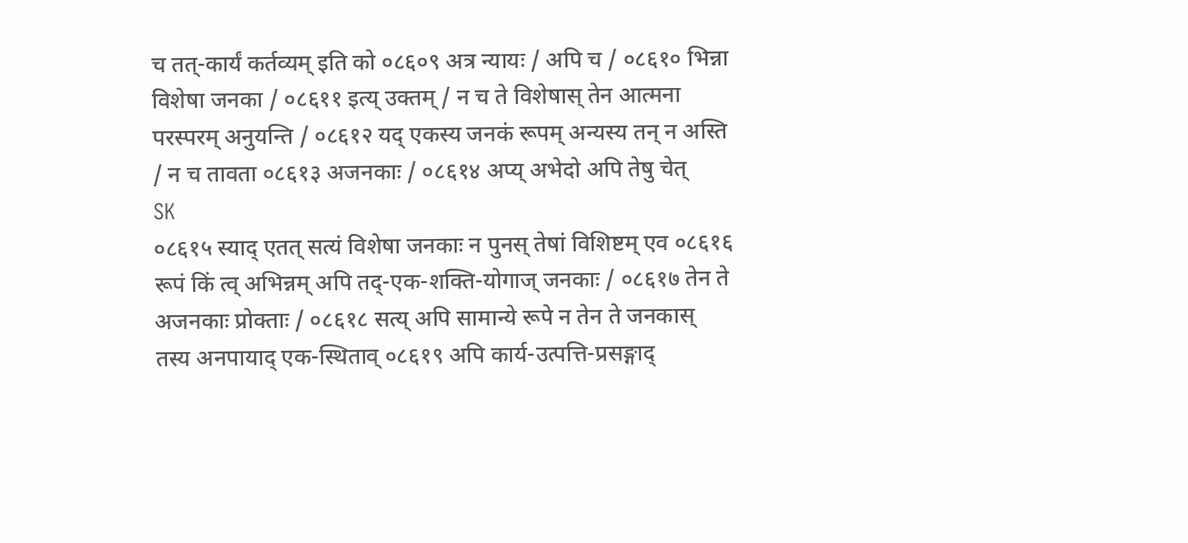च तत्-कार्यं कर्तव्यम् इति को ०८६०९ अत्र न्यायः / अपि च / ०८६१० भिन्ना विशेषा जनका / ०८६११ इत्य् उक्तम् / न च ते विशेषास् तेन आत्मना परस्परम् अनुयन्ति / ०८६१२ यद् एकस्य जनकं रूपम् अन्यस्य तन् न अस्ति / न च तावता ०८६१३ अजनकाः / ०८६१४ अप्य् अभेदो अपि तेषु चेत्
SK
०८६१५ स्याद् एतत् सत्यं विशेषा जनकाः न पुनस् तेषां विशिष्टम् एव ०८६१६ रूपं किं त्व् अभिन्नम् अपि तद्-एक-शक्ति-योगाज् जनकाः / ०८६१७ तेन ते अजनकाः प्रोक्ताः / ०८६१८ सत्य् अपि सामान्ये रूपे न तेन ते जनकास् तस्य अनपायाद् एक-स्थिताव् ०८६१९ अपि कार्य-उत्पत्ति-प्रसङ्गाद्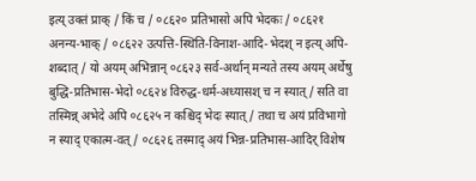इत्य् उक्तं प्राक् / किं च / ०८६२० प्रतिभासो अपि भेदकः / ०८६२१ अनन्य-भाक् / ०८६२२ उत्पत्ति-स्थिति-विनाश-आदि-भेदश् न इत्य् अपि-शब्दात् / यो अयम् अभिन्नान् ०८६२३ सर्व-अर्थान् मन्यते तस्य अयम् अर्थेषु बुद्धि-प्रतिभास-भेदो ०८६२४ विरुद्ध-धर्म-अध्यासश् च न स्यात् / सति वा तस्मिन्न् अभेदे अपि ०८६२५ न कश्चिद् भेदः स्यात् / तथा च अयं प्रविभागो न स्याद् एकात्म-वत् / ०८६२६ तस्माद् अयं भिन्न-प्रतिभास-आदिर् विशेष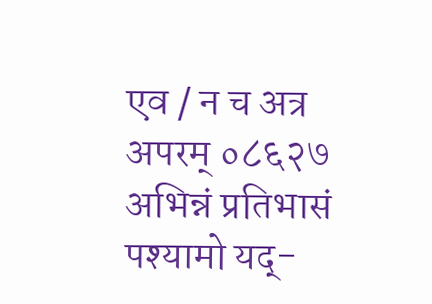एव / न च अत्र अपरम् ०८६२७ अभिन्नं प्रतिभासं पश्यामो यद्-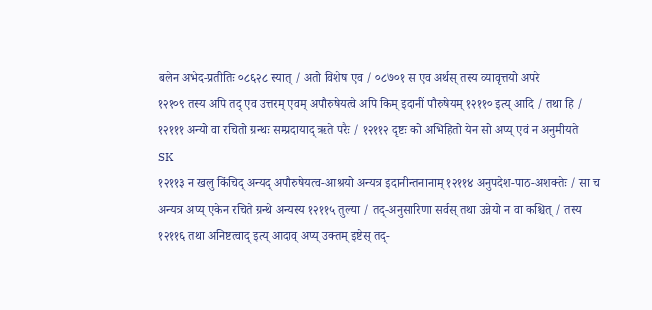बलेन अभेद-प्रतीतिः ०८६२८ स्यात् / अतो विशेष एव / ०८७०१ स एव अर्थस् तस्य व्यावृत्तयो अपरे
१२१०९ तस्य अपि तद् एव उत्तरम् एवम् अपौरुषेयत्वे अपि किम् इदानीं पौरुषेयम् १२११० इत्य् आदि / तथा हि / १२१११ अन्यो वा रचितो ग्रन्थः सम्प्रदायाद् ऋते परैः / १२११२ दृष्टः को अभिहितो येन सो अप्य् एवं न अनुमीयते
SK
१२११३ न खलु किंचिद् अन्यद् अपौरुषेयत्व-आश्रयो अन्यत्र इदानीन्तनानाम् १२११४ अनुपदेश-पाठ-अशक्तेः / सा च अन्यत्र अप्य् एकेन रचिते ग्रन्थे अन्यस्य १२११५ तुल्या / तद्-अनुसारिणा सर्वस् तथा उन्नेयो न वा कश्चित् / तस्य १२११६ तथा अनिष्टत्वाद् इत्य् आदाव् अप्य् उक्तम् इष्टेस् तद्-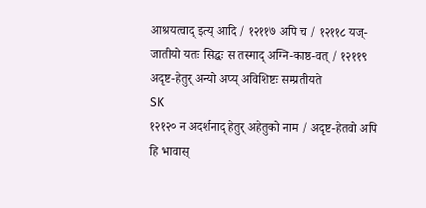आश्रयत्वाद् इत्य् आदि / १२११७ अपि च / १२११८ यज्-जातीयो यतः सिद्धः स तस्माद् अग्नि-काष्ठ-वत् / १२११९ अदृष्ट-हेतुर् अन्यो अप्य् अविशिष्टः सम्प्रतीयते
SK
१२१२० न अदर्शनाद् हेतुर् अहेतुको नाम / अदृष्ट-हेतवो अपि हि भावास्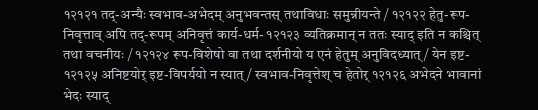१२१२१ तद्-अन्यैः स्वभाव-अभेदम् अनुभवन्तस् तथाविधाः समुन्नीयन्ते / १२१२२ हेतु-रूप-निवृत्ताव् अपि तद्-रूपम् अनिवृत्तं कार्य-धर्म- १२१२३ व्यतिक्रमान् न ततः स्याद् इति न कश्चित् तथा वचनीयः / १२१२४ रूप-विशेषो वा तथा दर्शनीयो य एनं हेतुम् अनुविदध्यात् / येन इष्ट- १२१२५ अनिष्टयोर् इष्ट-विपर्ययो न स्यात् / स्वभाव-निवृत्तेश् च हेतोर् १२१२६ अभेदने भावानां भेदः स्याद्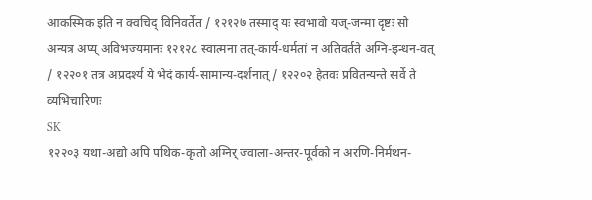आकस्मिक इति न क्वचिद् विनिवर्तेत / १२१२७ तस्माद् यः स्वभावो यज्-जन्मा दृष्टः सो अन्यत्र अप्य् अविभज्यमानः १२१२८ स्वात्मना तत्-कार्य-धर्मतां न अतिवर्तते अग्नि-इन्धन-वत् / १२२०१ तत्र अप्रदर्श्य ये भेदं कार्य-सामान्य-दर्शनात् / १२२०२ हेतवः प्रवितन्यन्ते सर्वे ते व्यभिचारिणः
SK
१२२०३ यथा-अद्यो अपि पथिक-कृतो अग्निर् ज्वाला-अन्तर-पूर्वको न अरणि-निर्मथन-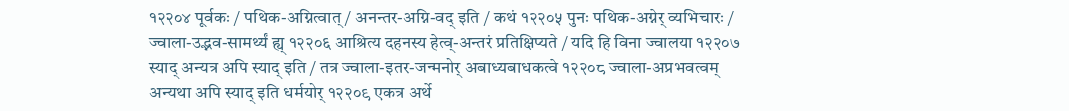१२२०४ पूर्वकः / पथिक-अग्नित्वात् / अनन्तर-अग्नि-वद् इति / कथं १२२०५ पुनः पथिक-अग्नेर् व्यभिचारः / ज्वाला-उद्भव-सामर्थ्यं ह्य् १२२०६ आश्रित्य दहनस्य हेत्व्-अन्तरं प्रतिक्षिप्यते / यदि हि विना ज्वालया १२२०७ स्याद् अन्यत्र अपि स्याद् इति / तत्र ज्वाला-इतर-जन्मनोर् अबाध्यबाधकत्वे १२२०८ ज्वाला-अप्रभवत्वम् अन्यथा अपि स्याद् इति धर्मयोर् १२२०९ एकत्र अर्थे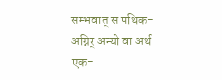सम्भवात् स पथिक-अग्निर् अन्यो वा अर्थ एक-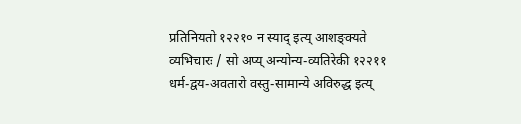प्रतिनियतो १२२१० न स्याद् इत्य् आशङ्क्यते व्यभिचारः / सो अप्य् अन्योन्य-व्यतिरेकी १२२११ धर्म-द्वय-अवतारो वस्तु-सामान्ये अविरुद्ध इत्य्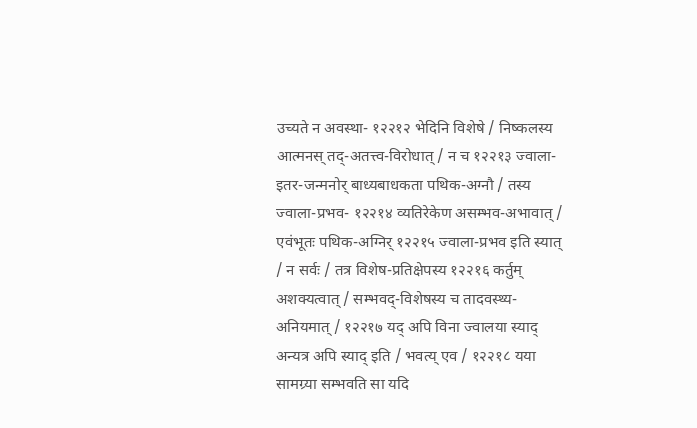उच्यते न अवस्था- १२२१२ भेदिनि विशेषे / निष्कलस्य आत्मनस् तद्-अतत्त्व-विरोधात् / न च १२२१३ ज्वाला-इतर-जन्मनोर् बाध्यबाधकता पथिक-अग्नौ / तस्य ज्वाला-प्रभव- १२२१४ व्यतिरेकेण असम्भव-अभावात् / एवंभूतः पथिक-अग्निर् १२२१५ ज्वाला-प्रभव इति स्यात् / न सर्वः / तत्र विशेष-प्रतिक्षेपस्य १२२१६ कर्तुम् अशक्यत्वात् / सम्भवद्-विशेषस्य च तादवस्थ्य-अनियमात् / १२२१७ यद् अपि विना ज्वालया स्याद् अन्यत्र अपि स्याद् इति / भवत्य् एव / १२२१८ यया सामग्र्या सम्भवति सा यदि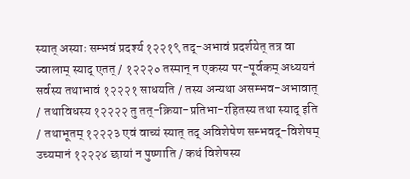स्यात् अस्याः सम्भवं प्रदर्श्य १२२१९ तद्-अभावं प्रदर्शयेत् तत्र वा ज्वालाम् स्याद् एतत् / १२२२० तस्मान् न एकस्य पर-पूर्वकम् अध्ययनं सर्वस्य तथाभावं १२२२१ साधयति / तस्य अन्यथा असम्भव-अभावात् / तथाविधस्य १२२२२ तु तत्-क्रिया-प्रतिभा-रहितस्य तथा स्याद् इति / तथाभूतम् १२२२३ एवं वाच्यं स्यात् तद् अविशेषेण सम्भवद्-विशेषम् उच्यमानं १२२२४ छायां न पुष्णाति / कथं विशेषस्य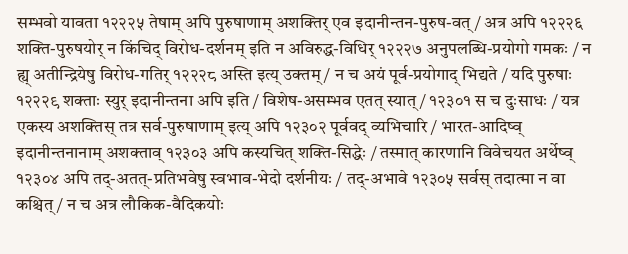सम्भवो यावता १२२२५ तेषाम् अपि पुरुषाणाम् अशक्तिर् एव इदानीन्तन-पुरुष-वत् / अत्र अपि १२२२६ शक्ति-पुरुषयोर् न किंचिद् विरोध-दर्शनम् इति न अविरुद्ध-विधिर् १२२२७ अनुपलब्धि-प्रयोगो गमकः / न ह्य् अतीन्द्रियेषु विरोध-गतिर् १२२२८ अस्ति इत्य् उक्तम् / न च अयं पूर्व-प्रयोगाद् भिद्यते / यदि पुरुषाः १२२२९ शक्ताः स्युर् इदानीन्तना अपि इति / विशेष-असम्भव एतत् स्यात् / १२३०१ स च दुःसाधः / यत्र एकस्य अशक्तिस् तत्र सर्व-पुरुषाणाम् इत्य् अपि १२३०२ पूर्ववद् व्यभिचारि / भारत-आदिष्व् इदानीन्तनानाम् अशक्ताव् १२३०३ अपि कस्यचित् शक्ति-सिद्धेः / तस्मात् कारणानि विवेचयत अर्थेष्व् १२३०४ अपि तद्-अतत्-प्रतिभवेषु स्वभाव-भेदो दर्शनीयः / तद्-अभावे १२३०५ सर्वस् तदात्मा न वा कश्चित् / न च अत्र लौकिक-वैदिकयोः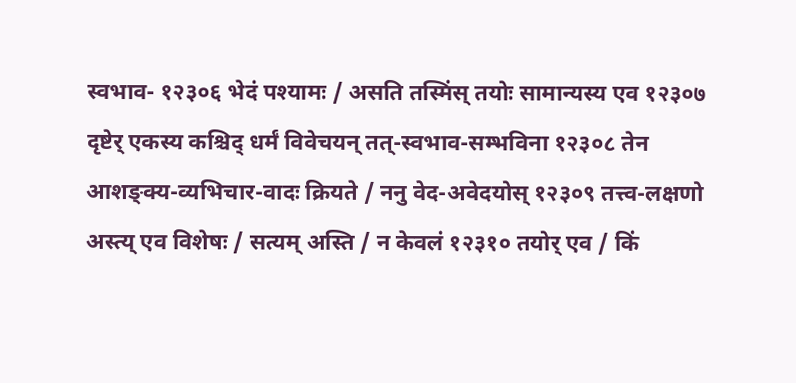स्वभाव- १२३०६ भेदं पश्यामः / असति तस्मिंस् तयोः सामान्यस्य एव १२३०७ दृष्टेर् एकस्य कश्चिद् धर्मं विवेचयन् तत्-स्वभाव-सम्भविना १२३०८ तेन आशङ्क्य-व्यभिचार-वादः क्रियते / ननु वेद-अवेदयोस् १२३०९ तत्त्व-लक्षणो अस्त्य् एव विशेषः / सत्यम् अस्ति / न केवलं १२३१० तयोर् एव / किं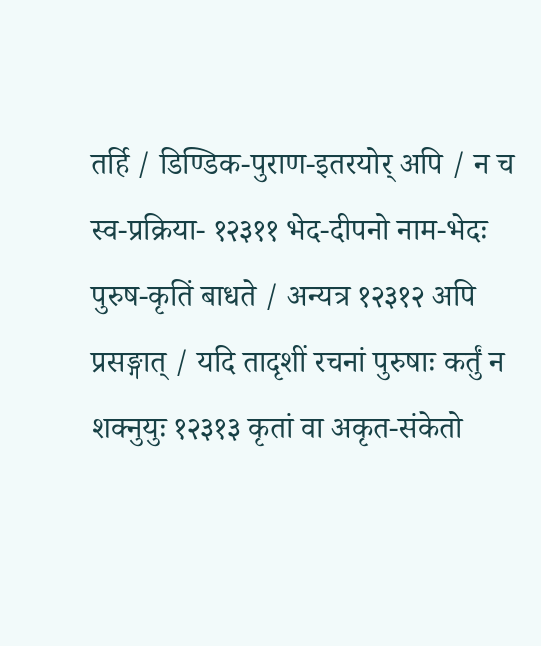तर्हि / डिण्डिक-पुराण-इतरयोर् अपि / न च स्व-प्रक्रिया- १२३११ भेद-दीपनो नाम-भेदः पुरुष-कृतिं बाधते / अन्यत्र १२३१२ अपि प्रसङ्गात् / यदि तादृशीं रचनां पुरुषाः कर्तुं न शक्नुयुः १२३१३ कृतां वा अकृत-संकेतो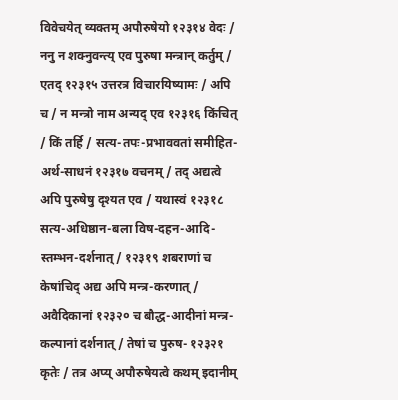विवेचयेत् व्यक्तम् अपौरुषेयो १२३१४ वेदः / ननु न शक्नुवन्त्य् एव पुरुषा मन्त्रान् कर्तुम् / एतद् १२३१५ उत्तरत्र विचारयिष्यामः / अपि च / न मन्त्रो नाम अन्यद् एव १२३१६ किंचित् / किं तर्हि / सत्य-तपः-प्रभाववतां समीहित-अर्थ-साधनं १२३१७ वचनम् / तद् अद्यत्वे अपि पुरुषेषु दृश्यत एव / यथास्वं १२३१८ सत्य-अधिष्ठान-बला विष-दहन-आदि-स्तम्भन-दर्शनात् / १२३१९ शबराणां च केषांचिद् अद्य अपि मन्त्र-करणात् / अवैदिकानां १२३२० च बौद्ध-आदीनां मन्त्र-कल्पानां दर्शनात् / तेषां च पुरुष- १२३२१ कृतेः / तत्र अप्य् अपौरुषेयत्वे कथम् इदानीम्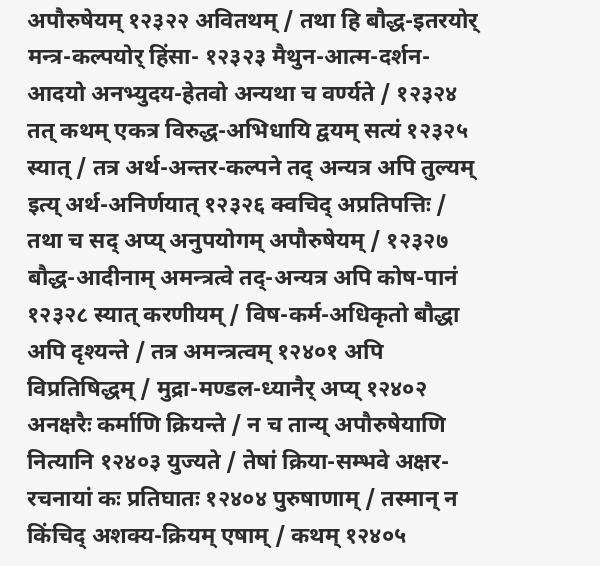अपौरुषेयम् १२३२२ अवितथम् / तथा हि बौद्ध-इतरयोर् मन्त्र-कल्पयोर् हिंसा- १२३२३ मैथुन-आत्म-दर्शन-आदयो अनभ्युदय-हेतवो अन्यथा च वर्ण्यते / १२३२४ तत् कथम् एकत्र विरुद्ध-अभिधायि द्वयम् सत्यं १२३२५ स्यात् / तत्र अर्थ-अन्तर-कल्पने तद् अन्यत्र अपि तुल्यम् इत्य् अर्थ-अनिर्णयात् १२३२६ क्वचिद् अप्रतिपत्तिः / तथा च सद् अप्य् अनुपयोगम् अपौरुषेयम् / १२३२७ बौद्ध-आदीनाम् अमन्त्रत्वे तद्-अन्यत्र अपि कोष-पानं १२३२८ स्यात् करणीयम् / विष-कर्म-अधिकृतो बौद्धा अपि दृश्यन्ते / तत्र अमन्त्रत्वम् १२४०१ अपि विप्रतिषिद्धम् / मुद्रा-मण्डल-ध्यानैर् अप्य् १२४०२ अनक्षरैः कर्माणि क्रियन्ते / न च तान्य् अपौरुषेयाणि नित्यानि १२४०३ युज्यते / तेषां क्रिया-सम्भवे अक्षर-रचनायां कः प्रतिघातः १२४०४ पुरुषाणाम् / तस्मान् न किंचिद् अशक्य-क्रियम् एषाम् / कथम् १२४०५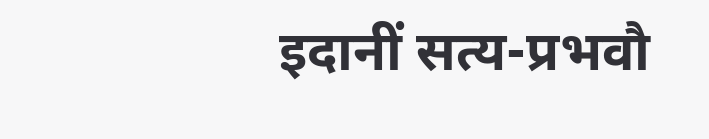इदानीं सत्य-प्रभवौ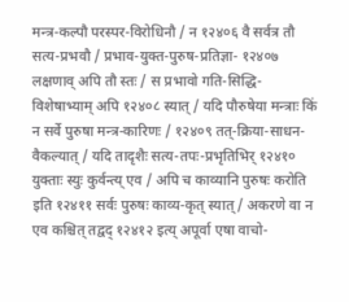मन्त्र-कल्पौ परस्पर-विरोधिनौ / न १२४०६ वै सर्वत्र तौ सत्य-प्रभवौ / प्रभाव-युक्त-पुरुष-प्रतिज्ञा- १२४०७ लक्षणाव् अपि तौ स्तः / स प्रभावो गति-सिद्धि-विशेषाभ्याम् अपि १२४०८ स्यात् / यदि पौरुषेया मन्त्राः किं न सर्वे पुरुषा मन्त्र-कारिणः / १२४०९ तत्-क्रिया-साधन-वैकल्यात् / यदि तादृशैः सत्य-तपः-प्रभृतिभिर् १२४१० युक्ताः स्युः कुर्वन्त्य् एव / अपि च काव्यानि पुरुषः करोति इति १२४११ सर्वः पुरुषः काव्य-कृत् स्यात् / अकरणे वा न एव कश्चित् तद्वद् १२४१२ इत्य् अपूर्वा एषा वाचो-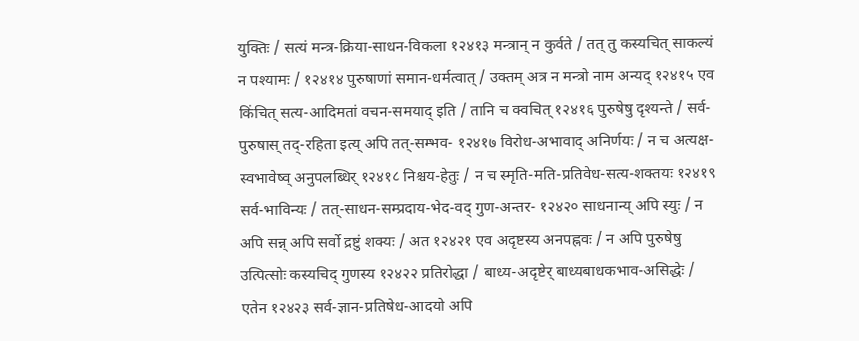युक्तिः / सत्यं मन्त्र-क्रिया-साधन-विकला १२४१३ मन्त्रान् न कुर्वते / तत् तु कस्यचित् साकल्यं न पश्यामः / १२४१४ पुरुषाणां समान-धर्मत्वात् / उक्तम् अत्र न मन्त्रो नाम अन्यद् १२४१५ एव किंचित् सत्य-आदिमतां वचन-समयाद् इति / तानि च क्वचित् १२४१६ पुरुषेषु दृश्यन्ते / सर्व-पुरुषास् तद्-रहिता इत्य् अपि तत्-सम्भव- १२४१७ विरोध-अभावाद् अनिर्णयः / न च अत्यक्ष-स्वभावेष्व् अनुपलब्धिर् १२४१८ निश्चय-हेतुः / न च स्मृति-मति-प्रतिवेध-सत्य-शक्तयः १२४१९ सर्व-भाविन्यः / तत्-साधन-सम्प्रदाय-भेद-वद् गुण-अन्तर- १२४२० साधनान्य् अपि स्युः / न अपि सन्न् अपि सर्वो द्रष्टुं शक्यः / अत १२४२१ एव अदृष्टस्य अनपह्नवः / न अपि पुरुषेषु उत्पित्सोः कस्यचिद् गुणस्य १२४२२ प्रतिरोद्धा / बाध्य-अदृष्टेर् बाध्यबाधकभाव-असिद्धेः / एतेन १२४२३ सर्व-ज्ञान-प्रतिषेध-आदयो अपि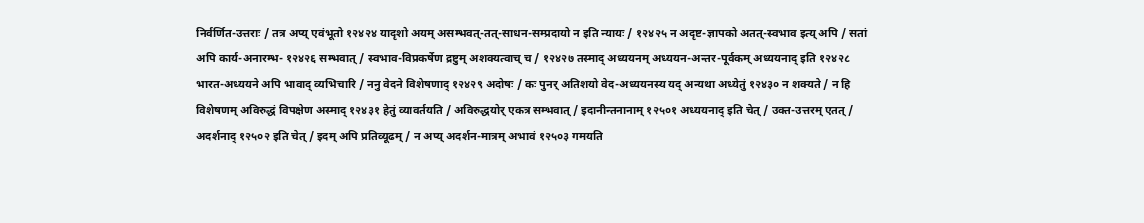निर्वर्णित-उत्तराः / तत्र अप्य् एवंभूतो १२४२४ यादृशो अयम् असम्भवत्-तत्-साधन-सम्प्रदायो न इति न्यायः / १२४२५ न अदृष्ट-ज्ञापको अतत्-स्वभाव इत्य् अपि / सतां अपि कार्य-अनारम्भ- १२४२६ सम्भवात् / स्वभाव-विप्रकर्षेण द्रष्टुम् अशक्यत्वाच् च / १२४२७ तस्माद् अध्ययनम् अध्ययन-अन्तर-पूर्वकम् अध्ययनाद् इति १२४२८ भारत-अध्ययने अपि भावाद् व्यभिचारि / ननु वेदने विशेषणाद् १२४२९ अदोषः / कः पुनर् अतिशयो वेद-अध्ययनस्य यद् अन्यथा अध्येतुं १२४३० न शक्यते / न हि विशेषणम् अविरुद्धं विपक्षेण अस्माद् १२४३१ हेतुं व्यावर्तयति / अविरुद्धयोर् एकत्र सम्भवात् / इदानीन्तनानाम् १२५०१ अध्ययनाद् इति चेत् / उक्त-उत्तरम् एतत् / अदर्शनाद् १२५०२ इति चेत् / इदम् अपि प्रतिव्यूढम् / न अप्य् अदर्शन-मात्रम् अभावं १२५०३ गमयति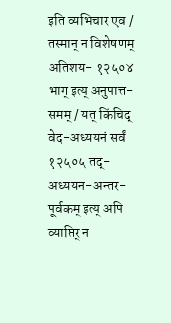इति व्यभिचार एव / तस्मान् न विशेषणम् अतिशय- १२५०४ भाग् इत्य् अनुपात्त-समम् / यत् किंचिद् वेद-अध्ययनं सर्वं १२५०५ तद्-अध्ययन-अन्तर-पूर्वकम् इत्य् अपि व्याप्तिर् न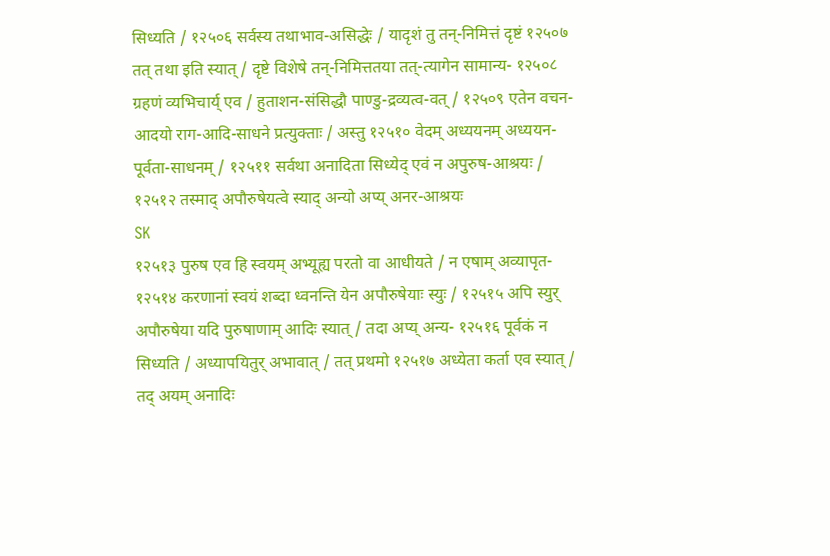सिध्यति / १२५०६ सर्वस्य तथाभाव-असिद्धेः / यादृशं तु तन्-निमित्तं दृष्टं १२५०७ तत् तथा इति स्यात् / दृष्टे विशेषे तन्-निमित्ततया तत्-त्यागेन सामान्य- १२५०८ ग्रहणं व्यभिचार्य् एव / हुताशन-संसिद्धौ पाण्डु-द्रव्यत्व-वत् / १२५०९ एतेन वचन-आदयो राग-आदि-साधने प्रत्युक्ताः / अस्तु १२५१० वेदम् अध्ययनम् अध्ययन-पूर्वता-साधनम् / १२५११ सर्वथा अनादिता सिध्येद् एवं न अपुरुष-आश्रयः / १२५१२ तस्माद् अपौरुषेयत्वे स्याद् अन्यो अप्य् अनर-आश्रयः
SK
१२५१३ पुरुष एव हि स्वयम् अभ्यूह्य परतो वा आधीयते / न एषाम् अव्यापृत- १२५१४ करणानां स्वयं शब्दा ध्वनन्ति येन अपौरुषेयाः स्युः / १२५१५ अपि स्युर् अपौरुषेया यदि पुरुषाणाम् आदिः स्यात् / तदा अप्य् अन्य- १२५१६ पूर्वकं न सिध्यति / अध्यापयितुर् अभावात् / तत् प्रथमो १२५१७ अध्येता कर्ता एव स्यात् / तद् अयम् अनादिः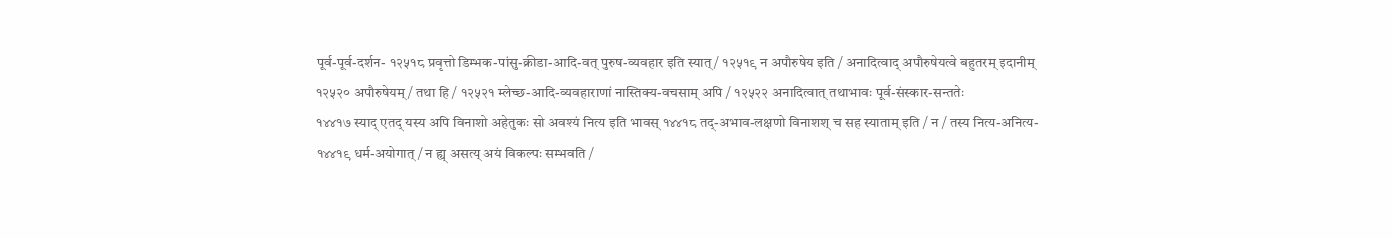पूर्व-पूर्व-दर्शन- १२५१८ प्रवृत्तो डिम्भक-पांसु-क्रीडा-आदि-वत् पुरुष-व्यवहार इति स्यात् / १२५१९ न अपौरुषेय इति / अनादित्वाद् अपौरुषेयत्वे बहुतरम् इदानीम् १२५२० अपौरुषेयम् / तथा हि / १२५२१ म्लेच्छ-आदि-व्यवहाराणां नास्तिक्य-वचसाम् अपि / १२५२२ अनादित्वात् तथाभावः पूर्व-संस्कार-सन्ततेः
१४४१७ स्याद् एतद् यस्य अपि विनाशो अहेतुकः सो अवश्यं नित्य इति भावस् १४४१८ तद्-अभाव-लक्षणो विनाशश् च सह स्याताम् इति / न / तस्य नित्य-अनित्य- १४४१९ धर्म-अयोगात् / न ह्य् असत्य् अयं विकल्पः सम्भवति /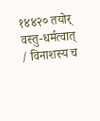१४४२० तयोर् वस्तु-धर्मत्वात् / विनाशस्य च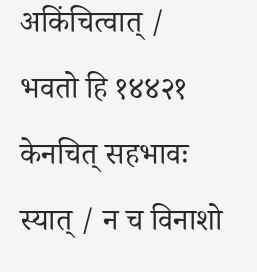अकिंचित्वात् / भवतो हि १४४२१ केनचित् सहभावः स्यात् / न च विनाशो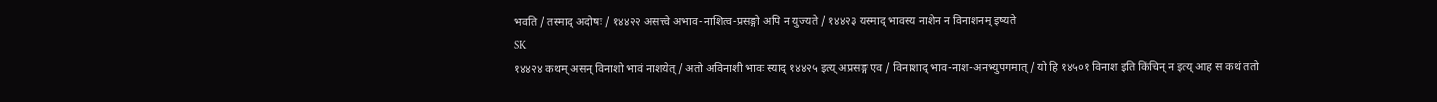भवति / तस्माद् अदोषः / १४४२२ असत्त्वे अभाव-नाशित्व-प्रसङ्गो अपि न युज्यते / १४४२३ यस्माद् भावस्य नाशेन न विनाशनम् इष्यते
SK
१४४२४ कथम् असन् विनाशो भावं नाशयेत् / अतो अविनाशी भावः स्याद् १४४२५ इत्य् अप्रसङ्ग एव / विनाशाद् भाव-नाश-अनभ्युपगमात् / यो हि १४५०१ विनाश इति किंचिन् न इत्य् आह स कथं ततो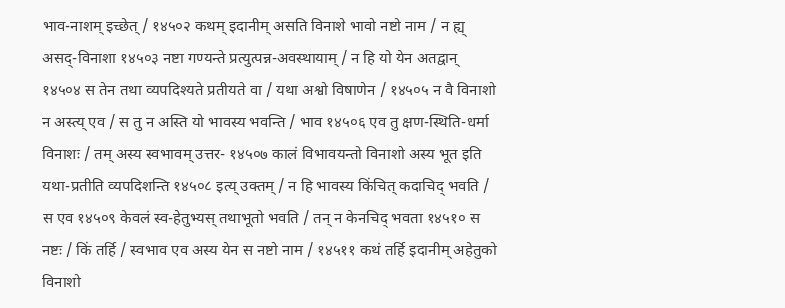भाव-नाशम् इच्छेत् / १४५०२ कथम् इदानीम् असति विनाशे भावो नष्टो नाम / न ह्य् असद्-विनाशा १४५०३ नष्टा गण्यन्ते प्रत्युत्पन्न-अवस्थायाम् / न हि यो येन अतद्वान् १४५०४ स तेन तथा व्यपदिश्यते प्रतीयते वा / यथा अश्वो विषाणेन / १४५०५ न वै विनाशो न अस्त्य् एव / स तु न अस्ति यो भावस्य भवन्ति / भाव १४५०६ एव तु क्षण-स्थिति-धर्मा विनाशः / तम् अस्य स्वभावम् उत्तर- १४५०७ कालं विभावयन्तो विनाशो अस्य भूत इति यथा-प्रतीति व्यपदिशन्ति १४५०८ इत्य् उक्तम् / न हि भावस्य किंचित् कदाचिद् भवति / स एव १४५०९ केवलं स्व-हेतुभ्यस् तथाभूतो भवति / तन् न केनचिद् भवता १४५१० स नष्टः / किं तर्हि / स्वभाव एव अस्य येन स नष्टो नाम / १४५११ कथं तर्हि इदानीम् अहेतुको विनाशो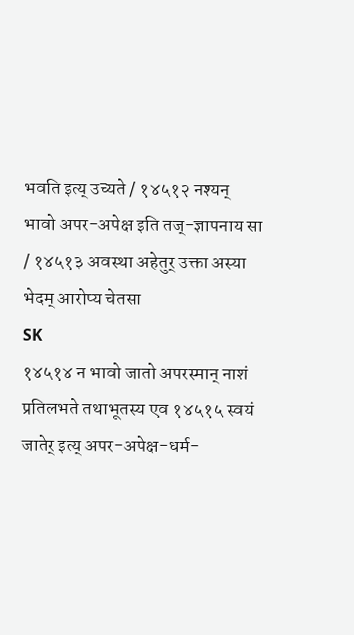भवति इत्य् उच्यते / १४५१२ नश्यन् भावो अपर-अपेक्ष इति तज्-ज्ञापनाय सा / १४५१३ अवस्था अहेतुर् उक्ता अस्या भेदम् आरोप्य चेतसा
SK
१४५१४ न भावो जातो अपरस्मान् नाशं प्रतिलभते तथाभूतस्य एव १४५१५ स्वयं जातेर् इत्य् अपर-अपेक्ष-धर्म-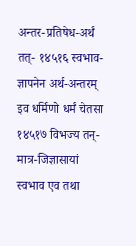अन्तर-प्रतिषेध-अर्थं तत्- १४५१६ स्वभाव-ज्ञापनेन अर्थ-अन्तरम् इव धर्मिणो धर्मं चेतसा १४५१७ विभज्य तन्-मात्र-जिज्ञासायां स्वभाव एव तथा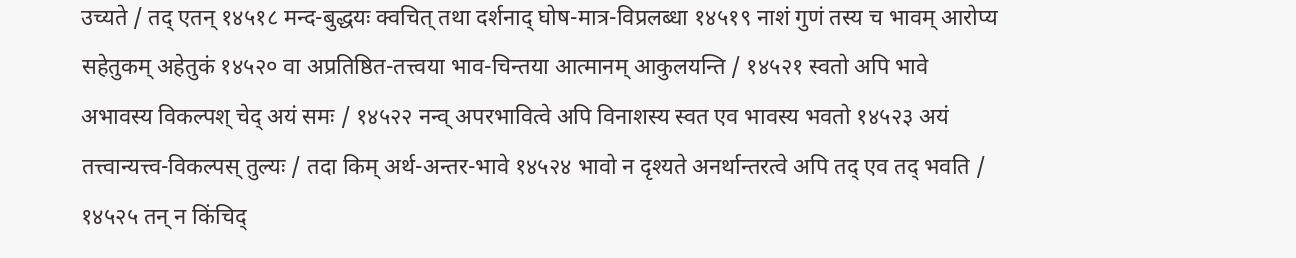उच्यते / तद् एतन् १४५१८ मन्द-बुद्धयः क्वचित् तथा दर्शनाद् घोष-मात्र-विप्रलब्धा १४५१९ नाशं गुणं तस्य च भावम् आरोप्य सहेतुकम् अहेतुकं १४५२० वा अप्रतिष्ठित-तत्त्वया भाव-चिन्तया आत्मानम् आकुलयन्ति / १४५२१ स्वतो अपि भावे अभावस्य विकल्पश् चेद् अयं समः / १४५२२ नन्व् अपरभावित्वे अपि विनाशस्य स्वत एव भावस्य भवतो १४५२३ अयं तत्त्वान्यत्त्व-विकल्पस् तुल्यः / तदा किम् अर्थ-अन्तर-भावे १४५२४ भावो न दृश्यते अनर्थान्तरत्वे अपि तद् एव तद् भवति / १४५२५ तन् न किंचिद्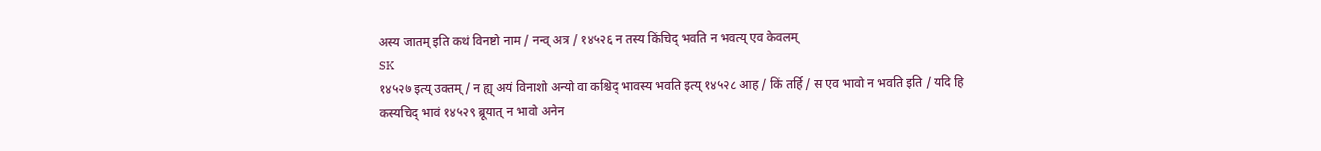अस्य जातम् इति कथं विनष्टो नाम / नन्व् अत्र / १४५२६ न तस्य किंचिद् भवति न भवत्य् एव केवलम्
SK
१४५२७ इत्य् उक्तम् / न ह्य् अयं विनाशो अन्यो वा कश्चिद् भावस्य भवति इत्य् १४५२८ आह / किं तर्हि / स एव भावो न भवति इति / यदि हि कस्यचिद् भावं १४५२९ ब्रूयात् न भावो अनेन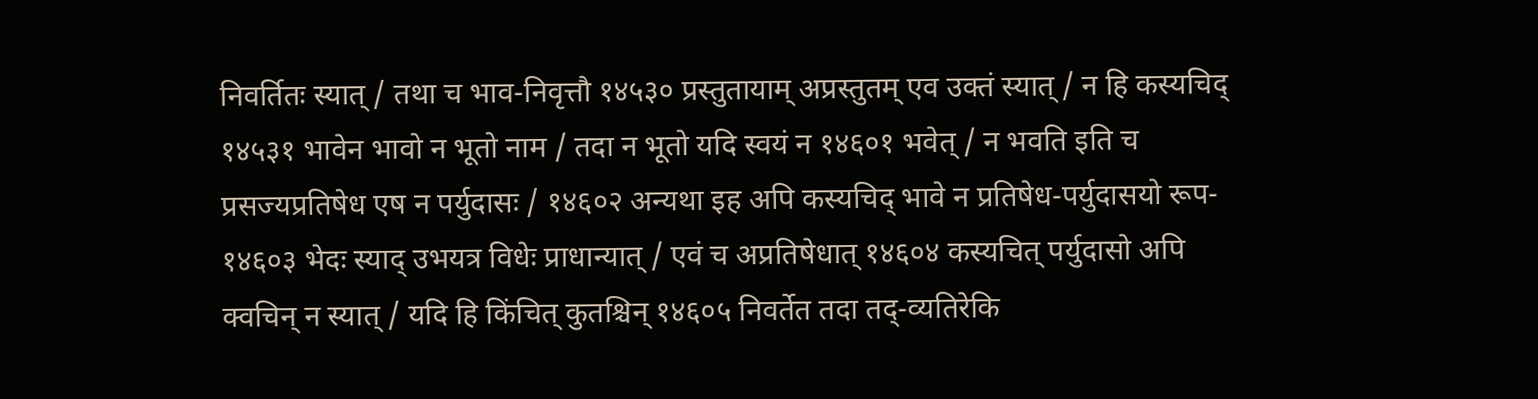निवर्तितः स्यात् / तथा च भाव-निवृत्तौ १४५३० प्रस्तुतायाम् अप्रस्तुतम् एव उक्तं स्यात् / न हि कस्यचिद् १४५३१ भावेन भावो न भूतो नाम / तदा न भूतो यदि स्वयं न १४६०१ भवेत् / न भवति इति च प्रसज्यप्रतिषेध एष न पर्युदासः / १४६०२ अन्यथा इह अपि कस्यचिद् भावे न प्रतिषेध-पर्युदासयो रूप- १४६०३ भेदः स्याद् उभयत्र विधेः प्राधान्यात् / एवं च अप्रतिषेधात् १४६०४ कस्यचित् पर्युदासो अपि क्वचिन् न स्यात् / यदि हि किंचित् कुतश्चिन् १४६०५ निवर्तेत तदा तद्-व्यतिरेकि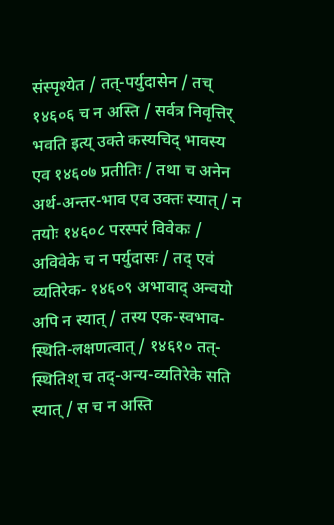संस्पृश्येत / तत्-पर्युदासेन / तच् १४६०६ च न अस्ति / सर्वत्र निवृत्तिर् भवति इत्य् उक्ते कस्यचिद् भावस्य एव १४६०७ प्रतीतिः / तथा च अनेन अर्थ-अन्तर-भाव एव उक्तः स्यात् / न तयोः १४६०८ परस्परं विवेकः / अविवेके च न पर्युदासः / तद् एवं व्यतिरेक- १४६०९ अभावाद् अन्वयो अपि न स्यात् / तस्य एक-स्वभाव-स्थिति-लक्षणत्वात् / १४६१० तत्-स्थितिश् च तद्-अन्य-व्यतिरेके सति स्यात् / स च न अस्ति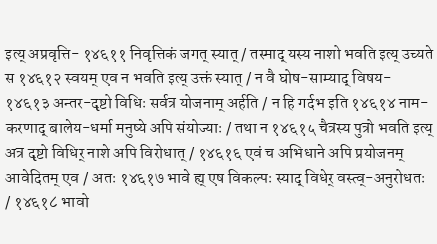इत्य् अप्रवृत्ति- १४६११ निवृत्तिकं जगत् स्यात् / तस्माद् यस्य नाशो भवति इत्य् उच्यते स १४६१२ स्वयम् एव न भवति इत्य् उक्तं स्यात् / न वै घोष-साम्याद् विषय- १४६१३ अन्तर-दृष्टो विधिः सर्वत्र योजनाम् अर्हति / न हि गर्दभ इति १४६१४ नाम-करणाद् बालेय-धर्मा मनुष्ये अपि संयोज्याः / तथा न १४६१५ चैत्रस्य पुत्रो भवति इत्य् अत्र दृष्टो विधिर् नाशे अपि विरोधात् / १४६१६ एवं च अभिधाने अपि प्रयोजनम् आवेदितम् एव / अतः १४६१७ भावे ह्य् एष विकल्पः स्याद् विधेर् वस्त्व्-अनुरोधतः / १४६१८ भावो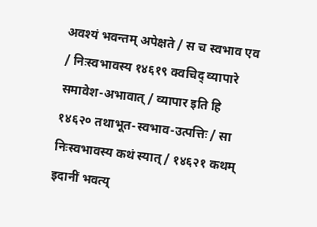अवश्यं भवन्तम् अपेक्षते / स च स्वभाव एव / निःस्वभावस्य १४६१९ क्वचिद् व्यापारे समावेश-अभावात् / व्यापार इति हि १४६२० तथाभूत-स्वभाव-उत्पत्तिः / सा निःस्वभावस्य कथं स्यात् / १४६२१ कथम् इदानीं भवत्य्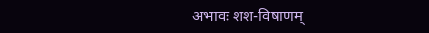अभावः शश-विषाणम्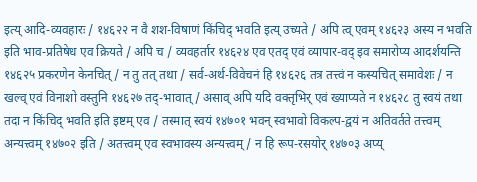इत्य् आदि-व्यवहारः / १४६२२ न वै शश-विषाणं किंचिद् भवति इत्य् उच्यते / अपि त्व् एवम् १४६२३ अस्य न भवति इति भाव-प्रतिषेध एव क्रियते / अपि च / व्यवहर्तार १४६२४ एव एतद् एवं व्यापार-वद् इव समारोप्य आदर्शयन्ति १४६२५ प्रकरणेन केनचित् / न तु तत् तथा / सर्व-अर्थ-विवेचनं हि १४६२६ तत्र तत्त्वं न कस्यचित् समावेशः / न खल्व् एवं विनाशो वस्तुनि १४६२७ तद्-भावात् / असाव् अपि यदि वक्तृभिर् एवं ख्याप्यते न १४६२८ तु स्वयं तथा तदा न किंचिद् भवति इति इष्टम् एव / तस्मात् स्वयं १४७०१ भवन् स्वभावो विकल्प-द्वयं न अतिवर्तते तत्त्वम् अन्यत्त्वम् १४७०२ इति / अतत्त्वम् एव स्वभावस्य अन्यत्त्वम् / न हि रूप-रसयोर् १४७०३ अप्य्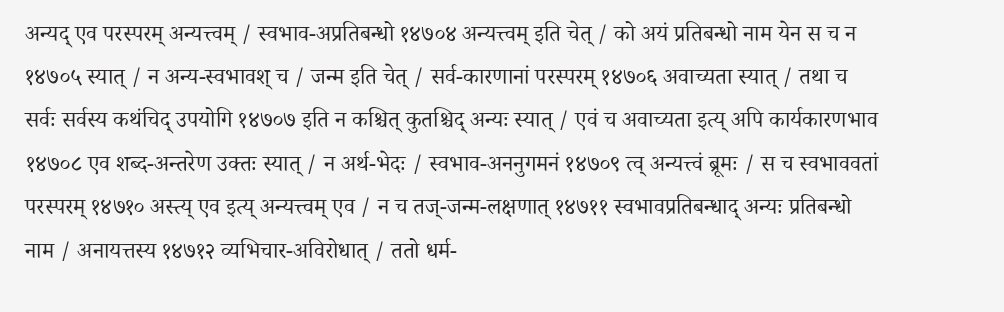अन्यद् एव परस्परम् अन्यत्त्वम् / स्वभाव-अप्रतिबन्धो १४७०४ अन्यत्त्वम् इति चेत् / को अयं प्रतिबन्धो नाम येन स च न १४७०५ स्यात् / न अन्य-स्वभावश् च / जन्म इति चेत् / सर्व-कारणानां परस्परम् १४७०६ अवाच्यता स्यात् / तथा च सर्वः सर्वस्य कथंचिद् उपयोगि १४७०७ इति न कश्चित् कुतश्चिद् अन्यः स्यात् / एवं च अवाच्यता इत्य् अपि कार्यकारणभाव १४७०८ एव शब्द-अन्तरेण उक्तः स्यात् / न अर्थ-भेदः / स्वभाव-अननुगमनं १४७०९ त्व् अन्यत्त्वं ब्रूमः / स च स्वभाववतां परस्परम् १४७१० अस्त्य् एव इत्य् अन्यत्त्वम् एव / न च तज्-जन्म-लक्षणात् १४७११ स्वभावप्रतिबन्धाद् अन्यः प्रतिबन्धो नाम / अनायत्तस्य १४७१२ व्यभिचार-अविरोधात् / ततो धर्म-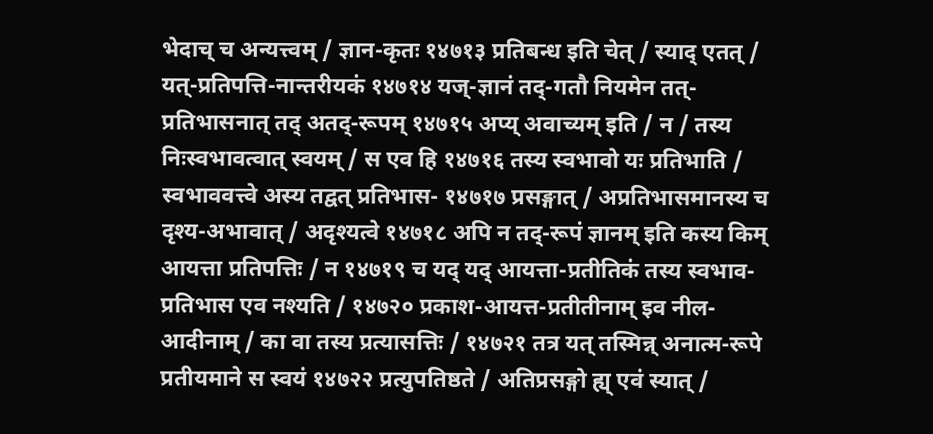भेदाच् च अन्यत्त्वम् / ज्ञान-कृतः १४७१३ प्रतिबन्ध इति चेत् / स्याद् एतत् / यत्-प्रतिपत्ति-नान्तरीयकं १४७१४ यज्-ज्ञानं तद्-गतौ नियमेन तत्-प्रतिभासनात् तद् अतद्-रूपम् १४७१५ अप्य् अवाच्यम् इति / न / तस्य निःस्वभावत्वात् स्वयम् / स एव हि १४७१६ तस्य स्वभावो यः प्रतिभाति / स्वभाववत्त्वे अस्य तद्वत् प्रतिभास- १४७१७ प्रसङ्गात् / अप्रतिभासमानस्य च दृश्य-अभावात् / अदृश्यत्वे १४७१८ अपि न तद्-रूपं ज्ञानम् इति कस्य किम् आयत्ता प्रतिपत्तिः / न १४७१९ च यद् यद् आयत्ता-प्रतीतिकं तस्य स्वभाव-प्रतिभास एव नश्यति / १४७२० प्रकाश-आयत्त-प्रतीतीनाम् इव नील-आदीनाम् / का वा तस्य प्रत्यासत्तिः / १४७२१ तत्र यत् तस्मिन्न् अनात्म-रूपे प्रतीयमाने स स्वयं १४७२२ प्रत्युपतिष्ठते / अतिप्रसङ्गो ह्य् एवं स्यात् /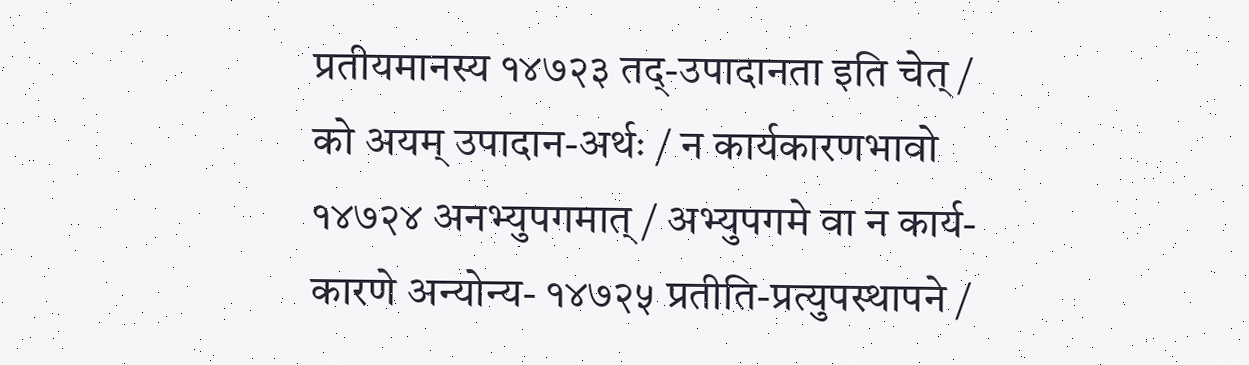प्रतीयमानस्य १४७२३ तद्-उपादानता इति चेत् / को अयम् उपादान-अर्थः / न कार्यकारणभावो १४७२४ अनभ्युपगमात् / अभ्युपगमे वा न कार्य-कारणे अन्योन्य- १४७२५ प्रतीति-प्रत्युपस्थापने /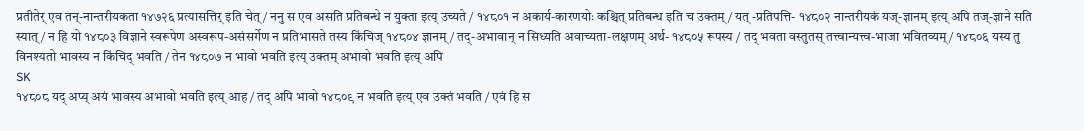प्रतीतेर् एव तन्-नान्तरीयकता १४७२६ प्रत्यासत्तिर् इति चेत् / ननु स एव असति प्रतिबन्धे न युक्ता इत्य् उच्यते / १४८०१ न अकार्य-कारणयोः कश्चित् प्रतिबन्ध इति च उक्तम् / यत् -प्रतिपत्ति- १४८०२ नान्तरीयकं यज्-ज्ञानम् इत्य् अपि तज्-ज्ञाने सति स्यात् / न हि यो १४८०३ विज्ञाने स्वरूपेण अस्वरूप-असंसर्गेण न प्रतिभासते तस्य किंचिज् १४८०४ ज्ञानम् / तद्-अभावान् न सिध्यति अवाच्यता-लक्षणम् अर्थ- १४८०५ रूपस्य / तद् भवता वस्तुतस् तत्त्वान्यत्त्व-भाजा भवितव्यम् / १४८०६ यस्य तु विनश्यतो भावस्य न किंचिद् भवति / तेन १४८०७ न भावो भवति इत्य् उक्तम् अभावो भवति इत्य् अपि
SK
१४८०८ यद् अप्य् अयं भावस्य अभावो भवति इत्य् आह / तद् अपि भावो १४८०९ न भवति इत्य् एव उक्तं भवति / एवं हि स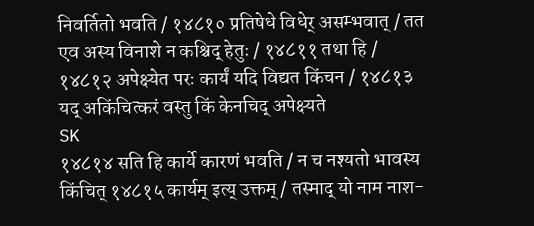निवर्तितो भवति / १४८१० प्रतिषेधे विधेर् असम्भवात् / तत एव अस्य विनाशे न कश्चिद् हेतुः / १४८११ तथा हि / १४८१२ अपेक्ष्येत परः कार्यं यदि विद्यत किंचन / १४८१३ यद् अकिंचित्करं वस्तु किं केनचिद् अपेक्ष्यते
SK
१४८१४ सति हि कार्ये कारणं भवति / न च नश्यतो भावस्य किंचित् १४८१५ कार्यम् इत्य् उक्तम् / तस्माद् यो नाम नाश-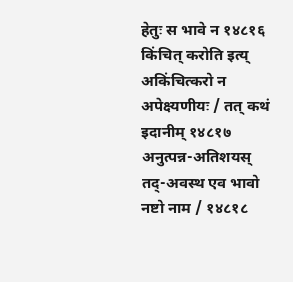हेतुः स भावे न १४८१६ किंचित् करोति इत्य् अकिंचित्करो न अपेक्ष्यणीयः / तत् कथं इदानीम् १४८१७ अनुत्पन्न-अतिशयस् तद्-अवस्थ एव भावो नष्टो नाम / १४८१८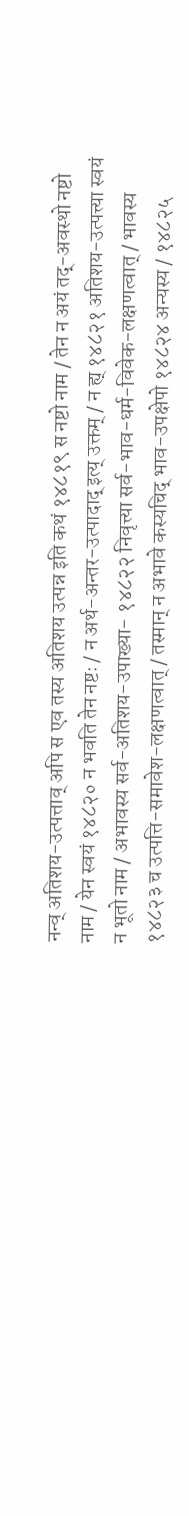नन्व् अतिशय-उत्पत्ताव् अपि स एव तस्य अतिशय उत्पन्न इति कथं १४८१९ स नष्टो नाम / तेन न अयं तद्-अवस्थो नष्टो नाम / येन स्वयं १४८२० न भवति तेन नष्टः / न अर्थ-अन्तर-उत्पादाद् इत्य् उक्तम् / न ह्य् १४८२१ अतिशय-उत्पत्त्या स्वयं न भूतो नाम / अभावस्य सर्व-अतिशय-उपाख्या- १४८२२ निवृत्त्या सर्व-भाव-धर्म-विवेक-लक्षणत्वात् / भावस्य १४८२३ च उत्पत्ति-समावेश-लक्षणत्वात् / तस्मान् न अभावे कस्यचिद् भाव-उपक्षेपो १४८२४ अन्यस्य / १४८२५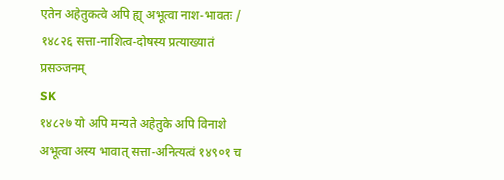एतेन अहेतुकत्वे अपि ह्य् अभूत्वा नाश-भावतः / १४८२६ सत्ता-नाशित्व-दोषस्य प्रत्याख्यातं प्रसञ्जनम्
SK
१४८२७ यो अपि मन्यते अहेतुके अपि विनाशे अभूत्वा अस्य भावात् सत्ता-अनित्यत्वं १४९०१ च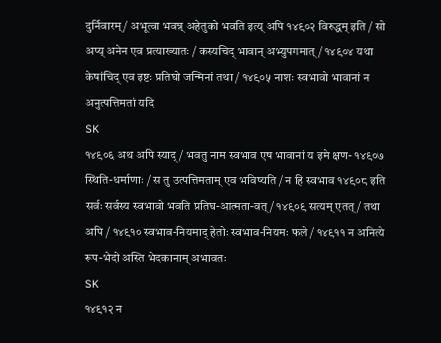दुर्निवारम् / अभूत्वा भवन्न् अहेतुको भवति इत्य् अपि १४९०२ विरुद्धम् इति / सो अप्य् अनेन एव प्रत्याख्यातः / कस्यचिद् भावान् अभ्युपगमात् / १४९०४ यथा केषांचिद् एव इष्टः प्रतिघो जन्मिनां तथा / १४९०५ नाशः स्वभावो भावानां न अनुत्पत्तिमतां यदि
SK
१४९०६ अथ अपि स्याद् / भवतु नाम स्वभाव एष भावानां य इमे क्षण- १४९०७ स्थिति-धर्माणाः / स तु उत्पत्तिमताम् एव भविष्यति / न हि स्वभाव १४९०८ इति सर्वः सर्वस्य स्वभावो भवति प्रतिघ-आत्मता-वत् / १४९०९ सत्यम् एतत् / तथा अपि / १४९१० स्वभाव-नियमाद् हेतोः स्वभाव-नियमः फले / १४९११ न अनित्ये रूप-भेदो अस्ति भेदकानाम् अभावतः
SK
१४९१२ न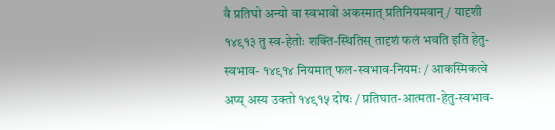वै प्रतिघो अन्यो वा स्वभावो अकस्मात् प्रतिनियमवान् / यादृशी १४९१३ तु स्व-हेतोः शक्ति-स्थितिस् तादृशं फलं भवति इति हेतु-स्वभाव- १४९१४ नियमात् फल-स्वभाव-नियमः / आकस्मिकत्वे अप्य् अस्य उक्तो १४९१५ दोषः / प्रतिघात-आत्मता-हेतु-स्वभाव-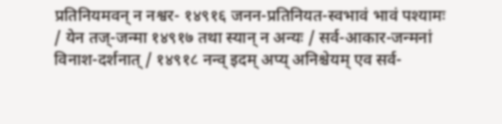प्रतिनियमवन् न नश्वर- १४९१६ जनन-प्रतिनियत-स्वभावं भावं पश्यामः / येन तज्-जन्मा १४९१७ तथा स्यान् न अन्यः / सर्व-आकार-जन्मनां विनाश-दर्शनात् / १४९१८ नन्व् इदम् अप्य् अनिश्चेयम् एव सर्व-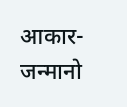आकार-जन्मानो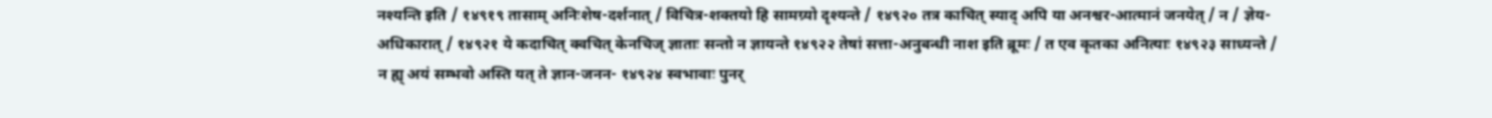नश्यन्ति इति / १४९१९ तासाम् अनिःशेष-दर्शनात् / विचित्र-शक्तयो हि सामग्र्यो दृश्यन्ते / १४९२० तत्र काचित् स्याद् अपि या अनश्वर-आत्मानं जनयेत् / न / ज्ञेय-अधिकारात् / १४९२१ ये कदाचित् क्वचित् केनचिज् ज्ञाताः सन्तो न ज्ञायन्ते १४९२२ तेषां सत्ता-अनुबन्धी नाश इति ब्रूमः / त एव कृतका अनित्याः १४९२३ साध्यन्ते / न ह्य् अयं सम्भवो अस्ति यत् ते ज्ञान-जनन- १४९२४ स्वभावाः पुनर्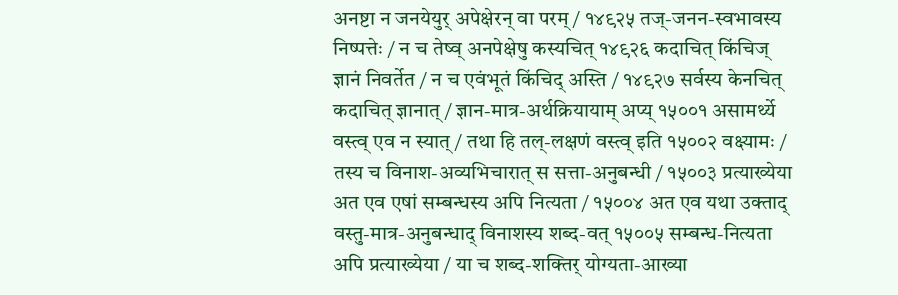अनष्टा न जनयेयुर् अपेक्षेरन् वा परम् / १४९२५ तज्-जनन-स्वभावस्य निष्पत्तेः / न च तेष्व् अनपेक्षेषु कस्यचित् १४९२६ कदाचित् किंचिज् ज्ञानं निवर्तेत / न च एवंभूतं किंचिद् अस्ति / १४९२७ सर्वस्य केनचित् कदाचित् ज्ञानात् / ज्ञान-मात्र-अर्थक्रियायाम् अप्य् १५००१ असामर्थ्ये वस्त्व् एव न स्यात् / तथा हि तल्-लक्षणं वस्त्व् इति १५००२ वक्ष्यामः / तस्य च विनाश-अव्यभिचारात् स सत्ता-अनुबन्धी / १५००३ प्रत्याख्येया अत एव एषां सम्बन्धस्य अपि नित्यता / १५००४ अत एव यथा उक्ताद् वस्तु-मात्र-अनुबन्धाद् विनाशस्य शब्द-वत् १५००५ सम्बन्ध-नित्यता अपि प्रत्याख्येया / या च शब्द-शक्तिर् योग्यता-आख्या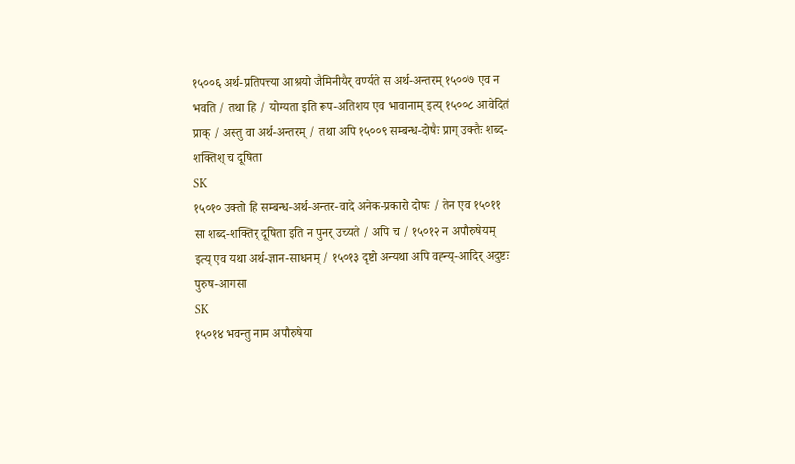१५००६ अर्थ-प्रतिपत्त्या आश्रयो जैमिनीयैर् वर्ण्यते स अर्थ-अन्तरम् १५००७ एव न भवति / तथा हि / योग्यता इति रूप-अतिशय एव भावानाम् इत्य् १५००८ आवेदितं प्राक् / अस्तु वा अर्थ-अन्तरम् / तथा अपि १५००९ सम्बन्ध-दोषैः प्राग् उक्तैः शब्द-शक्तिश् च दूषिता
SK
१५०१० उक्तो हि सम्बन्ध-अर्थ-अन्तर-वादे अनेक-प्रकारो दोषः / तेन एव १५०११ सा शब्द-शक्तिर् दूषिता इति न पुनर् उच्यते / अपि च / १५०१२ न अपौरुषेयम् इत्य् एव यथा अर्थ-ज्ञान-साधनम् / १५०१३ दृष्टो अन्यथा अपि वह्न्य्-आदिर् अदुष्टः पुरुष-आगसा
SK
१५०१४ भवन्तु नाम अपौरुषेया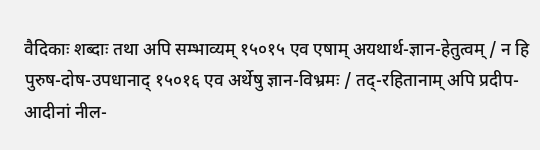वैदिकाः शब्दाः तथा अपि सम्भाव्यम् १५०१५ एव एषाम् अयथार्थ-ज्ञान-हेतुत्वम् / न हि पुरुष-दोष-उपधानाद् १५०१६ एव अर्थेषु ज्ञान-विभ्रमः / तद्-रहितानाम् अपि प्रदीप-आदीनां नील-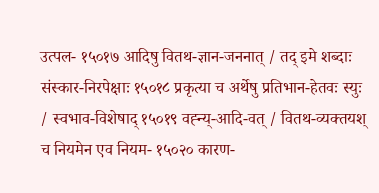उत्पल- १५०१७ आदिषु वितथ-ज्ञान-जननात् / तद् इमे शब्दाः संस्कार-निरपेक्षाः १५०१८ प्रकृत्या च अर्थेषु प्रतिभान-हेतवः स्युः / स्वभाव-विशेषाद् १५०१९ वह्न्य्-आदि-वत् / वितथ-व्यक्तयश् च नियमेन एव नियम- १५०२० कारण-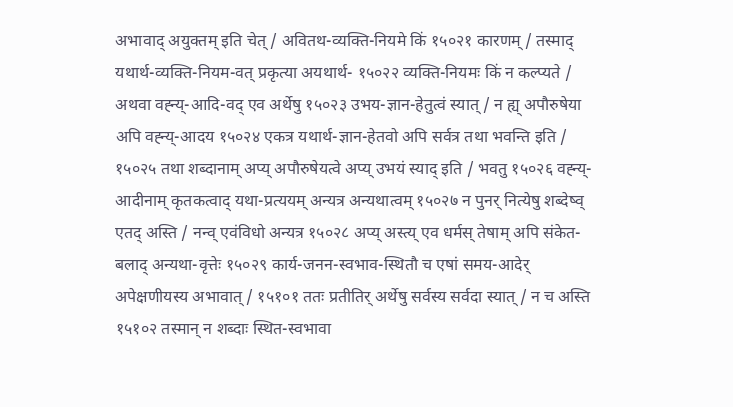अभावाद् अयुक्तम् इति चेत् / अवितथ-व्यक्ति-नियमे किं १५०२१ कारणम् / तस्माद् यथार्थ-व्यक्ति-नियम-वत् प्रकृत्या अयथार्थ- १५०२२ व्यक्ति-नियमः किं न कल्प्यते / अथवा वह्न्य्-आदि-वद् एव अर्थेषु १५०२३ उभय-ज्ञान-हेतुत्वं स्यात् / न ह्य् अपौरुषेया अपि वह्न्य्-आदय १५०२४ एकत्र यथार्थ-ज्ञान-हेतवो अपि सर्वत्र तथा भवन्ति इति / १५०२५ तथा शब्दानाम् अप्य् अपौरुषेयत्वे अप्य् उभयं स्याद् इति / भवतु १५०२६ वह्न्य्-आदीनाम् कृतकत्वाद् यथा-प्रत्ययम् अन्यत्र अन्यथात्वम् १५०२७ न पुनर् नित्येषु शब्देष्व् एतद् अस्ति / नन्व् एवंविधो अन्यत्र १५०२८ अप्य् अस्त्य् एव धर्मस् तेषाम् अपि संकेत-बलाद् अन्यथा-वृत्तेः १५०२९ कार्य-जनन-स्वभाव-स्थितौ च एषां समय-आदेर् अपेक्षणीयस्य अभावात् / १५१०१ ततः प्रतीतिर् अर्थेषु सर्वस्य सर्वदा स्यात् / न च अस्ति १५१०२ तस्मान् न शब्दाः स्थित-स्वभावा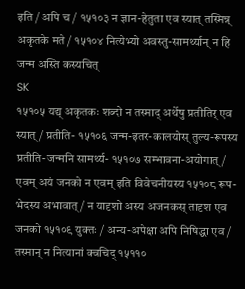इति / अपि च / १५१०३ न ज्ञान-हेतुता एव स्यात् तस्मिन्न् अकृतके मते / १५१०४ नित्येभ्यो अवस्तु-सामर्थ्यान् न हि जन्म अस्ति कस्यचित्
SK
१५१०५ यद्य् अकृतकः शब्दो न तस्माद् अर्थेषु प्रतीतिर् एव स्यात् / प्रतीति- १५१०६ जन्म-इतर-कालयोस् तुल्य-रूपस्य प्रतीति-जन्मनि सामर्थ्य- १५१०७ सम्भावना-अयोगात् / एवम् अयं जनको न एवम् इति विवेचनीयस्य १५१०८ रूप-भेदस्य अभावात् / न यादृशो अस्य अजनकस् तादृश एव जनको १५१०९ युक्तः / अन्य-अपेक्षा अपि निषिद्धा एव / तस्मान् न नित्यानां क्वचिद् १५११०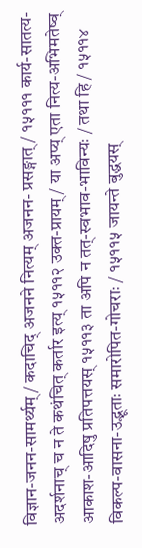विज्ञान-जनन-सामर्थ्यम् / कदाचिद् अजनने नित्यम् अजनन- प्रसङ्गात् / १५१११ कार्य-सातत्य-अदर्शनाच् च न ते कथंचित् कर्तार इत्य् १५११२ उक्त-प्रायम् / या अप्य् एता नित्य-अभिमतेष्व् आकाश-आदिषु प्रतिपत्तयस् १५११३ ता अपि न तत्-स्वभाव-भाविन्यः / तथा हि / १५११४ विकल्प-वासना-उद्भूताः समारोपित-गोचराः / १५११५ जायन्ते बुद्धयस्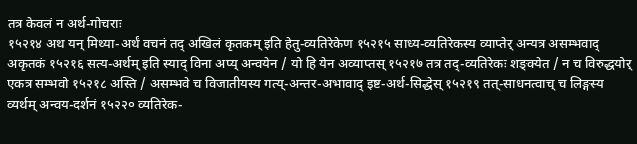तत्र केवलं न अर्थ-गोचराः
१५२१४ अथ यन् मिथ्या-अर्थं वचनं तद् अखिलं कृतकम् इति हेतु-व्यतिरेकेण १५२१५ साध्य-व्यतिरेकस्य व्याप्तेर् अन्यत्र असम्भवाद् अकृतकं १५२१६ सत्य-अर्थम् इति स्याद् विना अप्य् अन्वयेन / यो हि येन अव्याप्तस् १५२१७ तत्र तद्-व्यतिरेकः शङ्क्येत / न च विरुद्धयोर् एकत्र सम्भवो १५२१८ अस्ति / असम्भवे च विजातीयस्य गत्य्-अन्तर-अभावाद् इष्ट-अर्थ-सिद्धेस् १५२१९ तत्-साधनत्वाच् च लिङ्गस्य व्यर्थम् अन्वय-दर्शनं १५२२० व्यतिरेक-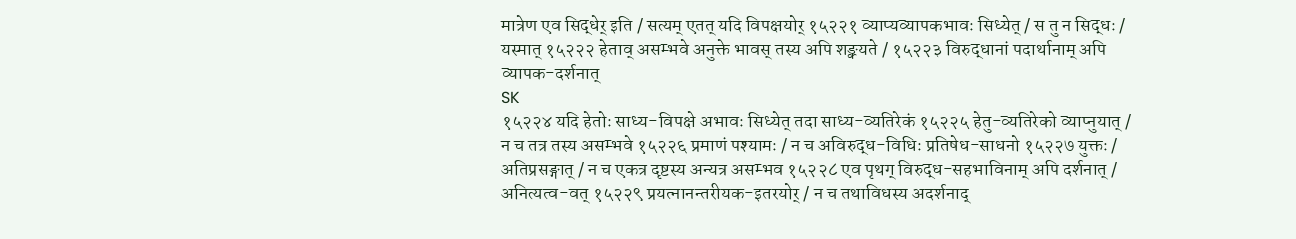मात्रेण एव सिद्धेर् इति / सत्यम् एतत् यदि विपक्षयोर् १५२२१ व्याप्यव्यापकभावः सिध्येत् / स तु न सिद्धः / यस्मात् १५२२२ हेताव् असम्भवे अनुक्ते भावस् तस्य अपि शङ्क्यते / १५२२३ विरुद्धानां पदार्थानाम् अपि व्यापक-दर्शनात्
SK
१५२२४ यदि हेतोः साध्य-विपक्षे अभावः सिध्येत् तदा साध्य-व्यतिरेकं १५२२५ हेतु-व्यतिरेको व्याप्नुयात् / न च तत्र तस्य असम्भवे १५२२६ प्रमाणं पश्यामः / न च अविरुद्ध-विधिः प्रतिषेध-साधनो १५२२७ युक्तः / अतिप्रसङ्गात् / न च एकत्र दृष्टस्य अन्यत्र असम्भव १५२२८ एव पृथग् विरुद्ध-सहभाविनाम् अपि दर्शनात् / अनित्यत्व-वत् १५२२९ प्रयत्नानन्तरीयक-इतरयोर् / न च तथाविधस्य अदर्शनाद्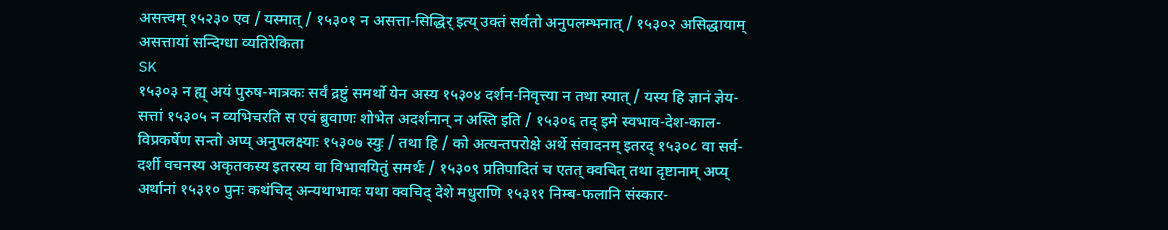असत्त्वम् १५२३० एव / यस्मात् / १५३०१ न असत्ता-सिद्धिर् इत्य् उक्तं सर्वतो अनुपलम्भनात् / १५३०२ असिद्धायाम् असत्तायां सन्दिग्धा व्यतिरेकिता
SK
१५३०३ न ह्य् अयं पुरुष-मात्रकः सर्वं द्रष्टुं समर्थो येन अस्य १५३०४ दर्शन-निवृत्त्या न तथा स्यात् / यस्य हि ज्ञानं ज्ञेय-सत्तां १५३०५ न व्यभिचरति स एवं ब्रुवाणः शोभेत अदर्शनान् न अस्ति इति / १५३०६ तद् इमे स्वभाव-देश-काल-विप्रकर्षेण सन्तो अप्य् अनुपलक्ष्याः १५३०७ स्युः / तथा हि / को अत्यन्तपरोक्षे अर्थे संवादनम् इतरद् १५३०८ वा सर्व-दर्शी वचनस्य अकृतकस्य इतरस्य वा विभावयितुं समर्थः / १५३०९ प्रतिपादितं च एतत् क्वचित् तथा दृष्टानाम् अप्य् अर्थानां १५३१० पुनः कथंचिद् अन्यथाभावः यथा क्वचिद् देशे मधुराणि १५३११ निम्ब-फलानि संस्कार-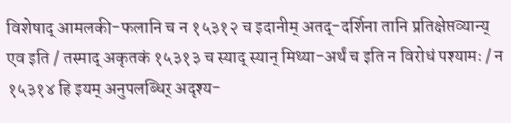विशेषाद् आमलकी-फलानि च न १५३१२ च इदानीम् अतद्-दर्शिना तानि प्रतिक्षेप्तव्यान्य् एव इति / तस्माद् अकृतकं १५३१३ च स्याद् स्यान् मिथ्या-अर्थं च इति न विरोधं पश्यामः / न १५३१४ हि इयम् अनुपलब्धिर् अदृश्य-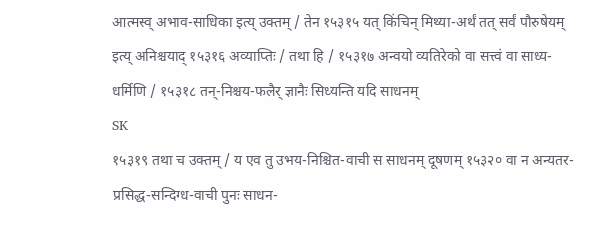आत्मस्व् अभाव-साधिका इत्य् उक्तम् / तेन १५३१५ यत् किंचिन् मिथ्या-अर्थं तत् सर्वं पौरुषेयम् इत्य् अनिश्चयाद् १५३१६ अव्याप्तिः / तथा हि / १५३१७ अन्वयो व्यतिरेको वा सत्त्वं वा साध्य-धर्मिणि / १५३१८ तन्-निश्चय-फलैर् ज्ञानैः सिध्यन्ति यदि साधनम्
SK
१५३१९ तथा च उक्तम् / य एव तु उभय-निश्चित-वाची स साधनम् दूषणम् १५३२० वा न अन्यतर-प्रसिद्ध-सन्दिग्ध-वाची पुनः साधन-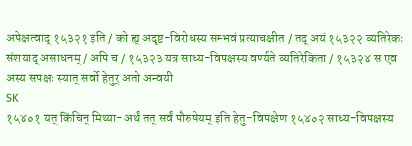अपेक्षत्वाद् १५३२१ इति / को ह्य् अदृष्ट-विरोधस्य सम्भवं प्रत्याचक्षीत / तद् अयं १५३२२ व्यतिरेकः संशयाद् असाधनम् / अपि च / १५३२३ यत्र साध्य-विपक्षस्य वर्ण्यते व्यतिरेकिता / १५३२४ स एव अस्य सपक्षः स्यात् सर्वो हेतुर् अतो अन्वयी
SK
१५४०१ यत् किंचिन् मिथ्या-अर्थं तत् सर्वं पौरुषेयम् इति हेतु-विपक्षेण १५४०२ साध्य-विपक्षस्य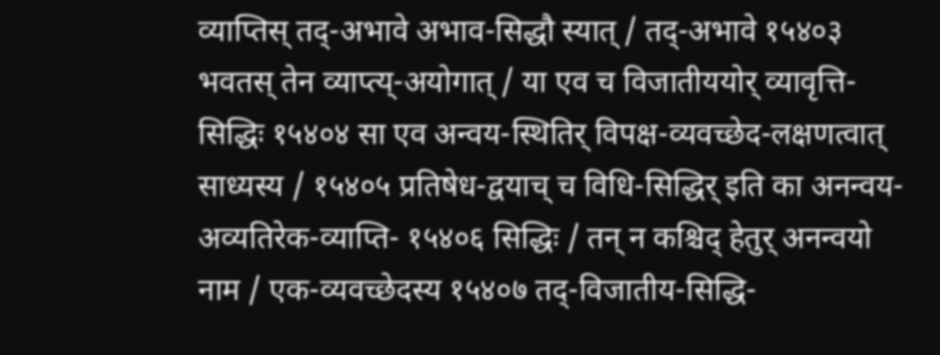व्याप्तिस् तद्-अभावे अभाव-सिद्धौ स्यात् / तद्-अभावे १५४०३ भवतस् तेन व्याप्त्य्-अयोगात् / या एव च विजातीययोर् व्यावृत्ति-सिद्धिः १५४०४ सा एव अन्वय-स्थितिर् विपक्ष-व्यवच्छेद-लक्षणत्वात् साध्यस्य / १५४०५ प्रतिषेध-द्वयाच् च विधि-सिद्धिर् इति का अनन्वय-अव्यतिरेक-व्याप्ति- १५४०६ सिद्धिः / तन् न कश्चिद् हेतुर् अनन्वयो नाम / एक-व्यवच्छेदस्य १५४०७ तद्-विजातीय-सिद्धि-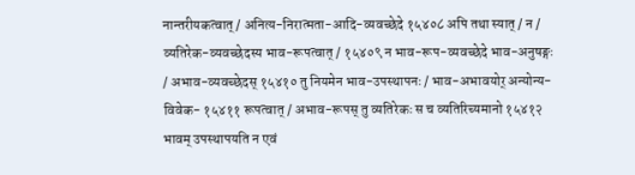नान्तरीयकत्वात् / अनित्य-निरात्मता-आदि-व्यवच्छेदे १५४०८ अपि तथा स्यात् / न / व्यतिरेक-व्यवच्छेदस्य भाव-रूपत्वात् / १५४०९ न भाव-रूप-व्यवच्छेदे भाव-अनुषङ्गः / अभाव-व्यवच्छेदस् १५४१० तु नियमेन भाव-उपस्थापनः / भाव-अभावयोर् अन्योन्य-विवेक- १५४११ रूपत्वात् / अभाव-रूपस् तु व्यतिरेकः स च व्यतिरिच्यमानो १५४१२ भावम् उपस्थापयति न एवं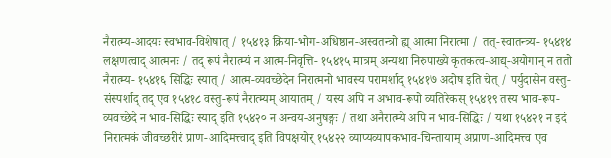नैरात्म्य-आदयः स्वभाव-विशेषात् / १५४१३ क्रिया-भोग-अधिष्ठान-अस्वतन्त्रो ह्य् आत्मा निरात्मा / तत्-स्वातन्त्र्य- १५४१४ लक्षणत्वाद् आत्मनः / तद् रूपं नैरात्म्यं न आत्म-निवृत्ति- १५४१५ मात्रम् अन्यथा निरुपाख्ये कृतकत्व-आद्य्-अयोगान् न ततो नैरात्म्य- १५४१६ सिद्धिः स्यात् / आत्म-व्यवच्छेदेन निरात्मनो भावस्य परामर्शाद् १५४१७ अदोष इति चेत् / पर्युदासेन वस्तु-संस्पर्शाद् तद् एव १५४१८ वस्तु-रूपं नैरात्म्यम् आयातम् / यस्य अपि न अभाव-रूपो व्यतिरेकस् १५४१९ तस्य भाव-रूप-व्यवच्छेदे न भाव-सिद्धिः स्याद् इति १५४२० न अन्वय-अनुषङ्गः / तथा अनैरात्म्ये अपि न भाव-सिद्धिः / यथा १५४२१ न इदं निरात्मकं जीवच्छरीरं प्राण-आदिमत्त्वाद् इति विपक्षयोर् १५४२२ व्याप्यव्यापकभाव-चिन्तायाम् अप्राण-आदिमत्त्व एव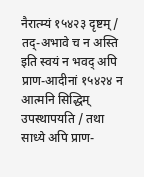नैरात्म्यं १५४२३ दृष्टम् / तद्-अभावे च न अस्ति इति स्वयं न भवद् अपि प्राण-आदीनां १५४२४ न आत्मनि सिद्धिम् उपस्थापयति / तथा साध्ये अपि प्राण-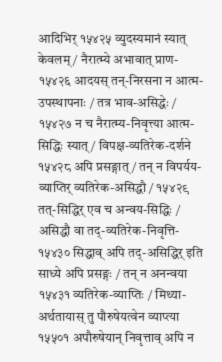आदिभिर् १५४२५ व्युदस्यमानं स्यात् केवलम् / नैरात्म्ये अभावात् प्राण- १५४२६ आदयस् तन्-निरसना न आत्म-उपस्थापनाः / तत्र भाव-असिद्धेः / १५४२७ न च नैरात्म्य-निवृत्त्या आत्म-सिद्धिः स्यात् / विपक्ष-व्यतिरेक-दर्शने १५४२८ अपि प्रसङ्गात् / तन् न विपर्यय-व्याप्तिर् व्यतिरेक-असिद्धौ / १५४२९ तत्-सिद्धिर् एव च अन्वय-सिद्धिः / असिद्धौ वा तद्-व्यतिरेक-निवृत्ति- १५४३० सिद्धाव् अपि तद्-असिद्धिर् इति साध्ये अपि प्रसङ्गः / तन् न अनन्वया १५४३१ व्यतिरेक-व्याप्तिः / मिथ्या-अर्थतायास् तु पौरुषेयत्वेन व्याप्त्या १५५०१ अपौरुषेयान् निवृत्ताव् अपि न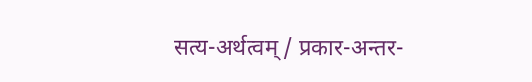सत्य-अर्थत्वम् / प्रकार-अन्तर-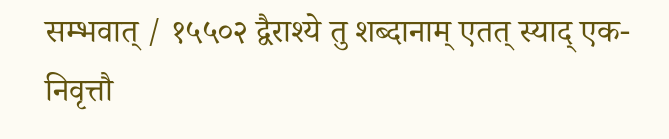सम्भवात् / १५५०२ द्वैराश्ये तु शब्दानाम् एतत् स्याद् एक-निवृत्तौ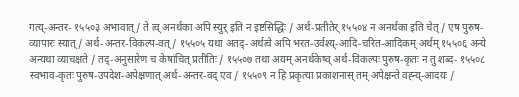गत्य्-अन्तर- १५५०३ अभावात् / ते त्व् अनर्थका अपि स्युर् इति न इष्टसिद्धिः / अर्थ-प्रतीतेर् १५५०४ न अनर्थका इति चेत् / एष पुरुष-व्यापारः स्यात् / अर्थ-अन्तर-विकल्प-वत् / १५५०५ यथा अतद्-अर्थत्वे अपि भरत-उर्वश्य्-आदि-चरित-आदिकम् अर्थम् १५५०६ अन्ये अन्यथा व्याचक्षते / तद्-अनुसारेण च केषांचित् प्रतीतिः / १५५०७ तथा अयम् अनर्थकेष्व् अर्थ-विकल्पः पुरुष-कृतः न तु शब्द- १५५०८ स्वभाव-कृतः पुरुष-उपदेश-अपेक्षणात् अर्थ-अन्तर-वद् एव / १५५०९ न हि प्रकृत्या प्रकाशनास् तम् अपेक्षन्ते वह्न्य्-आदयः /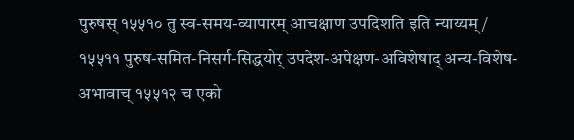पुरुषस् १५५१० तु स्व-समय-व्यापारम् आचक्षाण उपदिशति इति न्याय्यम् / १५५११ पुरुष-समित-निसर्ग-सिद्धयोर् उपदेश-अपेक्षण-अविशेषाद् अन्य-विशेष-अभावाच् १५५१२ च एको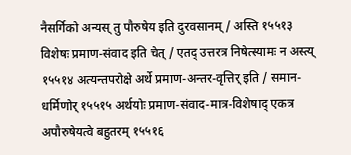नैसर्गिको अन्यस् तु पौरुषेय इति दुरवसानम् / अस्ति १५५१३ विशेषः प्रमाण-संवाद इति चेत् / एतद् उत्तरत्र निषेत्स्यामः न अस्त्य् १५५१४ अत्यन्तपरोक्षे अर्थे प्रमाण-अन्तर-वृत्तिर् इति / समान-धर्मिणोर् १५५१५ अर्थयोः प्रमाण-संवाद-मात्र-विशेषाद् एकत्र अपौरुषेयत्वे बहुतरम् १५५१६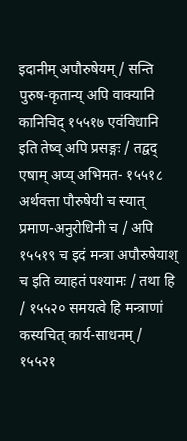इदानीम् अपौरुषेयम् / सन्ति पुरुष-कृतान्य् अपि वाक्यानि कानिचिद् १५५१७ एवंविधानि इति तेष्व् अपि प्रसङ्गः / तद्वद् एषाम् अप्य् अभिमत- १५५१८ अर्थवत्ता पौरुषेयी च स्यात् प्रमाण-अनुरोधिनी च / अपि १५५१९ च इदं मन्त्रा अपौरुषेयाश् च इति व्याहतं पश्यामः / तथा हि / १५५२० समयत्वे हि मन्त्राणां कस्यचित् कार्य-साधनम् / १५५२१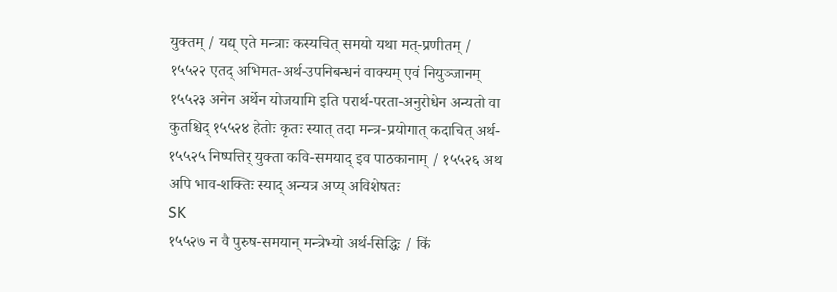युक्तम् / यद्य् एते मन्त्राः कस्यचित् समयो यथा मत्-प्रणीतम् / १५५२२ एतद् अभिमत-अर्थ-उपनिबन्धनं वाक्यम् एवं नियुञ्जानम् १५५२३ अनेन अर्थेन योजयामि इति परार्थ-परता-अनुरोधेन अन्यतो वा कुतश्चिद् १५५२४ हेतोः कृतः स्यात् तदा मन्त्र-प्रयोगात् कदाचित् अर्थ- १५५२५ निष्पत्तिर् युक्ता कवि-समयाद् इव पाठकानाम् / १५५२६ अथ अपि भाव-शक्तिः स्याद् अन्यत्र अप्य् अविशेषतः
SK
१५५२७ न वै पुरुष-समयान् मन्त्रेभ्यो अर्थ-सिद्धिः / किं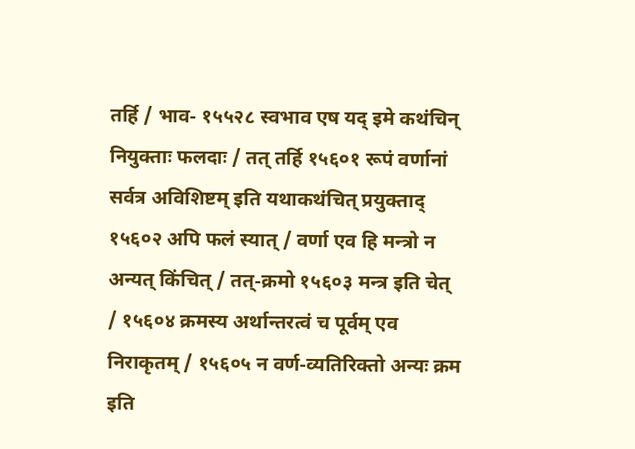तर्हि / भाव- १५५२८ स्वभाव एष यद् इमे कथंचिन् नियुक्ताः फलदाः / तत् तर्हि १५६०१ रूपं वर्णानां सर्वत्र अविशिष्टम् इति यथाकथंचित् प्रयुक्ताद् १५६०२ अपि फलं स्यात् / वर्णा एव हि मन्त्रो न अन्यत् किंचित् / तत्-क्रमो १५६०३ मन्त्र इति चेत् / १५६०४ क्रमस्य अर्थान्तरत्वं च पूर्वम् एव निराकृतम् / १५६०५ न वर्ण-व्यतिरिक्तो अन्यः क्रम इति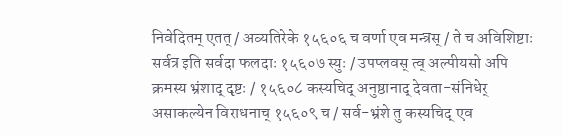निवेदितम् एतत् / अव्यतिरेके १५६०६ च वर्णा एव मन्त्रस् / ते च अविशिष्टाः सर्वत्र इति सर्वदा फलदाः १५६०७ स्युः / उपप्लवस् त्व् अल्पीयसो अपि क्रमस्य भ्रंशाद् दृष्टः / १५६०८ कस्यचिद् अनुष्ठानाद् देवता-संनिधेर् असाकल्येन विराधनाच् १५६०९ च / सर्व-भ्रंशे तु कस्यचिद् एव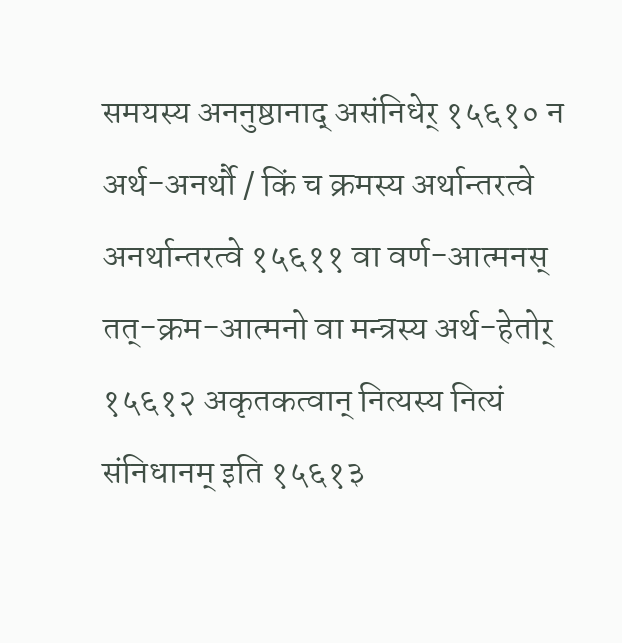समयस्य अननुष्ठानाद् असंनिधेर् १५६१० न अर्थ-अनर्थौ / किं च क्रमस्य अर्थान्तरत्वे अनर्थान्तरत्वे १५६११ वा वर्ण-आत्मनस् तत्-क्रम-आत्मनो वा मन्त्रस्य अर्थ-हेतोर् १५६१२ अकृतकत्वान् नित्यस्य नित्यं संनिधानम् इति १५६१३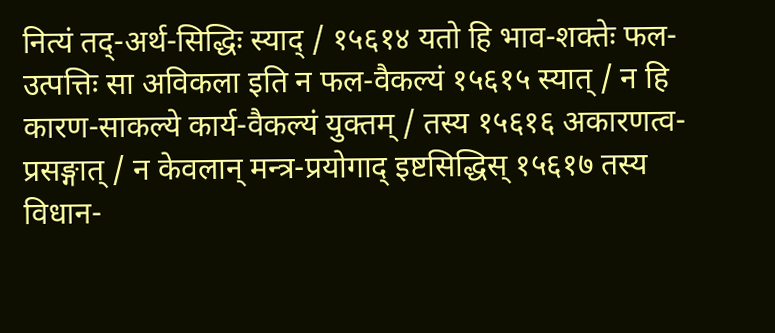नित्यं तद्-अर्थ-सिद्धिः स्याद् / १५६१४ यतो हि भाव-शक्तेः फल-उत्पत्तिः सा अविकला इति न फल-वैकल्यं १५६१५ स्यात् / न हि कारण-साकल्ये कार्य-वैकल्यं युक्तम् / तस्य १५६१६ अकारणत्व-प्रसङ्गात् / न केवलान् मन्त्र-प्रयोगाद् इष्टसिद्धिस् १५६१७ तस्य विधान-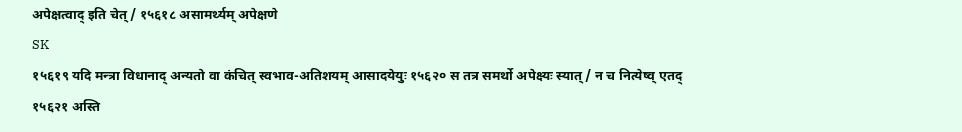अपेक्षत्वाद् इति चेत् / १५६१८ असामर्थ्यम् अपेक्षणे
SK
१५६१९ यदि मन्त्रा विधानाद् अन्यतो वा कंचित् स्वभाव-अतिशयम् आसादयेयुः १५६२० स तत्र समर्थो अपेक्ष्यः स्यात् / न च नित्येष्व् एतद् १५६२१ अस्ति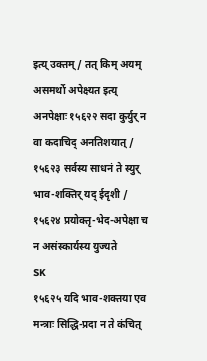इत्य् उक्तम् / तत् किम् अयम् असमर्थो अपेक्ष्यत इत्य् अनपेक्षाः १५६२२ सदा कुर्युर् न वा कदाचिद् अनतिशयात् / १५६२३ सर्वस्य साधनं ते स्युर् भाव-शक्तिर् यद् ईदृशी / १५६२४ प्रयोक्तृ-भेद-अपेक्षा च न असंस्कार्यस्य युज्यते
SK
१५६२५ यदि भाव-शक्तया एव मन्त्राः सिद्धि-प्रदा न ते कंचित्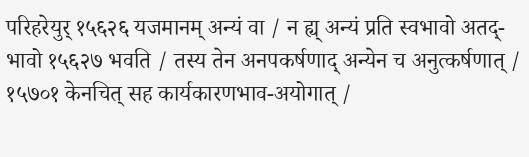परिहरेयुर् १५६२६ यजमानम् अन्यं वा / न ह्य् अन्यं प्रति स्वभावो अतद्-भावो १५६२७ भवति / तस्य तेन अनपकर्षणाद् अन्येन च अनुत्कर्षणात् / १५७०१ केनचित् सह कार्यकारणभाव-अयोगात् /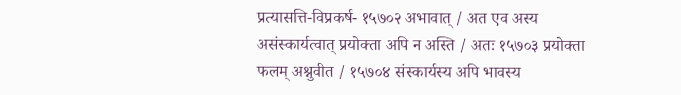प्रत्यासत्ति-विप्रकर्ष- १५७०२ अभावात् / अत एव अस्य असंस्कार्यत्वात् प्रयोक्ता अपि न अस्ति / अतः १५७०३ प्रयोक्ता फलम् अश्नुवीत / १५७०४ संस्कार्यस्य अपि भावस्य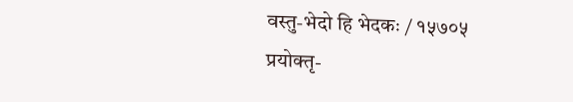वस्तु-भेदो हि भेदकः / १५७०५ प्रयोक्तृ-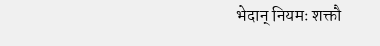भेदान् नियमः शक्तौ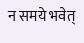न समये भवेत्